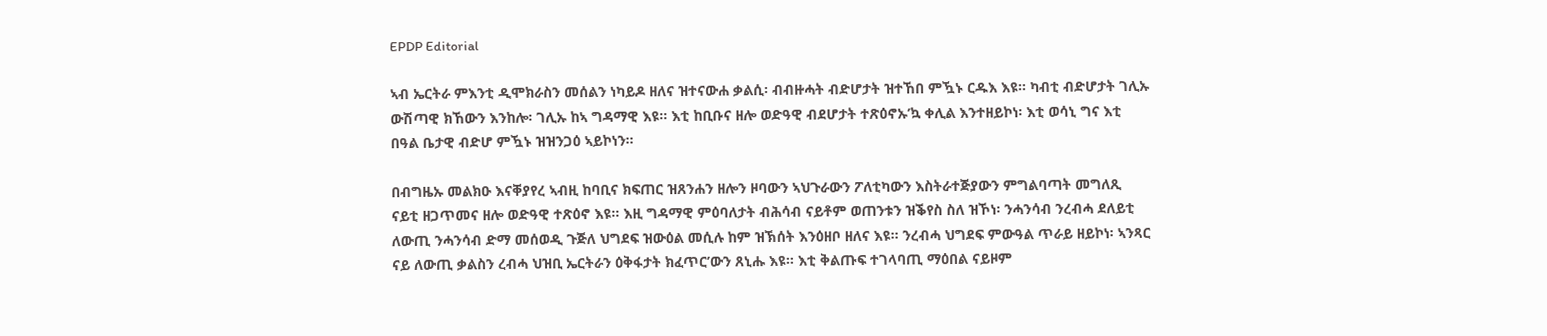EPDP Editorial

ኣብ ኤርትራ ምእንቲ ዲሞክራስን መሰልን ነካይዶ ዘለና ዝተናውሐ ቃልሲ፡ ብብዙሓት ብድሆታት ዝተኸበ ምዃኑ ርዱእ እዩ። ካብቲ ብድሆታት ገሊኡ ውሽጣዊ ክኸውን እንከሎ፡ ገሊኡ ከኣ ግዳማዊ እዩ። እቲ ከቢቡና ዘሎ ወድዓዊ ብደሆታት ተጽዕኖኡ’ኳ ቀሊል እንተዘይኮነ፡ እቲ ወሳኒ ግና እቲ  በዓል ቤታዊ ብድሆ ምዃኑ ዝዝንጋዕ ኣይኮነን።

በብግዜኡ መልክዑ እናቐያየረ ኣብዚ ከባቢና ክፍጠር ዝጸንሐን ዘሎን ዞባውን ኣህጉራውን ፖለቲካውን እስትራተጅያውን ምግልባጣት መግለጺ ናይቲ ዘጋጥመና ዘሎ ወድዓዊ ተጽዕኖ እዩ። እዚ ግዳማዊ ምዕባለታት ብሕሳብ ናይቶም ወጠንቱን ዝቕየስ ስለ ዝኾነ፡ ንሓንሳብ ንረብሓ ደለይቲ ለውጢ ንሓንሳብ ድማ መሰወዲ ጉጅለ ህግደፍ ዝውዕል መሲሉ ከም ዝኽሰት እንዕዘቦ ዘለና እዩ። ንረብሓ ህግደፍ ምውዓል ጥራይ ዘይኮነ፡ ኣንጻር ናይ ለውጢ ቃልስን ረብሓ ህዝቢ ኤርትራን ዕቅፋታት ክፈጥር’ውን ጸኒሑ እዩ። እቲ ቅልጡፍ ተገላባጢ ማዕበል ናይዞም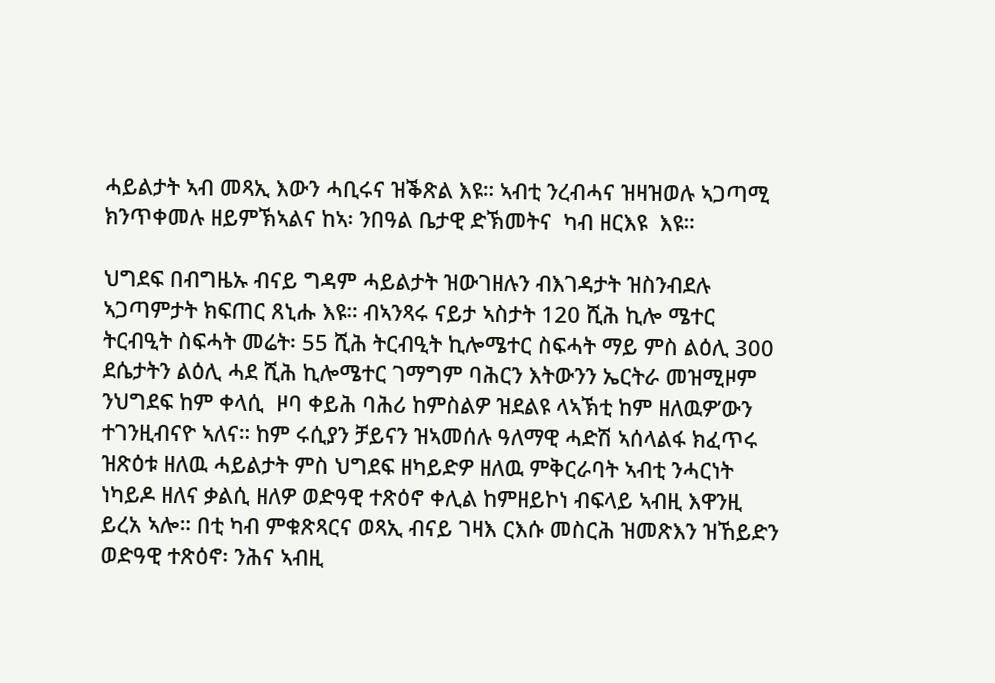ሓይልታት ኣብ መጻኢ እውን ሓቢሩና ዝቕጽል እዩ። ኣብቲ ንረብሓና ዝዛዝወሉ ኣጋጣሚ ክንጥቀመሉ ዘይምኽኣልና ከኣ፡ ንበዓል ቤታዊ ድኽመትና  ካብ ዘርእዩ  እዩ።

ህግደፍ በብግዜኡ ብናይ ግዳም ሓይልታት ዝውገዘሉን ብእገዳታት ዝስንብደሉ ኣጋጣምታት ክፍጠር ጸኒሑ እዩ። ብኣንጻሩ ናይታ ኣስታት 120 ሺሕ ኪሎ ሜተር ትርብዒት ስፍሓት መሬት፡ 55 ሺሕ ትርብዒት ኪሎሜተር ስፍሓት ማይ ምስ ልዕሊ 300 ደሴታትን ልዕሊ ሓደ ሺሕ ኪሎሜተር ገማግም ባሕርን እትውንን ኤርትራ መዝሚዞም ንህግደፍ ከም ቀላሲ  ዞባ ቀይሕ ባሕሪ ከምስልዎ ዝደልዩ ላኣኽቲ ከም ዘለዉዎ’ውን ተገንዚብናዮ ኣለና። ከም ሩሲያን ቻይናን ዝኣመሰሉ ዓለማዊ ሓድሽ ኣሰላልፋ ክፈጥሩ ዝጽዕቱ ዘለዉ ሓይልታት ምስ ህግደፍ ዘካይድዎ ዘለዉ ምቅርራባት ኣብቲ ንሓርነት ነካይዶ ዘለና ቃልሲ ዘለዎ ወድዓዊ ተጽዕኖ ቀሊል ከምዘይኮነ ብፍላይ ኣብዚ እዋንዚ ይረአ ኣሎ። በቲ ካብ ምቁጽጻርና ወጻኢ ብናይ ገዛእ ርእሱ መስርሕ ዝመጽእን ዝኸይድን ወድዓዊ ተጽዕኖ፡ ንሕና ኣብዚ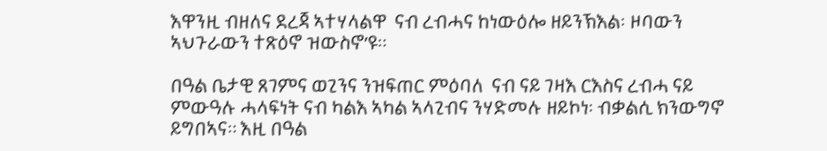እዋንዚ ብዘለና ደረጃ ኣተሃላልዋ  ናብ ረብሓና ከነውዕሎ ዘይንኽእል፡ ዞባውን ኣህጉራውን ተጽዕኖ ዝውስኖ’ዩ።

በዓል ቤታዊ ጸገምና ወጊንና ንዝፍጠር ምዕባለ  ናብ ናይ ገዛእ ርእስና ረብሓ ናይ ምውዓሉ ሓላፍነት ናብ ካልእ ኣካል ኣላጊብና ንሃድመሉ ዘይኮነ፡ ብቃልሲ ክንውግኖ ይግበኣና። እዚ በዓል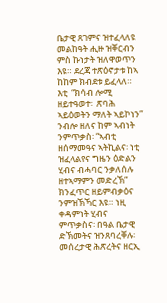ቤታዊ ጸገምና ዝተፈላለዩ መልከዓት ሒዙ ዝቐርብን ምስ ኩነታት ዝለዋወጥን እዩ። ደረጃ ተጽዕኖታቱ ከኣ ከከም ክብደቱ ይፈላለ። እቲ  “ክሳብ ሎሚ  ዘይተዓወተ፡  ጽባሕ  ኣይዕወትን ማለት ኣይኮነን” ንብሎ ዘለና ከም ኣብነት ንምጥቃስ፡ “ኣብቲ ዘሰማመዓና ኣትኪልና፡ ነቲ ዝፈላልየና ግዜን ዕድልን ሂብና ብሓባር ንቃለሰሉ ዘተኣማምን መድረኽ”  ክንፈጥር ዘይምብቃዕና ንምዝኽኻር እዩ። ነዚ ቀዳምነት ሂብና ምጥቃስና፡ በዓል ቤታዊ ድኽመትና ዝንጸባረቐሉ፡  መሰረታዊ ሕጽረትና ዘርኢ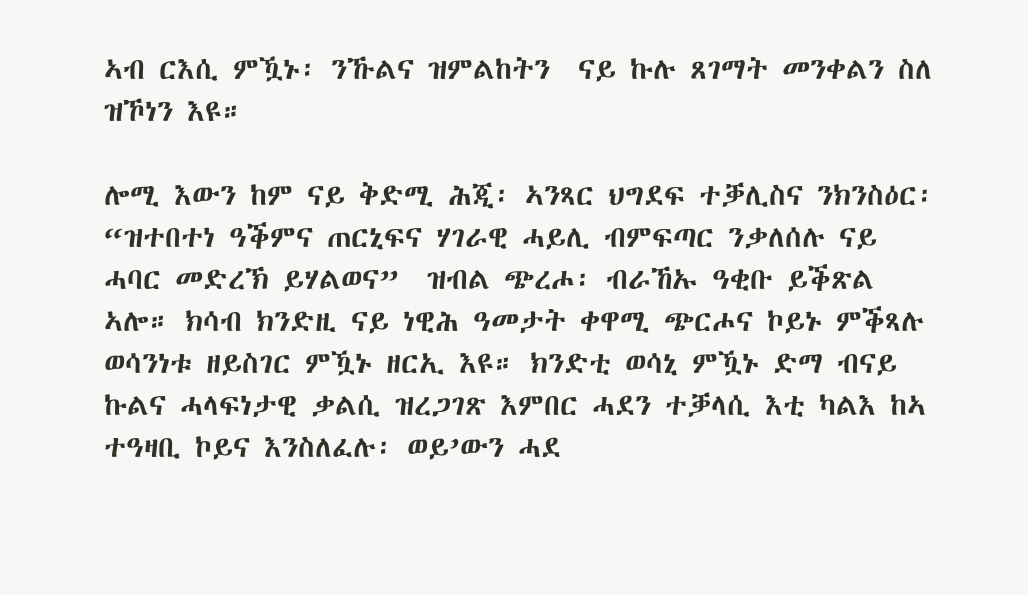ኣብ ርእሲ ምዃኑ፡ ንኹልና ዝምልከትን  ናይ ኩሉ ጸገማት መንቀልን ስለ ዝኾነን እዩ።

ሎሚ እውን ከም ናይ ቅድሚ ሕጂ፡ ኣንጻር ህግደፍ ተቓሊስና ንክንስዕር፡ “ዝተበተነ ዓቕምና ጠርኒፍና ሃገራዊ ሓይሊ ብምፍጣር ንቃለሰሉ ናይ ሓባር መድረኽ ይሃልወና”  ዝብል ጭረሖ፡ ብራኸኡ ዓቂቡ ይቕጽል ኣሎ። ክሳብ ክንድዚ ናይ ነዊሕ ዓመታት ቀዋሚ ጭርሖና ኮይኑ ምቕጻሉ ወሳንነቱ ዘይስገር ምዃኑ ዘርኢ እዩ። ክንድቲ ወሳኒ ምዃኑ ድማ ብናይ ኩልና ሓላፍነታዊ ቃልሲ ዝረጋገጽ እምበር ሓደን ተቓላሲ እቲ ካልእ ከኣ ተዓዛቢ ኮይና እንስለፈሉ፡ ወይ’ውን ሓደ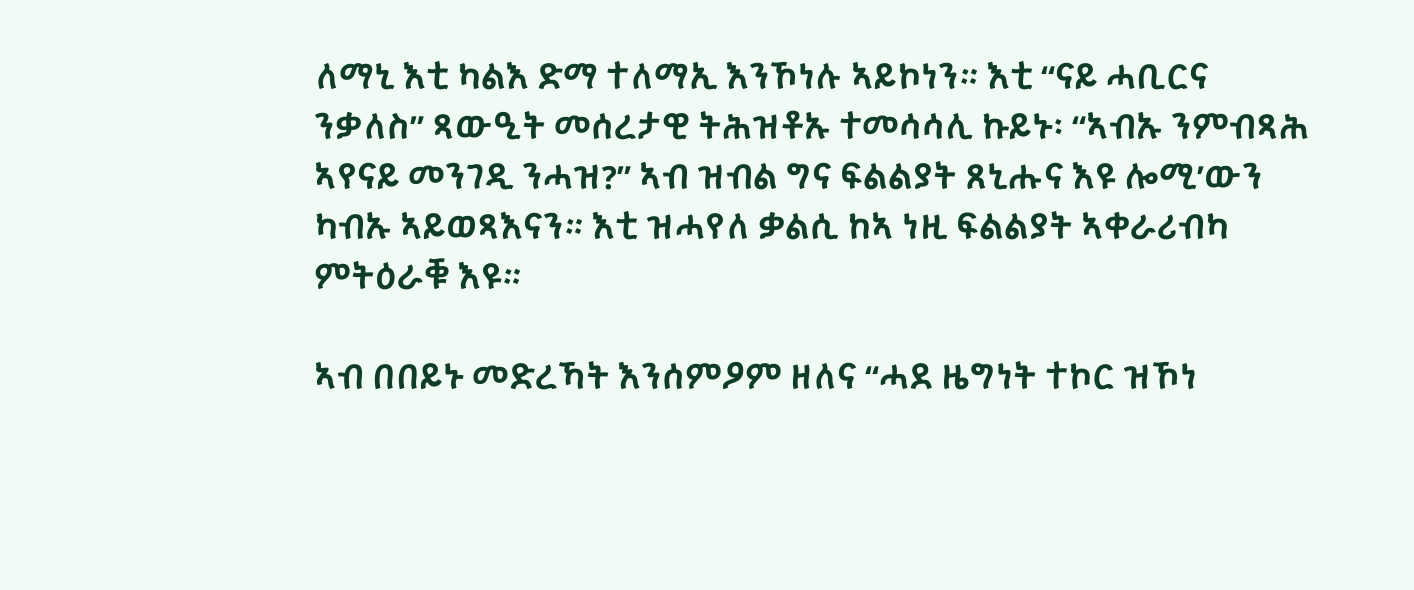ለማኒ እቲ ካልእ ድማ ተለማኢ እንኾነሉ ኣይኮነን። እቲ “ናይ ሓቢርና ንቃለስ” ጻውዒት መሰረታዊ ትሕዝቶኡ ተመሳሳሊ ኩይኑ፡ “ኣብኡ ንምብጻሕ ኣየናይ መንገዲ ንሓዝ?” ኣብ ዝብል ግና ፍልልያት ጸኒሑና እዩ ሎሚ’ውን ካብኡ ኣይወጻእናን። እቲ ዝሓየለ ቃልሲ ከኣ ነዚ ፍልልያት ኣቀራሪብካ ምትዕራቑ እዩ።

ኣብ በበይኑ መድረኻት እንሰምዖም ዘለና “ሓደ ዜግነት ተኮር ዝኾነ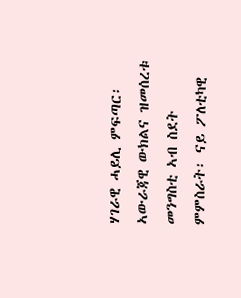ሃገራዊ ሓይሊ ምፍጣር፡ ኣውራጃዊ ውክልና ዝመሰረቱ መንግስቲ ኣብ ስደት ምምስራት፡ ናይ ፖለቲካዊ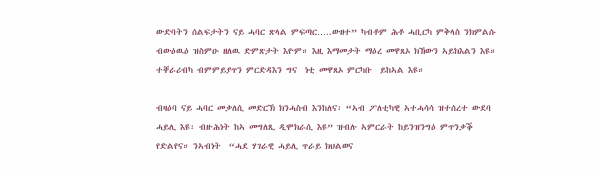ውድባትን ሰልፍታትን ናይ ሓባር ጽላል ምፍጣር…..ውዘተ” ካብቶም ሕቶ ሓቢርካ ምቅላስ ንክምልሱ ብውዕዉዕ ዝስምዑ ዘለዉ ድምጽታት እዮም። እዚ እማመታት ማዕረ መዋጸኦ ክኸውን ኣይክእልን እዩ። ተቐራሪብካ ብምምይያጥን ምርድዳእን ግና  ነቲ መዋጸኦ ምርካቡ  ይከኣል እዩ።

ብዛዕባ ናይ ሓባር መቃለሲ መድርኽ ክንሓስብ እንከለና፡ “ኣብ ፖለቲካዊ ኣተሓሳሳ ዝተሰረተ ውደባ ሓይሊ እዩ፡ ብዙሕነት ከኣ መግለጺ ዲሞክራሲ እዩ” ዝብሉ ኣምርራት ከይንዝንግዕ ምጥንቃቕ የድልየና። ንኣብነት  “ሓደ ሃገራዊ ሓይሊ ጥራይ ክህልወና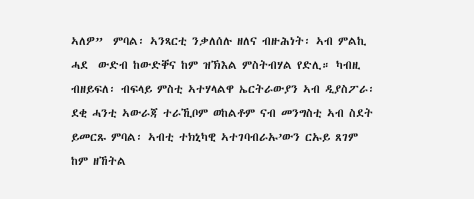ኣለዎ”  ምባል፡ ኣንጻርቲ ንቃለሰሉ ዘለና ብዙሕነት፡ ኣብ ምልኪ ሓደ  ውድብ ከውድቐና ከም ዝኽእል ምስትብሃል የድሊ። ካብዚ ብዘይፍለ፡ ብፍላይ ምስቲ ኣተሃላልዋ ኤርትራውያን ኣብ ዲያስፖራ፡ ደቂ ሓንቲ ኣውራጃ ተራኺቦም ወከልቶም ናብ መንግስቲ ኣብ ስደት ይመርጹ ምባል፡ ኣብቲ ተክኒካዊ ኣተገባብራኡ’ውን ርኡይ ጸገም ከም ዘኸትል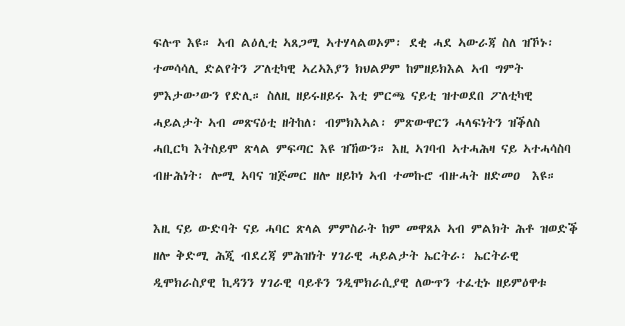ፍሉጥ እዩ። ኣብ ልዕሊቲ ኣጸጋሚ ኣተሃላልወኦም፡ ደቂ ሓደ ኣውራጃ ስለ ዝኾኑ፡ ተመሳሳሊ ድልየትን ፖለቲካዊ ኣረኣእያን ክህልዎም ከምዘይክእል ኣብ ግምት ምእታው’ውን የድሊ። ስለዚ ዘይሩዘይሩ እቲ ምርጫ ናይቲ ዝተወደበ ፖለቲካዊ ሓይልታት ኣብ መጽናዕቲ ዘትከለ፡ ብምክእኣል፡ ምጽውዋርን ሓላፍነትን ዝቕለስ ሓቢርካ እትስይሞ ጽላል ምፍጣር እዩ ዝኸውን። እዚ ኣገባብ ኣተሓሕዛ ናይ ኣተሓሳስባ  ብዙሕነት፡ ሎሚ ኣባና ዝጅመር ዘሎ ዘይኮነ ኣብ ተመኩሮ ብዙሓት ዘድመዐ  እዩ።

እዚ ናይ ውድባት ናይ ሓባር ጽላል ምምስራት ከም መዋጸኦ ኣብ ምልክት ሕቶ ዝወድቕ ዘሎ ቅድሚ ሕጂ ብደረጃ ምሕዝነት ሃገራዊ ሓይልታት ኤርትራ፡ ኤርትራዊ ዲሞክራስያዊ ኪዳንን ሃገራዊ ባይቶን ንዲሞክራሲያዊ ለውጥን ተፈቲኑ ዘይምዕዋቱ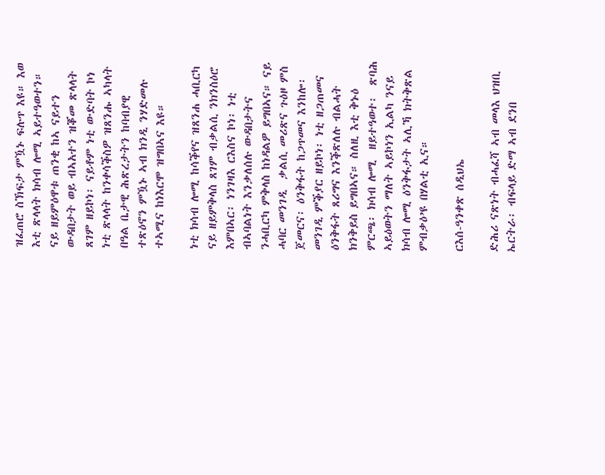ዝፈጠሮ ስኽፍታ ምዃኑ ፍሉጥ እዩ። እወ እቲ ጽላላት ክሳብ ሎሚ ኣይተዓወተን። ናይ ዘይምዕዋቱ ጠንቂ ከኣ ናይተን ውዳበታት ወይ ብኣአተን ዝቖመ ጽላላት ጸገም ዘይኮነ፡ ናይቶም ነቲ ውድባት ኮነ ነቲ ጽላላት ከንቀሳቕስዎ ዝጸንሑ ኣካላት በዓል ቤታዊ ሕጽረታትን ከባብያዊ ተጽዕኖን ምዃኑ ኣብ ክንዲ ንሃድመሉ  ተኣሚና ከነእርሞ ዝግበኣና እዩ።

ነቲ ክሳብ ሎሚ ከሳቕየና ዝጸንሐ ሓቢርካ ናይ ዘይምቅላስ ጸገም ብቃልሲ ንክንስዕሮ እምበኣር፡ ነንገዛእ ርእስና ኮነ፡ ነቲ ብኣባልነት እንቃለሰሉ ውዳበታትና ንሓቢርካ ምቅላስ ከነዳልዎ ይግበኣና። ናይ ሓባር መንገዲ  ቃልሲ መሪጽና ጉዕዞ ምስ ጀመርና፡ ዕንቅፋት ከጋጥመና እንከሎ፡ መንገዲ ምቕያር ዘይኮነ፡ ነቲ ዘጋጠመና ዕንቅፋት ጸሪግና እንቕጽለሉ ብልሓት ክንቅይስ ይግበኣና። ስለዚ እቲ ቅኑዕ ምርጫ፡ ክሳብ ሎሚ  ዘይተዓወተ፡  ጽባሕ  ኣይዕወትን ማለት ኣይኮነን ኢልካ ንናይ ክሳብ ሎሚ ዕንቅፋታት ኣሊኻ ክትቅጽል ምብቃዕ’ዩ በሃልቲ ኢና።

ርእሰ-ዓንቀጽ ሰዲህኤ

ድሕሪ ናጽነት ብሓፈሻ ኣብ መላእ ህዝቢ ኤርትራ፡ ብፍላይ ድማ ኣብ ደንበ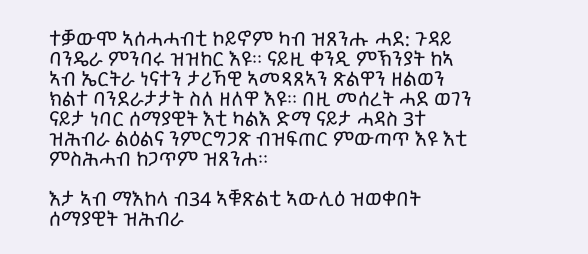ተቓውሞ ኣሰሓሓብቲ ኮይኖም ካብ ዝጸንሑ ሓደ: ጉዳይ ባንዴራ ምንባሩ ዝዝከር እዩ። ናይዚ ቀንዲ ምኽንያት ከኣ ኣብ ኤርትራ ነናተን ታሪኻዊ ኣመጻጸኣን ጽልዋን ዘልወን ክልተ ባንደራታታት ስለ ዘለዋ እዩ። በዚ መሰረት ሓደ ወገን ናይታ ነባር ሰማያዊት እቲ ካልእ ድማ ናይታ ሓዳስ 3ተ ዝሕብራ ልዕልና ንምርግጋጽ ብዝፍጠር ምውጣጥ እዩ እቲ ምስሕሓብ ከጋጥም ዝጸንሐ።

እታ ኣብ ማእከላ ብ34 ኣቑጽልቲ ኣውሊዕ ዝወቀበት ሰማያዊት ዝሕብራ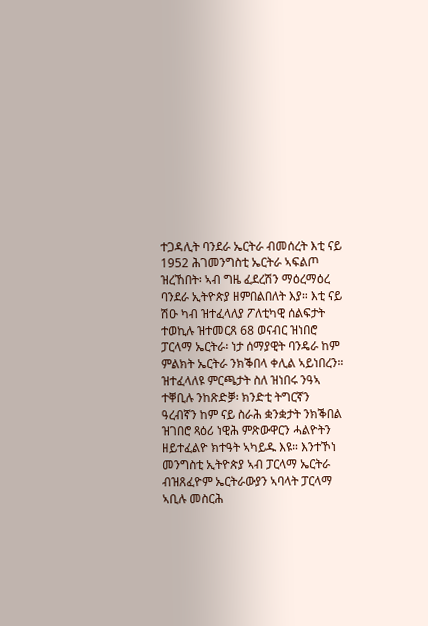ተጋዳሊት ባንደራ ኤርትራ ብመሰረት እቲ ናይ 1952 ሕገመንግስቲ ኤርትራ ኣፍልጦ ዝረኸበት፡ ኣብ ግዜ ፈደረሽን ማዕረማዕረ  ባንደራ ኢትዮጵያ ዘምበልበለት እያ። እቲ ናይ ሽዑ ካብ ዝተፈላለያ ፖለቲካዊ ሰልፍታት ተወኪሉ ዝተመርጸ 68 ወናብር ዝነበሮ  ፓርላማ ኤርትራ፡ ነታ ሰማያዊት ባንዴራ ከም ምልክት ኤርትራ ንክቕበላ ቀሊል ኣይነበረን። ዝተፈላለዩ ምርጫታት ስለ ዝነበሩ ንዓኣ ተቐቢሉ ንከጽድቓ፡ ክንድቲ ትግርኛን ዓረብኛን ከም ናይ ስራሕ ቋንቋታት ንክቕበል ዝገበሮ ጻዕሪ ነዊሕ ምጽውዋርን ሓልዮትን ዘይተፈልዮ ክተዓት ኣካይዱ እዩ። እንተኾነ መንግስቲ ኢትዮጵያ ኣብ ፓርላማ ኤርትራ ብዝጸፈዮም ኤርትራውያን ኣባላት ፓርላማ ኣቢሉ መስርሕ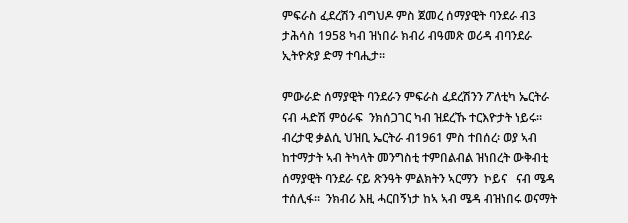ምፍራስ ፈደረሽን ብግህዶ ምስ ጀመረ ሰማያዊት ባንደራ ብ3 ታሕሳስ 1958 ካብ ዝነበራ ክብሪ ብዓመጽ ወሪዳ ብባንደራ ኢትዮጵያ ድማ ተባሒታ።

ምውራድ ሰማያዊት ባንደራን ምፍራስ ፈደረሽንን ፖለቲካ ኤርትራ ናብ ሓድሽ ምዕራፍ  ንክሰጋገር ካብ ዝደረኹ ተርእዮታት ነይሩ። ብረታዊ ቃልሲ ህዝቢ ኤርትራ ብ1961 ምስ ተበሰረ፡ ወያ ኣብ ከተማታት ኣብ ትካላት መንግስቲ ተምበልብል ዝነበረት ውቅብቲ ሰማያዊት ባንደራ ናይ ጽንዓት ምልክትን ኣርማን  ኮይና   ናብ ሜዳ ተሰሊፋ።  ንክብሪ እዚ ሓርበኝነታ ከኣ ኣብ ሜዳ ብዝነበሩ ወናማት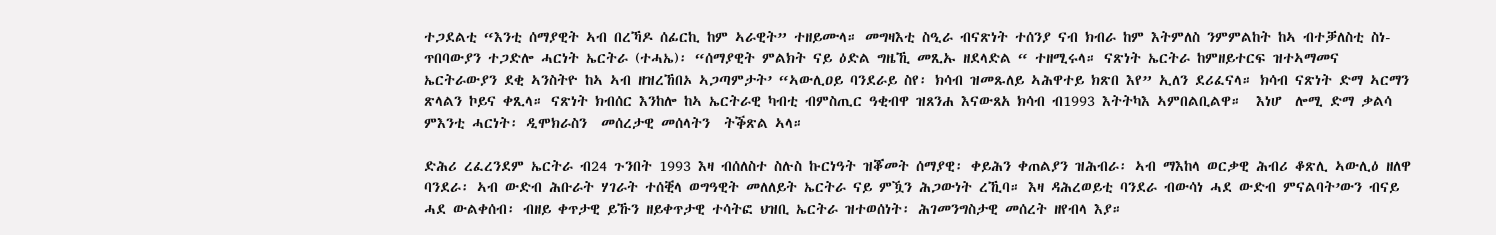ተጋደልቲ “እንቲ ሰማያዊት ኣብ በረኻዶ ሰፊርኪ ከም ኣራዊት” ተዘይሙላ። መግዛእቲ ስዒራ ብናጽነት ተሰንያ ናብ ክብራ ከም እትምለስ ንምምልከት ከኣ ብተቓለስቲ ስነ-ጥበባውያን ተጋድሎ ሓርነት ኤርትራ (ተሓኤ)፡ “ሰማያዊት ምልክት ናይ ዕድል ግዜኺ መጺኡ ዘደላድል “ ተዘሚሩላ። ናጽነት ኤርትራ ከምዘይተርፍ ዝተኣማመና ኤርትራውያን ደቂ ኣንስትዮ ከኣ ኣብ ዘዝረኸበኦ ኣጋጣምታት’ “ኣውሊዐይ ባንደራይ ስየ፡ ክሳብ ዝመጹለይ ኣሕዋተይ ክጽበ እየ” ኢለን ደሪፈናላ። ክሳብ ናጽነት ድማ ኣርማን ጽላልን ኮይና ቀጺላ። ናጽነት ክብሰር እንከሎ ከኣ ኤርትራዊ ካብቲ ብምስጢር ዓቂብዋ ዝጸንሐ እናውጸአ ክሳብ ብ1993 እትትካእ ኣምበልቢልዋ።  እነሆ  ሎሚ ድማ ቃልሳ ምእንቲ ሓርነት፡ ዲሞክራስን  መሰረታዊ መሰላትን  ትቕጽል ኣላ።

ድሕሪ ረፈረንደም ኤርትራ ብ24 ጉንበት 1993 እዛ ብሰለስተ ስሉስ ኩርነዓት ዝቖመት ሰማያዊ፡ ቀይሕን ቀጠልያን ዝሕብራ፡ ኣብ ማእከላ ወርቃዊ ሕብሪ ቆጽሊ ኣውሊዕ ዘለዋ ባንደራ፡ ኣብ ውድብ ሕቡራት ሃገራት ተሰቒላ ወግዓዊት መለለይት ኤርትራ ናይ ምዃን ሕጋውነት ረኺባ። እዛ ዳሕረወይቲ ባንደራ ብውሳነ ሓደ ውድብ ምናልባት’ውን ብናይ ሓደ ውልቀሰብ፡ ብዘይ ቀጥታዊ ይኹን ዘይቀጥታዊ ተሳትፎ ህዝቢ ኤርትራ ዝተወሰነት፡ ሕገመንግስታዊ መሰረት ዘየብላ እያ።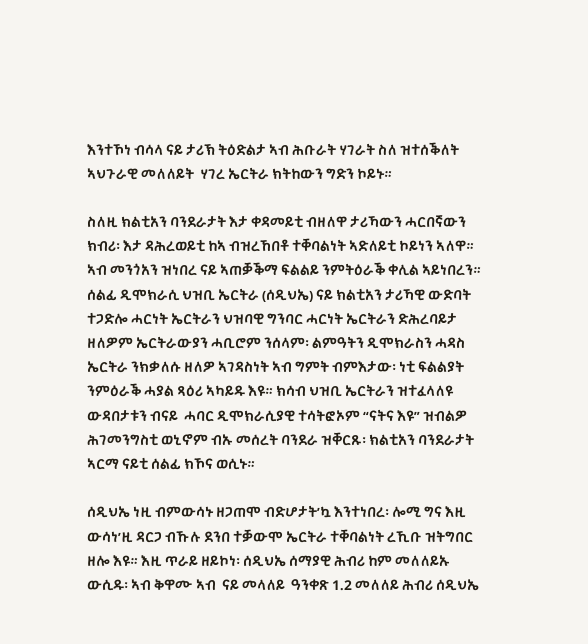እንተኾነ ብሳላ ናይ ታሪኽ ትዕድልታ ኣብ ሕቡራት ሃገራት ስለ ዝተሰቕለት  ኣህጉራዊ መለለይት  ሃገረ ኤርትራ ክትከውን ግድን ኮይኑ።

ስለዚ ክልቲአን ባንደራታት እታ ቀዳመይቲ ብዘለዋ ታሪኻውን ሓርበኛውን ክብሪ፡ እታ ዳሕረወይቲ ከኣ ብዝረኸበቶ ተቐባልነት ኣድለይቲ ኮይነን ኣለዋ። ኣብ መንጎአን ዝነበረ ናይ ኣጠቓቕማ ፍልልይ ንምትዕራቕ ቀሊል ኣይነበረን። ሰልፊ ዲሞክራሲ ህዝቢ ኤርትራ (ሰዲህኤ) ናይ ክልቲአን ታሪኻዊ ውድባት ተጋድሎ ሓርነት ኤርትራን ህዝባዊ ግንባር ሓርነት ኤርትራን ድሕረባይታ ዘለዎም ኤርትራውያን ሓቢሮም ንሰላም፡ ልምዓትን ዲሞክራስን ሓዳስ ኤርትራ ንክቃለሱ ዘለዎ ኣገዳስነት ኣብ ግምት ብምእታው፡ ነቲ ፍልልያት ንምዕራቕ ሓያል ጻዕሪ ኣካይዱ እዩ። ክሳብ ህዝቢ ኤርትራን ዝተፈላለዩ ውዳበታቱን ብናይ  ሓባር ዲሞክራሲያዊ ተሳትፎኦም “ናትና እዩ” ዝብልዎ ሕገመንግስቲ ወኒኖም ብኡ መሰረት ባንደራ ዝቐርጹ፡ ክልቲአን ባንደራታት ኣርማ ናይቲ ሰልፊ ክኾና ወሲኑ።

ሰዲህኤ ነዚ ብምውሳኑ ዘጋጠሞ ብድሆታት’ኳ እንተነበረ፡ ሎሚ ግና እዚ ውሳነ’ዚ ዳርጋ ብኹሉ ደንበ ተቓውሞ ኤርትራ ተቐባልነት ረኺቡ ዝትግበር ዘሎ እዩ። እዚ ጥራይ ዘይኮነ፡ ሰዲህኤ ሰማያዊ ሕብሪ ከም መለለይኡ ውሲዱ፡ ኣብ ቅዋሙ ኣብ  ናይ መላለይ  ዓንቀጽ 1.2 መለለይ ሕብሪ ሰዲህኤ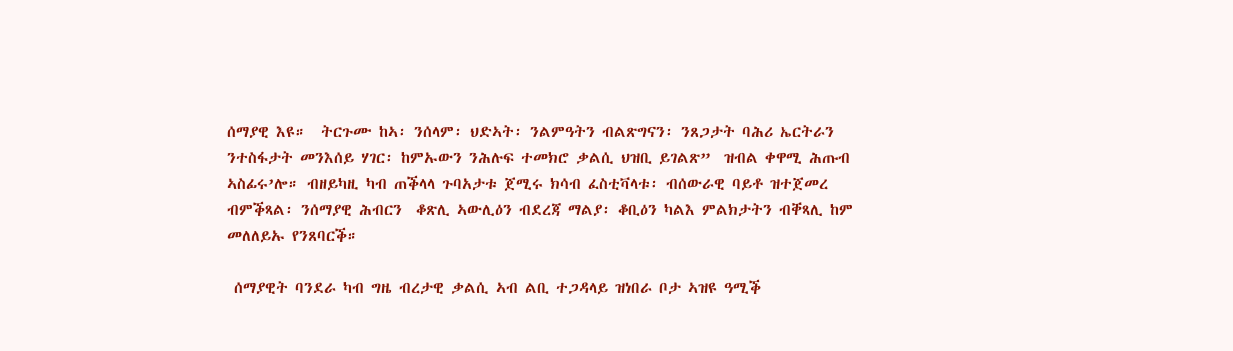ሰማያዊ እዩ።  ትርጉሙ ከኣ፡ ንሰላም፡ ህድኣት፡ ንልምዓትን ብልጽግናን፡ ንጸጋታት ባሕሪ ኤርትራን ንተስፋታት መንእሰይ ሃገር፡ ከምኡውን ንሕሉፍ ተመክሮ ቃልሲ ህዝቢ ይገልጽ”  ዝብል ቀዋሚ ሕጡብ ኣስፊሩ’ሎ። ብዘይካዚ ካብ ጠቕላላ ጉባአታቱ ጀሚሩ ክሳብ ፈስቲቫላቱ፡ ብሰውራዊ ባይቶ ዝተጀመረ ብምቕጻል፡ ንሰማያዊ ሕብርን  ቆጽሊ ኣውሊዕን ብደረጃ ማልያ፡ ቆቢዕን ካልእ ምልክታትን ብቐጻሊ ከም መለለይኡ የንጸባርቕ።

 ሰማያዊት ባንደራ ካብ ግዜ ብረታዊ ቃልሲ ኣብ ልቢ ተጋዳላይ ዝነበራ ቦታ ኣዝዩ ዓሚቕ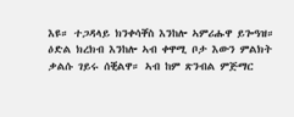እዩ። ተጋዳላይ ክንቀሳቐስ እንከሎ ኣምሪሑዋ ይጐዓዝ። ዕድል ክረክብ እንከሎ ኣብ ቀዋሚ ቦታ እውን ምልክት ቃልሱ ገይሩ ሰቒልዋ። ኣብ ከም ጽንብል ምጅማር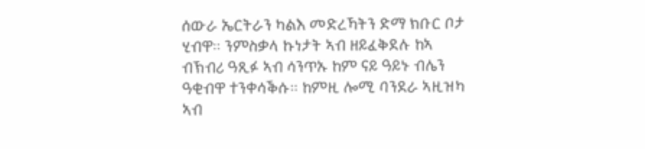ሰውራ ኤርትራን ካልእ መድረኻትን ድማ ክቡር ቦታ ሂብዋ። ንምስቃላ ኩነታት ኣብ ዘይፈቅደሉ ከኣ ብኽብሪ ዓጺፉ ኣብ ሳንጥኡ ከም ናይ ዓይኑ ብሌን ዓቂብዋ ተንቀሳቕሱ። ከምዚ ሎሚ ባንደራ ኣዚዝካ ኣብ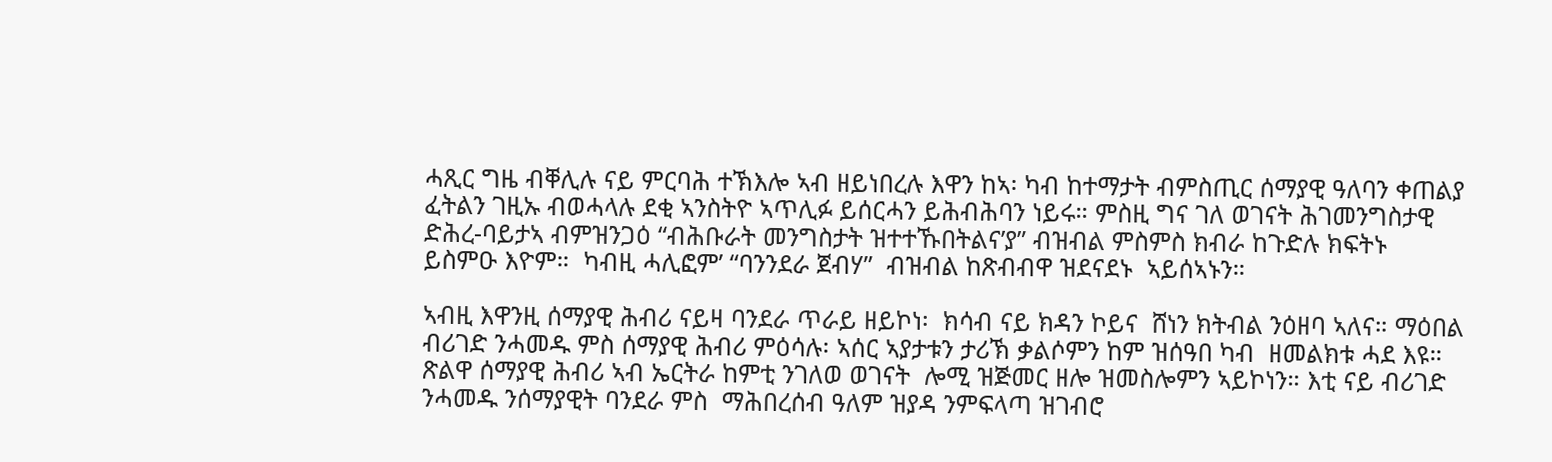ሓጺር ግዜ ብቐሊሉ ናይ ምርባሕ ተኽእሎ ኣብ ዘይነበረሉ እዋን ከኣ፡ ካብ ከተማታት ብምስጢር ሰማያዊ ዓለባን ቀጠልያ ፈትልን ገዚኡ ብወሓላሉ ደቂ ኣንስትዮ ኣጥሊፉ ይሰርሓን ይሕብሕባን ነይሩ። ምስዚ ግና ገለ ወገናት ሕገመንግስታዊ ድሕረ-ባይታኣ ብምዝንጋዕ “ብሕቡራት መንግስታት ዝተተኹበትልና’ያ” ብዝብል ምስምስ ክብራ ከጉድሉ ክፍትኑ ይስምዑ እዮም።  ካብዚ ሓሊፎም’ “ባንንደራ ጀብሃ”  ብዝብል ከጽብብዋ ዝደናደኑ  ኣይሰኣኑን።

ኣብዚ እዋንዚ ሰማያዊ ሕብሪ ናይዛ ባንደራ ጥራይ ዘይኮነ፡  ክሳብ ናይ ክዳን ኮይና  ሸነን ክትብል ንዕዘባ ኣለና። ማዕበል ብሪገድ ንሓመዱ ምስ ሰማያዊ ሕብሪ ምዕሳሉ፡ ኣሰር ኣያታቱን ታሪኽ ቃልሶምን ከም ዝሰዓበ ካብ  ዘመልክቱ ሓደ እዩ። ጽልዋ ሰማያዊ ሕብሪ ኣብ ኤርትራ ከምቲ ንገለወ ወገናት  ሎሚ ዝጅመር ዘሎ ዝመስሎምን ኣይኮነን። እቲ ናይ ብሪገድ ንሓመዱ ንሰማያዊት ባንደራ ምስ  ማሕበረሰብ ዓለም ዝያዳ ንምፍላጣ ዝገብሮ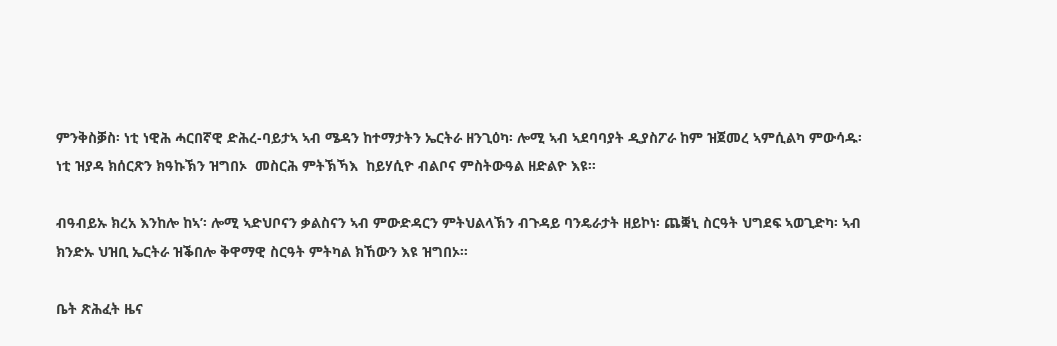ምንቅስቓስ፡ ነቲ ነዊሕ ሓርበኛዊ ድሕረ-ባይታኣ ኣብ ሜዳን ከተማታትን ኤርትራ ዘንጊዕካ፡ ሎሚ ኣብ ኣደባባያት ዲያስፖራ ከም ዝጀመረ ኣምሲልካ ምውሳዱ፡ ነቲ ዝያዳ ክሰርጽን ክዓኩኽን ዝግበኦ  መስርሕ ምትኽኻእ  ከይሃሲዮ ብልቦና ምስትውዓል ዘድልዮ እዩ።

ብዓብይኡ ክረአ እንከሎ ከኣ’፡ ሎሚ ኣድህቦናን ቃልስናን ኣብ ምውድዳርን ምትህልላኽን ብጉዳይ ባንዴራታት ዘይኮነ፡ ጨቛኒ ስርዓት ህግደፍ ኣወጊድካ፡ ኣብ ክንድኡ ህዝቢ ኤርትራ ዝቕበሎ ቅዋማዊ ስርዓት ምትካል ክኸውን እዩ ዝግበኦ።

ቤት ጽሕፈት ዜና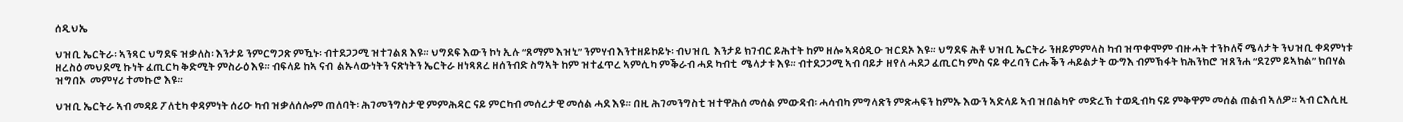ሰዲህኤ

ህዝቢ ኤርትራ፡ ኣንጻር ህግደፍ ዝቃለስ፡ እንታይ ንምርግጋጽ ምዃኑ፡ ብተደጋጋሚ ዝተገልጸ እዩ። ህግደፍ እውን ኮነ ኢሉ “ጸማም እዝኒ” ንምሃብ እንተዘይኮይኑ፡ ብህዝቢ  እንታይ ክገብር ይሕተት ከም ዘሎ ኣዳዕዲዑ ዝርደኦ እዩ። ህግደፍ ሕቶ ህዝቢ ኤርትራ ንዘይምምላስ ካብ ዝጥቀሞም ብዙሓት ተንኮለኛ ሜላታት ንህዝቢ ቀዳምነቱ ዘረስዕ መህደሚ ኩነት ፈጢርካ ቅድሚት ምስራዕ እዩ። ብፍላይ ከኣ ናብ  ልኡላውነትን ናጽነትን ኤርትራ ዘነጻጸረ ዘሰንብድ ስግኣት ከም ዝተፈጥረ ኣምሲካ ምቕራብ ሓደ ካብቲ  ሜላታቱ እዩ። ብተደጋጋሚ ኣብ ባይታ ዘየለ ሓደጋ ፈጢርካ ምስ ናይ ቀረባን ርሑቕን ሓይልታት ውግእ ብምኽፋት ክሕንክሮ ዝጸንሐ “ደጊም ይኣክል” ክበሃል  ዝግበኦ  መምሃሪ ተመኩሮ እዩ።

ህዝቢ ኤርትራ ኣብ መዳይ ፖለቲካ ቀዳምነት ሰሪዑ ካብ ዝቃለሰሎም ጠለባት፡ ሕገመንግስታዊ ምምሕዳር ናይ ምርካብ መሰረታዊ መሰል ሓደ እዩ። በዚ ሕገመንግስቲ ዝተዋሕሰ መሰል ምውዳብ፡ ሓሳብካ ምግላጽን ምጽሓፍን ከምኡ እውን ኣድላይ ኣብ ዝበልካዮ መድረኽ ተወዲብካ ናይ ምቅዋም መሰል ጠልብ ኣለዎ። ኣብ ርእሲዚ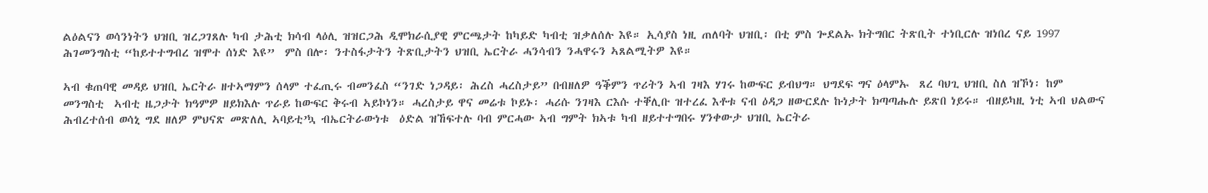ልዕልናን ወሳንነትን ህዝቢ ዝረጋገጸሉ ካብ ታሕቲ ክሳብ ላዕሊ ዝዝርጋሕ ዲሞክራሲያዊ ምርጫታት ከካይድ ካብቲ ዝቃለሰሉ እዩ። ኢሳያስ ነዚ ጠለባት ህዝቢ፡ በቲ ምስ ጐደልኡ ክትግበር ትጽቢት ተነቢርሉ ዝነበረ ናይ 1997 ሕገመንግስቲ “ከይተተግብረ ዝሞተ ሰነድ እዩ”  ምስ በሎ፡ ንተስፋታትን ትጽቢታትን ህዝቢ ኤርትራ ሓንሳብን ንሓዋሩን ኣጸልሚትዎ እዩ።

ኣብ ቁጠባዊ መዳይ ህዝቢ ኤርትራ ዘተኣማምን ሰላም ተፈጢሩ ብመንፈስ “ንገድ ነጋዳይ፡ ሕረስ ሓረስታይ” በብዘለዎ ዓቕምን ጥሪትን ኣብ ገዛእ ሃገሩ ከውፍር ይብህግ። ህግደፍ ግና ዕላምኡ  ጸረ ባህጊ ህዝቢ ስለ ዝኾነ፡ ከም መንግስቲ  ኣብቲ ዜጋታት ክዓምዎ ዘይክእሉ ጥራይ ከውፍር ቅሩብ ኣይኮነን። ሓረስታይ ዋና መሬቱ ኮይኑ፡ ሓሪሱ ንገዛእ ርእሱ ተቐሊቡ ዝተረፈ እቶቱ ናብ ዕዳጋ ዘውርደሉ ኩነታት ክጣጣሑሉ ይጽበ ነይሩ። ብዘይካዚ ነቲ ኣብ ህልውና ሕብረተሰብ ወሳኒ ግደ ዘለዎ ምህናጽ መጽለሊ ኣባይቲ’ኳ ብኤርትራውነቱ  ዕድል ዝኸፍተሉ ባብ ምርሓው ኣብ ግምት ክኣቱ ካብ ዘይተተግበሩ ሃንቀውታ ህዝቢ ኤርትራ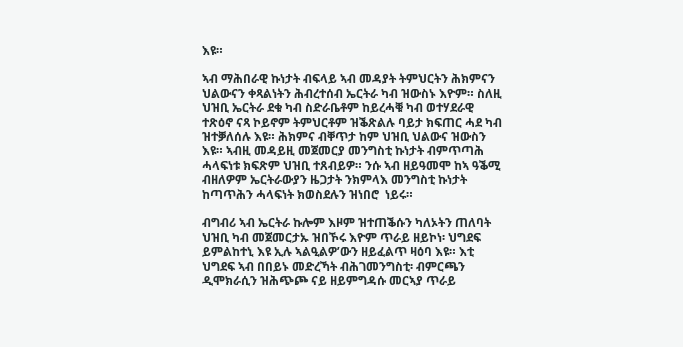እዩ።

ኣብ ማሕበራዊ ኩነታት ብፍላይ ኣብ መዳያት ትምህርትን ሕክምናን ህልውናን ቀጻልነትን ሕብረተሰብ ኤርትራ ካብ ዝውስኑ እዮም። ስለዚ ህዝቢ ኤርትራ ደቁ ካብ ስድራቤቶም ከይረሓቑ ካብ ወተሃደራዊ ተጽዕኖ ናጻ ኮይኖም ትምህርቶም ዝቕጽልሉ ባይታ ክፍጠር ሓደ ካብ ዝተቓለሰሉ እዩ። ሕክምና ብቐጥታ ከም ህዝቢ ህልውና ዝውስን እዩ። ኣብዚ መዳይዚ መጀመርያ መንግስቲ ኩነታት ብምጥጣሕ ሓላፍነቱ ክፍጽም ህዝቢ ተጸብይዎ። ንሱ ኣብ ዘይዓመሞ ከኣ ዓቕሚ ብዘለዎም ኤርትራውያን ዜጋታት ንክምላእ መንግስቲ ኩነታት ከጣጥሕን ሓላፍነት ክወስደሉን ዝነበሮ  ነይሩ።

ብግብሪ ኣብ ኤርትራ ኩሎም እዞም ዝተጠቕሱን ካለኦትን ጠለባት ህዝቢ ካብ መጀመርታኡ ዝበኾሩ እዮም ጥራይ ዘይኮነ፡ ህግደፍ ይምልከተኒ እዩ ኢሉ ኣልዒልዎ’ውን ዘይፈልጥ ዛዕባ እዩ። እቲ ህግደፍ ኣብ በበይኑ መድረኻት ብሕገመንግስቲ፡ ብምርጫን ዲሞክራሲን ዝሕጭጮ ናይ ዘይምግዳሱ መርኣያ ጥራይ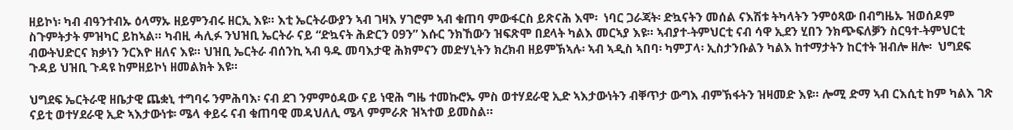ዘይኮነ፡ ካብ ብዓንተብኡ ዕላማኡ ዘይምንብሩ ዘርኢ እዩ። እቲ ኤርትራውያን ኣብ ገዛእ ሃገሮም ኣብ ቁጠባ ምውፋርስ ይጽናሕ እሞ፡  ነባር ጋራጃት፡ ድኳናትን መሰል ናእሽቱ ትካላትን ንምዕጻው በብግዜኡ ዝወሰዶም ስጉምትታት ምዝካር ይከኣል። ካብዚ ሓሊፉ ንህዝቢ ኤርትራ ናይ “ድኳናት ሕድርን 09ን” እሱር ንክኸውን ዝፍጽሞ በደላት ካልእ መርኣያ እዩ። ኣብያተ-ትምህርቲ ናብ ሳዋ ኢደን ሂበን ንክጭፍለቓን ስርዓተ-ትምህርቲ ብውትህድርና ክቃነን ንርእዮ ዘለና እዩ። ህዝቢ ኤርትራ ብሰንኪ ኣብ ዓዱ መባእታዊ ሕክምናን መድሃኒትን ክረክብ ዘይምኽኣሉ፡ ኣብ ኣዲስ ኣበባ፡ ካምፓላ፡ ኢስታንቡልን ካልእ ከተማታትን ከርተት ዝብሎ ዘሎ፡  ህግደፍ ጉዳይ ህዝቢ ጉዳዩ ከምዘይኮነ ዘመልክት እዩ።

ህግደፍ ኤርትራዊ ዘቤታዊ ጨቋኒ ተግባሩ ንምሕባእ፡ ናብ ደገ ንምምዕዳው ናይ ነዊሕ ግዜ ተመኩሮኡ ምስ ወተሃደራዊ ኢድ ኣእታውነትን ብቐጥታ ውግእ ብምኽፋትን ዝዛመድ እዩ። ሎሚ ድማ ኣብ ርእሲቲ ከም ካልእ ገጽ ናይቲ ወተሃደራዊ ኢድ ኣእታውነቱ፡ ሜላ ቀይሩ ናብ ቁጠባዊ መዳህለሊ ሜላ ምምራጽ ዝኣተወ ይመስል።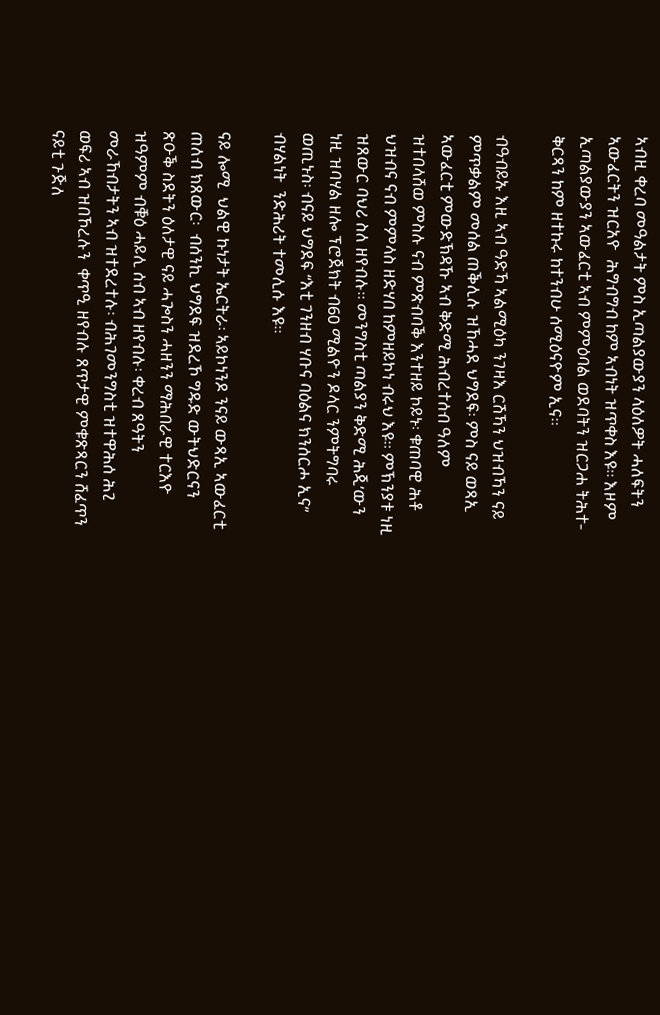ኣብዚ ቀረባ መዓልታት ምስ ኢጣልያውያን ላዕለዎት ሓለፍትን ኣውፈርትን ዝርአዮ  ሕግብግብ ከም ኣብነት ዝጥቀስ እዩ። እዞም ኢጣልያውያን ኣውፈርቲ ኣብ ምምዕባል ወደባትን ዝርጋሐ ትሕተ-ቅርጻን ከም ዘተኩሩ ከተንብሁ ሰሚዕናዮም ኢና።

ብዓብይኡ እዚ ኣብ ዓድኻ ኣልሚዕካ ንገዛእ ርሽኻን ህዝብኻን ናይ ምጥቃልም መሰል ጠቕሊሉ ዝኸሓደ ህግደፍ፡ ምስ ናይ ወጻኢ ኣውፈርቲ ምውድኽዳኹ ኣብ ቅድሚ ሕብረተሰብ ዓለም ዝተበላሸወ ምስሉ ናብ ምጽብባቕ እንተዘይ ኮይኑ፡ ቁጠባዊ ሕቶ ህዝብና ናብ ምምላስ ዘድሃበ ከምዘይኮነ ብሩህ እዩ። ምኽንያቱ ነዚ ዝጸውር ባህሪ ስለ ዘየብሉ። መንግስቲ ጣልያን ቅድሚ ሕጂ’ውን ነዚ ዝባሃል ዘሎ ፕሮጀክት ብ60 ሚልዮን ዶላር ንምትግባሩ ወጢኑስ፡ ብናይ ህግደፍ “እቲ ገንዘብ ሃቡና ባዕልና ክንሰርሖ ኢና” ብሃልነት  ንድሕሪት ተመሊሱ እዩ።

ናይ ሎሚ  ህልዊ ኩነታት ኤርትራ፡ ኣይኮነንዶ ንናይ ውጻኢ ኣውፈርቲ ጠለብ ክጸውር፡  ብሰንኪ ህግደፍ ዝደረኾ ግዱድ ውትህድርናን ጽዑቕ ስደትን ዕለታዊ ናይ ሓጐስን ሓዘንን ማሕበራዊ ተርእዮ ዝዓምም ብቑዕ ሓይሊ ሰብ ኣብ ዘየብሉ፡ ቀረብ ጸዓትን መራኸብታትን ኣብ ዝተደረተሉ፡ ብሕገመንግስቲ ዝተዋሕሰ ሕጊ ወፍሪ ኣብ ዝበኾረሉን  ቀጥዒ ዘየብሉ ጸጥታዊ ምቁጽጻርን ሸፈጥን ናይቲ ጉጅለ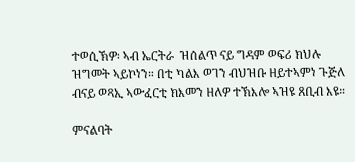ተወሲኽዎ፡ ኣብ ኤርትራ  ዝሰልጥ ናይ ግዳም ወፍሪ ክህሉ ዝግመት ኣይኮነን። በቲ ካልእ ወገን ብህዝቡ ዘይተኣምነ ጉጅለ ብናይ ወጻኢ ኣውፈርቲ ክእመን ዘለዎ ተኽእሎ ኣዝዩ ጸቢብ እዩ።

ምናልባት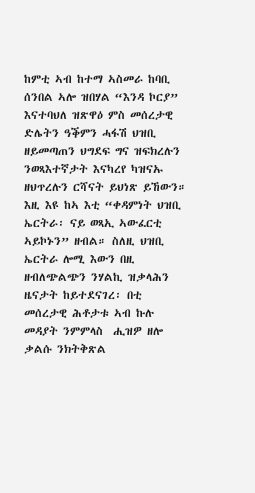ከምቲ ኣብ ከተማ ኣስመራ ከባቢ ሰንበል ኣሎ ዝበሃል “እንዳ ኮርያ”  እናተባህለ ዝጽዋዕ ምስ መሰረታዊ ድሌትን ዓቕምን ሓፋሽ ህዝቢ ዘይመጣጠን ህግደፍ ግና ዝፍክረሉን ንወጻእተኛታት እናካረየ ካዝናኡ ዘህጥረሉን ርሻናት ይህነጽ ይኸውን። እዚ እዩ ከኣ እቲ “ቀዳምነት ህዝቢ ኤርትራ፡ ናይ ወጻኢ ኣውፈርቲ   ኣይኮኑን” ዘብል። ስለዚ ህዝቢ ኤርትራ ሎሚ እውን በዚ ዘብለጭልጭን ንሃልኪ ዝቃላሕን ዜናታት ከይተደናገረ፡ በቲ መሰረታዊ ሕቶታቱ ኣብ ኩሉ መዳያት ንምምላስ  ሒዝዎ ዘሎ  ቃልሱ ንክትቅጽል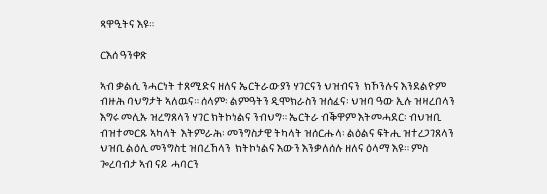ጻዋዒትና እዩ።

ርእሰ ዓንቀጽ

ኣብ ቃልሲ ንሓርነት ተጸሚድና ዘለና ኤርትራውያን ሃገርናን ህዝብናን  ክኾንሉና እንደልዮም ብዙሕ ባህግታት ኣለዉና። ሰላም፡ ልምዓትን ዲሞክራስን ዝሰፈና፡ ህዝባ ዓው ኢሉ ዝዛረበላን እግሩ መሊኡ ዝረግጸላን ሃገር ክትኮነልና ንብህግ። ኤርትራ ብቕዋም እትመሓደር፡ ብህዝቢ ብዝተመርጹ ኣካላት  እትምራሕ፡ መንግስታዊ ትካላት ዝሰርሑላ፡ ልዕልና ፍትሒ ዝተረጋገጸላን ህዝቢ ልዕሊ መንግስቲ ዝበረኸላን  ክትኮነልና እውን እንቃለሰሉ ዘለና ዕላማ እዩ። ምስ ጐረባብታ ኣብ ናይ  ሓባርን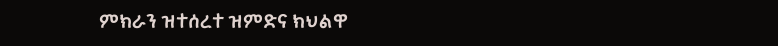ምክራን ዝተሰረተ ዝምድና ክህልዋ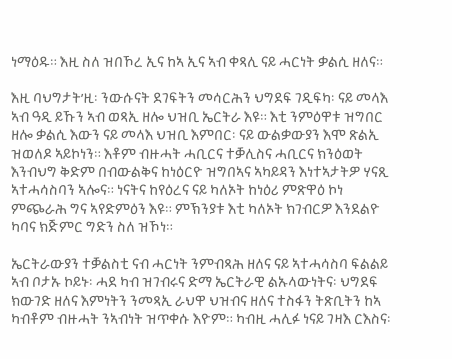ነማዕዱ። እዚ ስለ ዝበኾረ ኢና ከኣ ኢና ኣብ ቀጻሊ ናይ ሓርነት ቃልሲ ዘለና።

እዚ ባህግታት’ዚ፡ ንውሱናት ደገፍትን መሳርሕን ህግደፍ ገዲፍካ፡ ናይ መላእ ኣብ ዓዲ ይኹን ኣብ ወጻኢ ዘሎ ህዝቢ ኤርትራ እዩ። እቲ ንምዕዋቱ ዝግበር ዘሎ ቃልሲ እውን ናይ መላእ ህዝቢ እምበር፡ ናይ ውልቃውያን እሞ ጽልኢ ዝወለዶ ኣይኮነን። እቶም ብዙሓት ሓቢርና ተቓሊስና ሓቢርና ክንዕወት እንብህግ ቅድም በብውልቅና ከነዕርዮ ዝግበኣና ኣካይዳን እነተኣታትዎ ሃናጺ ኣተሓሳስባን ኣሎና። ነናትና ከየዕረና ናይ ካለኦት ከነዕሪ ምጽዋዕ ኮነ ምጭራሕ ግና ኣየድምዕን እዩ። ምኽንያቱ እቲ ካለኦት ክገብርዎ እንደልዮ ካባና ክጅምር ግድን ስለ ዝኾነ።

ኤርትራውያን ተቓልስቲ ናብ ሓርነት ንምብጻሕ ዘለና ናይ ኣተሓሳስባ ፍልልይ ኣብ ቦታኡ ኮይኑ፡ ሓደ ካብ ዝገብሩና ድማ ኤርትራዊ ልኡላውነትና፡ ህግደፍ ክውገድ ዘለና እምነትን ንመጻኢ ራህዋ ህዝብና ዘለና ተስፋን ትጽቢትን ከኣ ካብቶም ብዙሓት ንኣብነት ዝጥቀሱ እዮም። ካብዚ ሓሊፉ ነናይ ገዛእ ርእስና፡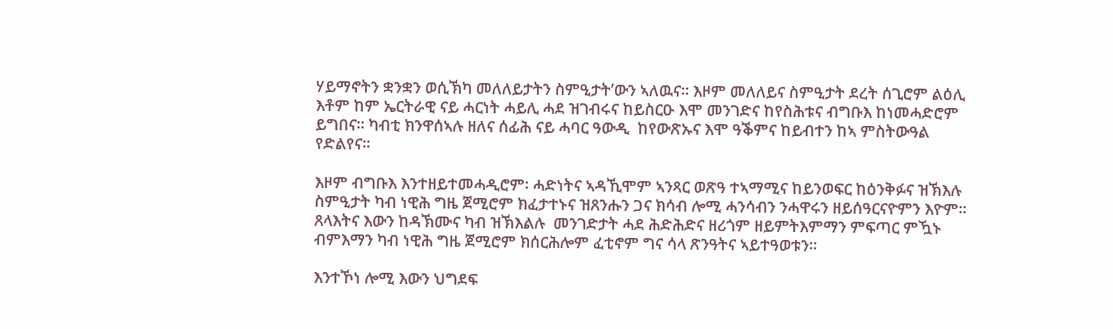ሃይማኖትን ቋንቋን ወሲኽካ መለለይታትን ስምዒታት’ውን ኣለዉና። እዞም መለለይና ስምዒታት ደረት ሰጊሮም ልዕሊ እቶም ከም ኤርትራዊ ናይ ሓርነት ሓይሊ ሓደ ዝገብሩና ከይስርዑ እሞ መንገድና ከየስሕቱና ብግቡእ ከነመሓድሮም ይግበና። ካብቲ ክንዋሰኣሉ ዘለና ሰፊሕ ናይ ሓባር ዓውዲ  ከየውጽኡና እሞ ዓቕምና ከይብተን ከኣ ምስትውዓል የድልየና።

እዞም ብግቡእ እንተዘይተመሓዲሮም፡ ሓድነትና ኣዳኺሞም ኣንጻር ወጽዓ ተኣማሚና ከይንወፍር ከዕንቅፉና ዝኽእሉ ስምዒታት ካብ ነዊሕ ግዜ ጀሚሮም ክፈታተኑና ዝጸንሑን ጋና ክሳብ ሎሚ ሓንሳብን ንሓዋሩን ዘይሰዓርናዮምን እዮም። ጸላእትና እውን ከዳኽሙና ካብ ዝኽእልሉ  መንገድታት ሓደ ሕድሕድና ዘሪጎም ዘይምትእምማን ምፍጣር ምዃኑ ብምእማን ካብ ነዊሕ ግዜ ጀሚሮም ክሰርሕሎም ፈቲኖም ግና ሳላ ጽንዓትና ኣይተዓወቱን።

እንተኾነ ሎሚ እውን ህግደፍ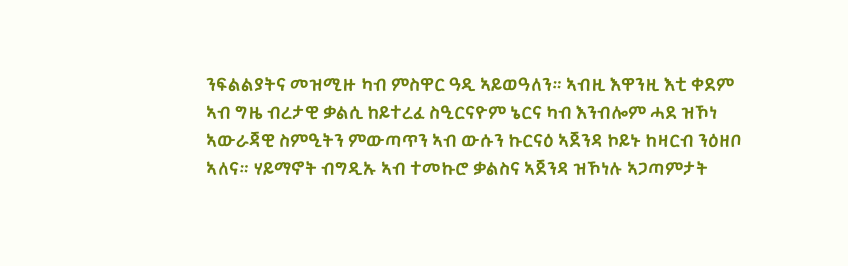ንፍልልያትና መዝሚዙ ካብ ምስዋር ዓዲ ኣይወዓለን። ኣብዚ እዋንዚ እቲ ቀደም ኣብ ግዜ ብረታዊ ቃልሲ ከይተረፈ ስዒርናዮም ኔርና ካብ እንብሎም ሓደ ዝኾነ ኣውራጃዊ ስምዒትን ምውጣጥን ኣብ ውሱን ኩርናዕ ኣጀንዳ ኮይኑ ከዛርብ ንዕዘቦ ኣለና። ሃይማኖት ብግዲኡ ኣብ ተመኩሮ ቃልስና ኣጀንዳ ዝኾነሉ ኣጋጣምታት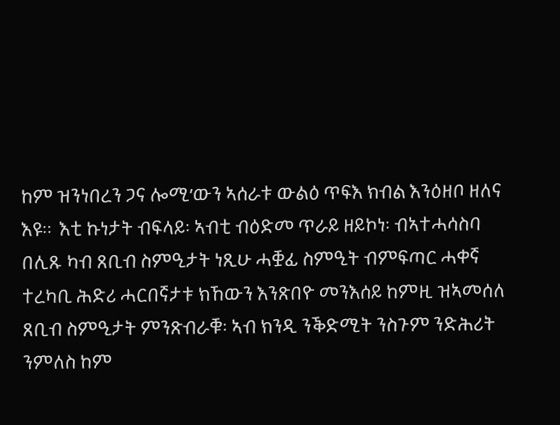ከም ዝንነበረን ጋና ሎሚ’ውን ኣሰራቱ ውልዕ ጥፍእ ክብል እንዕዘቦ ዘለና  እዩ።  እቲ ኩነታት ብፍላይ፡ ኣብቲ ብዕድመ ጥራይ ዘይኮነ፡ ብኣተሓሳስባ በሊጹ ካብ ጸቢብ ስምዒታት ነጺሁ ሓቛፊ ስምዒት ብምፍጣር ሓቀኛ ተረካቢ ሕድሪ ሓርበኛታቱ ክኸውን እንጽበዮ መንእሰይ ከምዚ ዝኣመሰለ ጸቢብ ስምዒታት ምንጽብራቑ፡ ኣብ ክንዲ ንቕድሚት ንስጉም ንድሕሪት ንምለስ ከም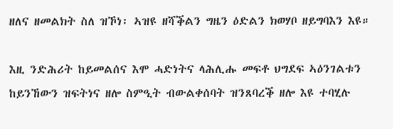ዘለና ዘመልክት ስለ ዝኾነ፡ ኣዝዩ ዘሻቕልን ግዜን ዕድልን ክወሃቦ ዘይግባእን እዩ።

እዚ ንድሕሪት ከይመልሰና እሞ ሓድነትና ላሕሊሑ መፍቶ ህግደፍ ኣዕንገልቱን ከይንኸውን ዝፍትነና ዘሎ ስምዒት ብውልቀሰባት ዝንጸባረቕ ዘሎ እዩ ተባሂሉ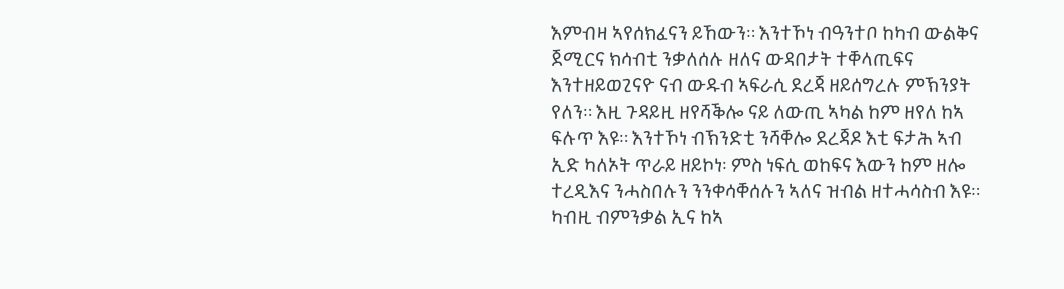እምብዛ ኣየሰክፈናን ይኸውን። እንተኾነ ብዓንተቦ ከካብ ውልቅና ጀሚርና ክሳብቲ ንቃለሰሉ ዘለና ውዳበታት ተቐላጢፍና እንተዘይወጊናዮ ናብ ውዱብ ኣፍራሲ ደረጃ ዘይሰግረሉ ምኽንያት የለን። እዚ ጉዳይዚ ዘየሻቕሎ ናይ ለውጢ ኣካል ከም ዘየለ ከኣ ፍሉጥ እዩ። እንተኾነ ብኽንድቲ ንሻቐሎ ደረጃዶ እቲ ፍታሕ ኣብ ኢድ ካለኦት ጥራይ ዘይኮነ፡ ምስ ነፍሲ ወከፍና እውን ከም ዘሎ ተረዲእና ንሓስበሉን ንንቀሳቐሰሉን ኣለና ዝብል ዘተሓሳስብ እዩ። ካብዚ ብምንቃል ኢና ከኣ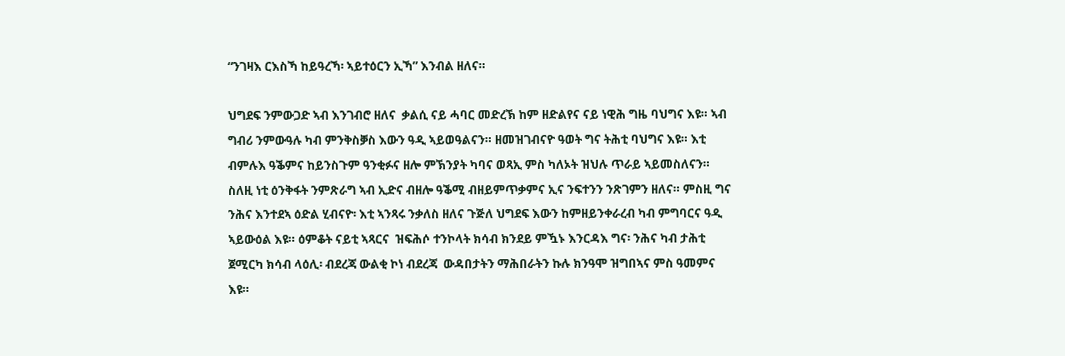“ንገዛእ ርእስኻ ከይዓረኻ፡ ኣይተዕርን ኢኻ” እንብል ዘለና።

ህግደፍ ንምውጋድ ኣብ እንገብሮ ዘለና  ቃልሲ ናይ ሓባር መድረኽ ከም ዘድልየና ናይ ነዊሕ ግዜ ባህግና እዩ። ኣብ ግብሪ ንምውዓሉ ካብ ምንቅስቓስ እውን ዓዲ ኣይወዓልናን። ዘመዝገብናዮ ዓወት ግና ትሕቲ ባህግና እዩ። እቲ ብምሉእ ዓቕምና ከይንስጉም ዓንቂፉና ዘሎ ምኽንያት ካባና ወጻኢ ምስ ካለኦት ዝህሉ ጥራይ ኣይመስለናን። ስለዚ ነቲ ዕንቅፋት ንምጽራግ ኣብ ኢድና ብዘሎ ዓቕሚ ብዘይምጥቃምና ኢና ንፍተንን ንጽገምን ዘለና። ምስዚ ግና ንሕና እንተደኣ ዕድል ሂብናዮ፡ እቲ ኣንጻሩ ንቃለስ ዘለና ጉጅለ ህግደፍ እውን ከምዘይንቀራረብ ካብ ምግባርና ዓዲ ኣይውዕል እዩ። ዕምቆት ናይቲ ኣጻርና  ዝፍሕሶ ተንኮላት ክሳብ ክንደይ ምዃኑ እንርዳእ ግና፡ ንሕና ካብ ታሕቲ ጀሚርካ ክሳብ ላዕሊ፡ ብደረጃ ውልቂ ኮነ ብደረጃ  ውዳበታትን ማሕበራትን ኩሉ ክንዓሞ ዝግበኣና ምስ ዓመምና እዩ።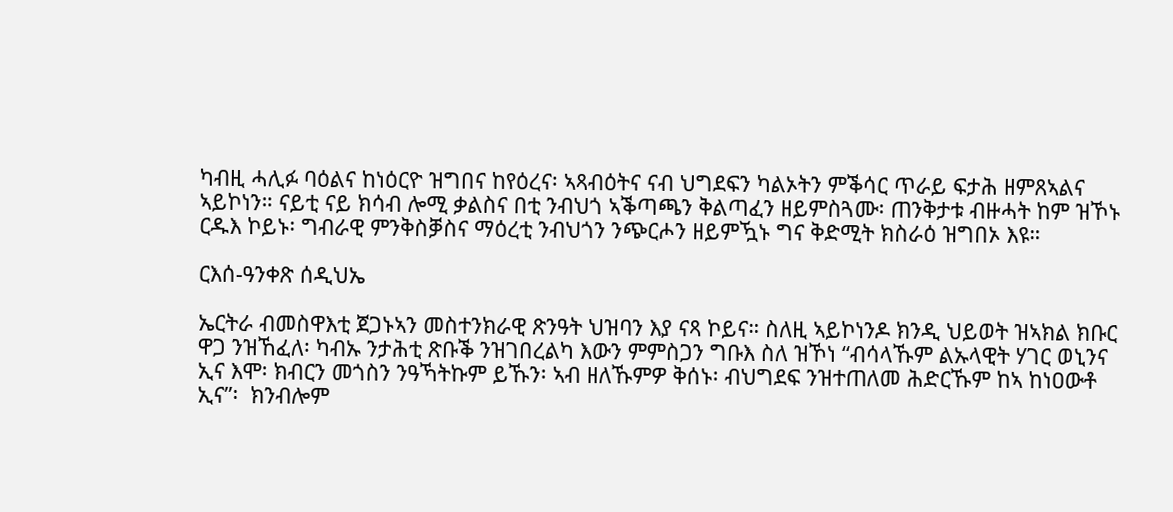ካብዚ ሓሊፉ ባዕልና ከነዕርዮ ዝግበና ከየዕረና፡ ኣጻብዕትና ናብ ህግደፍን ካልኦትን ምቕሳር ጥራይ ፍታሕ ዘምጸኣልና ኣይኮነን። ናይቲ ናይ ክሳብ ሎሚ ቃልስና በቲ ንብህጎ ኣቕጣጫን ቅልጣፈን ዘይምስጓሙ፡ ጠንቅታቱ ብዙሓት ከም ዝኾኑ ርዱእ ኮይኑ፡ ግብራዊ ምንቅስቓስና ማዕረቲ ንብህጎን ንጭርሖን ዘይምዃኑ ግና ቅድሚት ክስራዕ ዝግበኦ እዩ።

ርእሰ-ዓንቀጽ ሰዲህኤ

ኤርትራ ብመስዋእቲ ጀጋኑኣን መስተንክራዊ ጽንዓት ህዝባን እያ ናጻ ኮይና። ስለዚ ኣይኮነንዶ ክንዲ ህይወት ዝኣክል ክቡር ዋጋ ንዝኸፈለ፡ ካብኡ ንታሕቲ ጽቡቕ ንዝገበረልካ እውን ምምስጋን ግቡእ ስለ ዝኾነ “ብሳላኹም ልኡላዊት ሃገር ወኒንና ኢና እሞ፡ ክብርን መጎስን ንዓኻትኩም ይኹን፡ ኣብ ዘለኹምዎ ቅሰኑ፡ ብህግደፍ ንዝተጠለመ ሕድርኹም ከኣ ከነዐውቶ ኢና”፡  ክንብሎም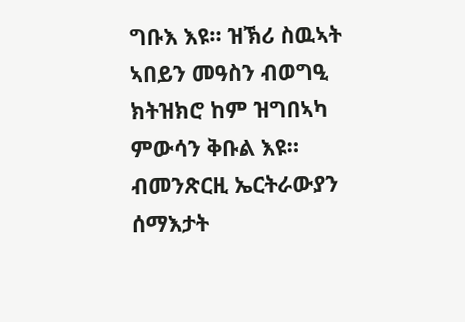ግቡእ እዩ። ዝኽሪ ስዉኣት ኣበይን መዓስን ብወግዒ ክትዝክሮ ከም ዝግበኣካ ምውሳን ቅቡል እዩ። ብመንጽርዚ ኤርትራውያን ሰማእታት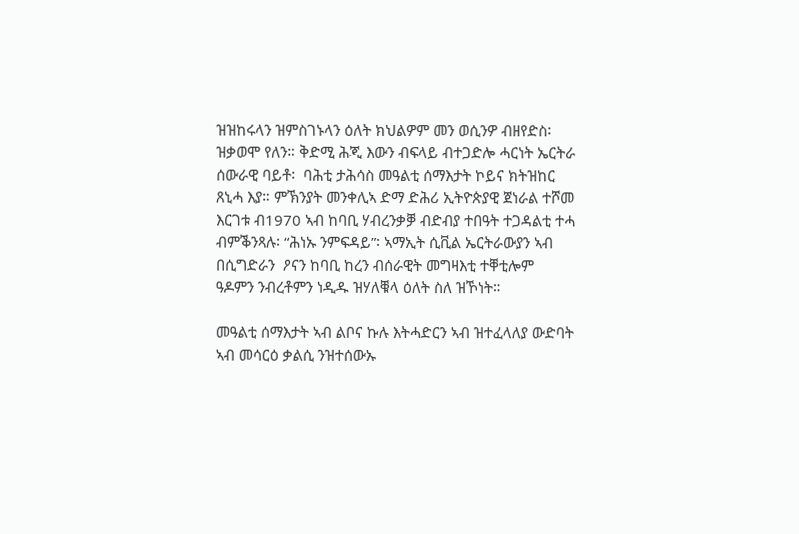ዝዝከሩላን ዝምስገኑላን ዕለት ክህልዎም መን ወሲንዎ ብዘየድስ፡ ዝቃወሞ የለን። ቅድሚ ሕጂ እውን ብፍላይ ብተጋድሎ ሓርነት ኤርትራ ሰውራዊ ባይቶ፡  ባሕቲ ታሕሳስ መዓልቲ ሰማእታት ኮይና ክትዝከር ጸኒሓ እያ። ምኽንያት መንቀሊኣ ድማ ድሕሪ ኢትዮጵያዊ ጀነራል ተሾመ እርገቱ ብ1970 ኣብ ከባቢ ሃብረንቃቓ ብድብያ ተበዓት ተጋዳልቲ ተሓ ብምቕንጻሉ፡ “ሕነኡ ንምፍዳይ”፡ ኣማኢት ሲቪል ኤርትራውያን ኣብ በሲግድራን  ዖናን ከባቢ ከረን ብሰራዊት መግዛእቲ ተቐቲሎም  ዓዶምን ንብረቶምን ነዲዱ ዝሃለቑላ ዕለት ስለ ዝኾነት።

መዓልቲ ሰማእታት ኣብ ልቦና ኩሉ እትሓድርን ኣብ ዝተፈላለያ ውድባት ኣብ መሳርዕ ቃልሲ ንዝተሰውኡ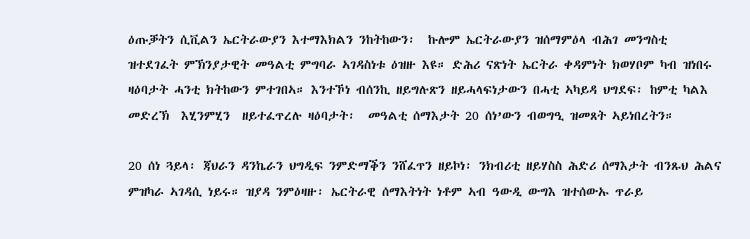ዕጡቓትን ሲቪልን ኤርትራውያን እተማእክልን ንከትከውን፡  ኩሎም ኤርትራውያን ዝሰማምዕላ ብሕገ መንግስቲ ዝተደገፈት ምኽንያታዊት መዓልቲ ምግባራ ኣገዳስነቱ ዕዝዙ እዩ። ድሕሪ ናጽነት ኤርትራ ቀዳምነት ክወሃቦም ካብ ዝነበሩ  ዛዕባታት ሓንቲ ክትከውን ምተገበኣ። እንተኾነ ብሰንኪ ዘይግሉጽን ዘይሓላፍነታውን በሓቲ ኣካይዳ ህግደፍ፡ ከምቲ ካልእ መድረኽ  እሂንምሂን  ዘይተፈጥረሉ ዛዕባታት፡  መዓልቲ ሰማእታት 20 ሰነ’ውን ብወግዒ ዝመጸት ኣይነበረትን።

20 ሰነ ጓይላ፡ ጃህራን ዳንኬራን ህግዲፍ ንምድማቕን ንሸፈጥን ዘይኮነ፡ ንክብሪቲ ዘይሃስስ ሕድሪ ሰማእታት ብንጹህ ሕልና ምዝካራ ኣገዳሲ ነይሩ። ዝያዳ ንምዕዛዙ፡ ኤርትራዊ ሰማእትነት ነቶም ኣብ ዓውዲ ውግእ ዝተሰውኡ ጥራይ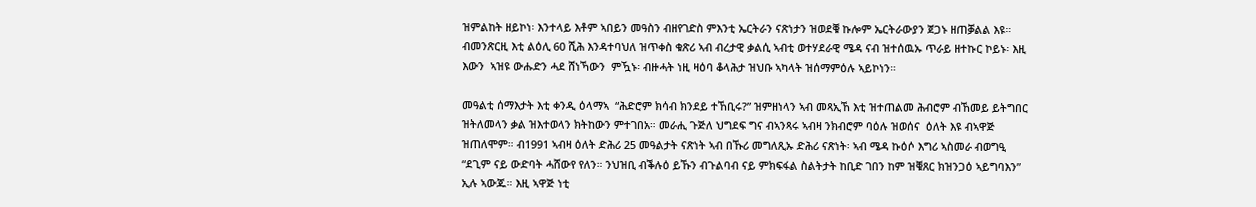ዝምልከት ዘይኮነ፡ እንተላይ እቶም ኣበይን መዓስን ብዘየገድስ ምእንቲ ኤርትራን ናጽነታን ዝወደቑ ኩሎም ኤርትራውያን ጀጋኑ ዘጠቓልል እዩ። ብመንጽርዚ እቲ ልዕሊ 60 ሺሕ እንዳተባህለ ዝጥቀስ ቁጽሪ ኣብ ብረታዊ ቃልሲ ኣብቲ ወተሃደራዊ ሜዳ ናብ ዝተሰዉኡ ጥራይ ዘተኩር ኮይኑ፡ እዚ እውን  ኣዝዩ ውሑድን ሓደ ሸነኻውን  ምዃኑ፡ ብዙሓት ነዚ ዛዕባ ቆላሕታ ዝህቡ ኣካላት ዝሰማምዕሉ ኣይኮነን።

መዓልቲ ሰማእታት እቲ ቀንዲ ዕላማኣ  “ሕድሮም ክሳብ ክንደይ ተኸቢሩ?” ዝምዘነላን ኣብ መጻኢኸ እቲ ዝተጠልመ ሕብሮም ብኸመይ ይትግበር ዝትለመላን ቃል ዝእተወላን ክትከውን ምተገበአ። መራሒ ጉጅለ ህግደፍ ግና ብኣንጻሩ ኣብዛ ንክብሮም ባዕሉ ዝወሰና  ዕለት እዩ ብኣዋጅ ዝጠለሞም። ብ1991 ኣብዛ ዕለት ድሕሪ 25 መዓልታት ናጽነት ኣብ በኹሪ መግለጺኡ ድሕሪ ናጽነት፡ ኣብ ሜዳ ኩዕሶ እግሪ ኣስመራ ብወግዒ “ደጊም ናይ ውድባት ሓሸውየ የለን። ንህዝቢ ብቕሉዕ ይኹን ብጉልባብ ናይ ምክፍፋል ስልትታት ከቢድ ገበን ከም ዝቑጸር ክዝንጋዕ ኣይግባእን” ኢሉ ኣውጁ። እዚ ኣዋጅ ነቲ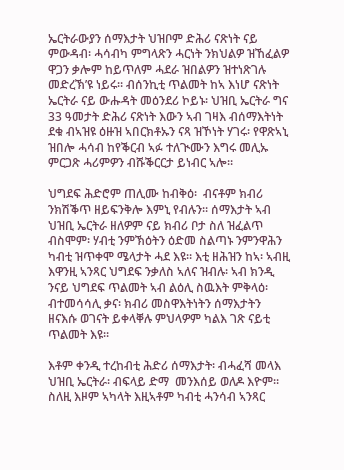ኤርትራውያን ሰማእታት ህዝቦም ድሕሪ ናጽነት ናይ ምውዳብ፡ ሓሳብካ ምግላጽን ሓርነት ንክህልዎ ዝኸፈልዎ ዋጋን ቃሎም ከይጥለም ሓደራ ዝበልዎን ዝተነጽገሉ መድረኽ’ዩ ነይሩ። ብሰንኪቲ ጥልመት ከኣ እነሆ ናጽነት ኤርትራ ናይ ውሑዳት መዕንደሪ ኮይኑ፡ ህዝቢ ኤርትራ ግና 33 ዓመታት ድሕሪ ናጽነት እውን ኣብ ገዛእ ብሰማእትነት ደቁ ብኣዝዩ ዕዙዝ ኣበርክቶኡን ናጻ ዝኾነት ሃገሩ፡ የዋጽኣኒ  ዝበሎ ሓሳብ ከየቕርብ ኣፉ ተለጒሙን እግሩ መሊኡ ምርጋጽ ሓሪምዎን ብሹቕርርታ ይነብር ኣሎ።

ህግደፍ ሕድሮም ጠሊሙ ከብቅዕ፡  ብናቶም ክብሪ  ንክሽቕጥ ዘይፍንቅሎ እምኒ የብሉን። ሰማእታት ኣብ ህዝቢ ኤርትራ ዘለዎም ናይ ክብሪ ቦታ ስለ ዝፈልጥ ብስሞም፡ ሃብቲ ንምኽዕትን ዕድመ ስልጣኑ ንምንዋሕን ካብቲ ዝጥቀሞ ሜላታት ሓደ እዩ። እቲ ዘሕዝን ከኣ፡ ኣብዚ እዋንዚ ኣንጻር ህግደፍ ንቃለስ ኣለና ዝብሉ፡ ኣብ ክንዲ ንናይ ህግደፍ ጥልመት ኣብ ልዕሊ ስዉእት ምቅላዕ፡ ብተመሳሳሊ ቃና፡ ክብሪ መስዋእትነትን ሰማእታትን ዘናእሱ ወገናት ይቀላቐሉ ምህላዎም ካልእ ገጽ ናይቲ ጥልመት እዩ።

እቶም ቀንዲ ተረከብቲ ሕድሪ ሰማእታት፡ ብሓፈሻ መላእ ህዝቢ ኤርትራ፡ ብፍላይ ድማ  መንእሰይ ወለዶ እዮም። ስለዚ እዞም ኣካላት እዚኣቶም ካብቲ ሓንሳብ ኣንጻር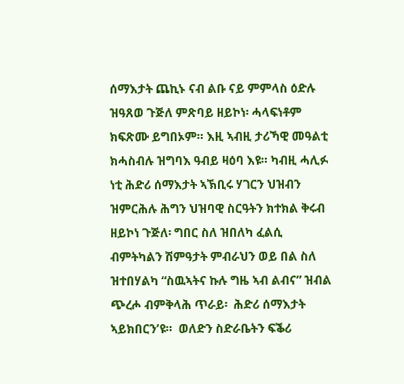ሰማእታት ጨኪኑ ናብ ልቡ ናይ ምምላስ ዕድሉ ዝዓጸወ ጉጅለ ምጽባይ ዘይኮነ፡ ሓላፍነቶም ክፍጽሙ ይግበኦም። እዚ ኣብዚ ታሪኻዊ መዓልቲ ክሓስብሉ ዝግባእ ዓብይ ዛዕባ እዩ። ካብዚ ሓሊፉ ነቲ ሕድሪ ሰማእታት ኣኽቢሩ ሃገርን ህዝብን ዝምርሕሉ ሕግን ህዝባዊ ስርዓትን ክተክል ቅሩብ ዘይኮነ ጉጅለ፡ ግበር ስለ ዝበለካ ፈልሲ ብምትካልን ሽምዓታት ምብራህን ወይ በል ስለ ዝተበሃልካ “ስዉኣትና ኩሉ ግዜ ኣብ ልብና” ዝብል ጭረሖ ብምቅላሕ ጥራይ፡  ሕድሪ ሰማእታት ኣይክበርን’ዩ።  ወለድን ስድራቤትን ፍቕሪ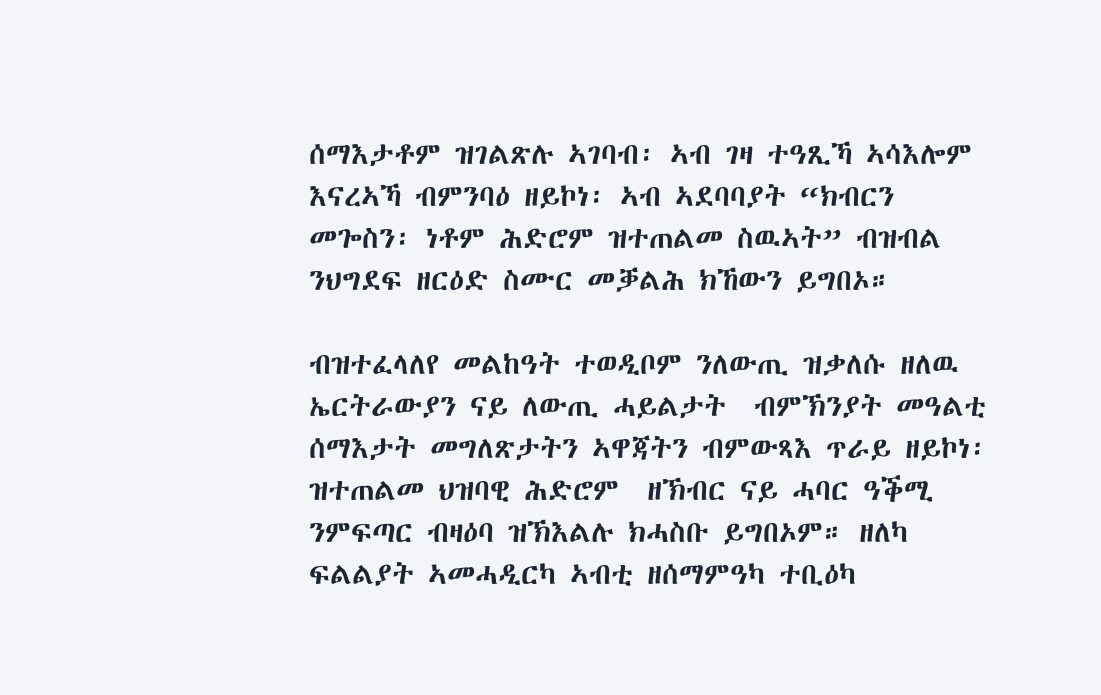ሰማእታቶም ዝገልጽሉ ኣገባብ፡ ኣብ ገዛ ተዓጺኻ ኣሳእሎም እናረኣኻ ብምንባዕ ዘይኮነ፡ ኣብ ኣደባባያት “ክብርን መጐስን፡ ነቶም ሕድሮም ዝተጠልመ ስዉኣት” ብዝብል ንህግደፍ ዘርዕድ ስሙር መቓልሕ ክኸውን ይግበኦ።

ብዝተፈላለየ መልከዓት ተወዲቦም ንለውጢ ዝቃለሱ ዘለዉ ኤርትራውያን ናይ ለውጢ ሓይልታት  ብምኽንያት መዓልቲ ሰማእታት መግለጽታትን ኣዋጃትን ብምውጻእ ጥራይ ዘይኮነ፡ ዝተጠልመ ህዝባዊ ሕድሮም  ዘኽብር ናይ ሓባር ዓቕሚ ንምፍጣር ብዛዕባ ዝኽእልሉ ክሓስቡ ይግበኦም። ዘለካ ፍልልያት ኣመሓዲርካ ኣብቲ ዘሰማምዓካ ተቢዕካ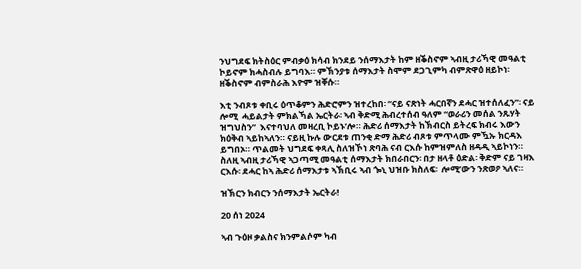ንህግደፍ ክትስዕር ምብቃዕ ክሳብ ክንደይ ንሰማእታት ከም ዘቕስኖም ኣብዚ ታሪኻዊ መዓልቲ ኮይኖም ክሓስብሉ ይግባእ። ምኽንያቱ ሰማእታት ስሞም ደጋጊምካ ብምጽዋዕ ዘይኮነ፡ ዘቕስኖም ብምስራሕ እዮም ዝቐሱ።

እቲ ንብጾቱ ቀቢሩ ዕጥቆምን ሕድሮምን ዝተረከበ፡ “ናይ ናጽነት ሓርበኛን ደሓር ዝተሰለፈን”፡ ናይ ሎሚ  ሓይልታት ምክልኻል ኤርትራ፡ ኣብ ቅድሚ ሕብረተሰብ ዓለም “ወራሪን መሰል ንጹሃት ዝግህስን”  እናተባህለ መዛረቢ ኮይኑ’ሎ። ሕድሪ ሰማእታት ከኽብርስ ይትረፍ ክብሩ እውን ክዕቅብ ኣይከኣለን። ናይዚ ኩሉ ውርደቱ ጠንቂ ድማ ሕድሪ ብጾቱ ምጥላሙ ምዃኡ ክርዳእ ይግበኦ። ጥልመት ህግደፍ ቀጻሊ ስለዝኾነ ጽባሕ ናብ ርእሱ ከምዝምለስ ዘዳዲ ኣይኮነን።  ስለዚ ኣብዚ ታሪኻዊ ኣጋጣሚ መዓልቲ ሰማእታት ክበራበርን፡ በታ ዘላቶ ዕድል፡ ቅድም ናይ ገዛእ ርእሱ፡ ደሓር ከኣ ሕድሪ ሰማእታቱ ኣኽቢሩ ኣብ ጐኒ ህዝቡ ክስለፍ፡  ሎሚ’ውን ንጽወዖ ኣለና።

ዝኽርን ክብርን ንሰማእታት ኤርትራ!

20 ሰነ 2024

ኣብ ጉዕዞ ቃልስና ክንምልሶም ካብ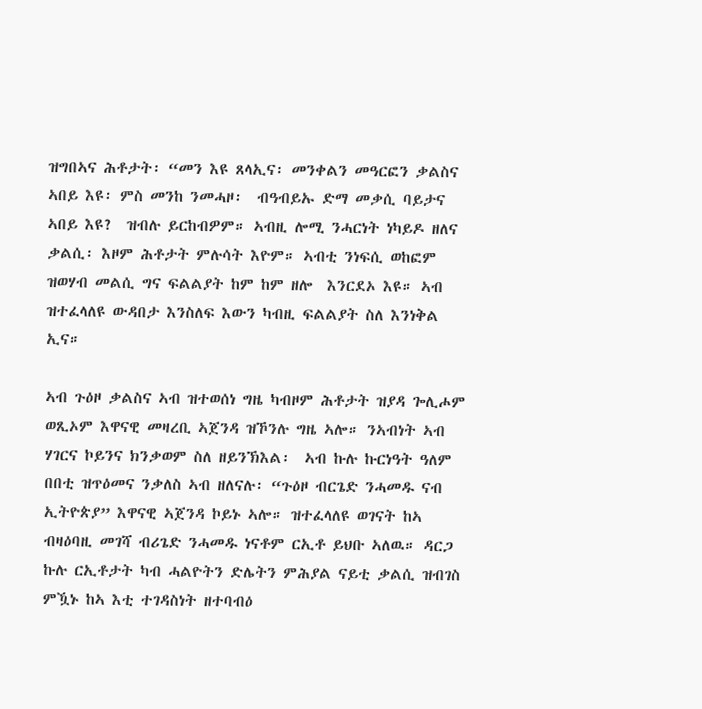ዝግበኣና ሕቶታት፡ “መን እዩ ጸላኢና፡ መንቀልን መዓርፎን ቃልስና ኣበይ እዩ፡ ምስ መንከ ንመሓዞ፡  ብዓብይኡ ድማ መቃሲ ባይታና ኣበይ እዩ?  ዝብሉ ይርከብዎም። ኣብዚ ሎሚ ንሓርነት ነካይዶ ዘለና ቃልሲ፡ እዞም ሕቶታት ምሉሳት እዮም። ኣብቲ ንነፍሲ ወከፎም ዝወሃብ መልሲ ግና ፍልልያት ከም ከም ዘሎ  እንርደኦ እዩ። ኣብ ዝተፈላለዩ ውዳበታ እንስለፍ እውን ካብዚ ፍልልያት ስለ እንነቅል ኢና።

ኣብ ጉዕዞ ቃልስና ኣብ ዝተወሰነ ግዜ ካብዞም ሕቶታት ዝያዳ ጐሊሖም ወጺኦም እዋናዊ መዛረቢ ኣጀንዳ ዝኾንሉ ግዜ ኣሎ። ንኣብነት ኣብ ሃገርና ኮይንና ክንቃወም ስለ ዘይንኽእል፡  ኣብ ኩሉ ኩርነዓት ዓለም በበቲ ዝጥዕመና ንቃለስ ኣብ ዘለናሉ፡ “ጉዕዞ ብርጌድ ንሓመዱ ናብ ኢትዮጵያ” እዋናዊ ኣጀንዳ ኮይኑ ኣሎ። ዝተፈላለዩ ወገናት ከኣ ብዛዕባዚ መገሻ ብሪጌድ ንሓመዱ ነናቶም ርኢቶ ይህቡ ኣለዉ። ዳርጋ ኩሉ ርኢቶታት ካብ ሓልዮትን ድሌትን ምሕያል ናይቲ ቃልሲ ዝብገስ ምዃኑ ከኣ እቲ ተገዳስነት ዘተባብዕ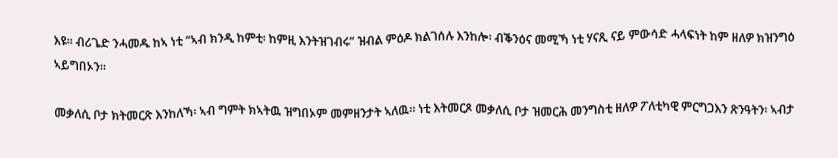እዩ። ብሪጌድ ንሓመዱ ከኣ ነቲ “ኣብ ክንዲ ከምቲ፡ ከምዚ እንትዝገብሩ” ዝብል ምዕዶ ክልገሰሉ እንከሎ፡ ብቕንዕና መሚኻ ነቲ ሃናጺ ናይ ምውሳድ ሓላፍነት ከም ዘለዎ ክዝንግዕ ኣይግበኦን።

መቃለሲ ቦታ ክትመርጽ እንከለኻ፡ ኣብ ግምት ክኣትዉ ዝግበኦም መምዘንታት ኣለዉ። ነቲ እትመርጾ መቃለሲ ቦታ ዝመርሕ መንግስቲ ዘለዎ ፖለቲካዊ ምርግጋእን ጽንዓትን፡ ኣብታ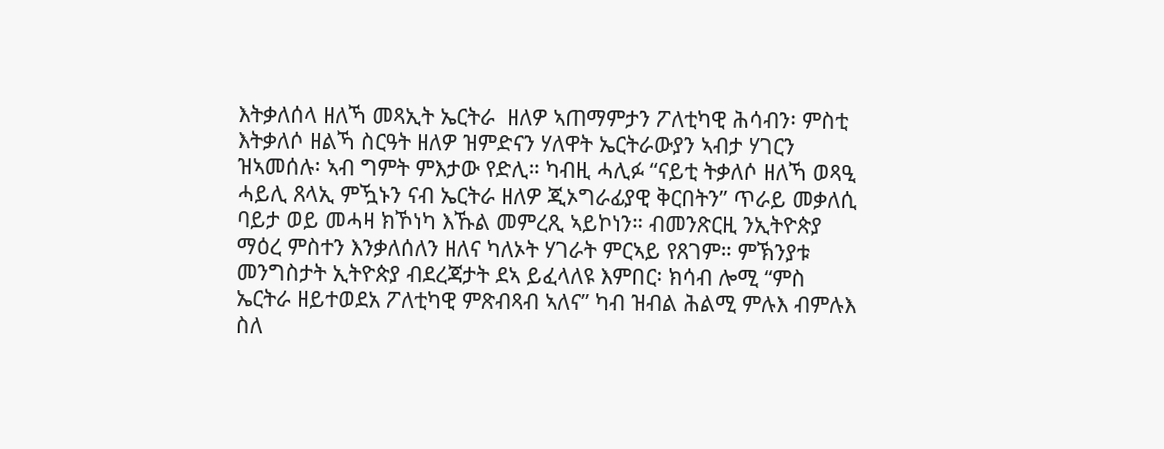እትቃለሰላ ዘለኻ መጻኢት ኤርትራ  ዘለዎ ኣጠማምታን ፖለቲካዊ ሕሳብን፡ ምስቲ እትቃለሶ ዘልኻ ስርዓት ዘለዎ ዝምድናን ሃለዋት ኤርትራውያን ኣብታ ሃገርን ዝኣመሰሉ፡ ኣብ ግምት ምእታው የድሊ። ካብዚ ሓሊፉ “ናይቲ ትቃለሶ ዘለኻ ወጻዒ ሓይሊ ጸላኢ ምዃኑን ናብ ኤርትራ ዘለዎ ጂኦግራፊያዊ ቅርበትን” ጥራይ መቃለሲ ባይታ ወይ መሓዛ ክኾነካ እኹል መምረጺ ኣይኮነን። ብመንጽርዚ ንኢትዮጵያ ማዕረ ምስተን እንቃለሰለን ዘለና ካለኦት ሃገራት ምርኣይ የጸገም። ምኽንያቱ መንግስታት ኢትዮጵያ ብደረጃታት ደኣ ይፈላለዩ እምበር፡ ክሳብ ሎሚ “ምስ ኤርትራ ዘይተወደአ ፖለቲካዊ ምጽብጻብ ኣለና” ካብ ዝብል ሕልሚ ምሉእ ብምሉእ ስለ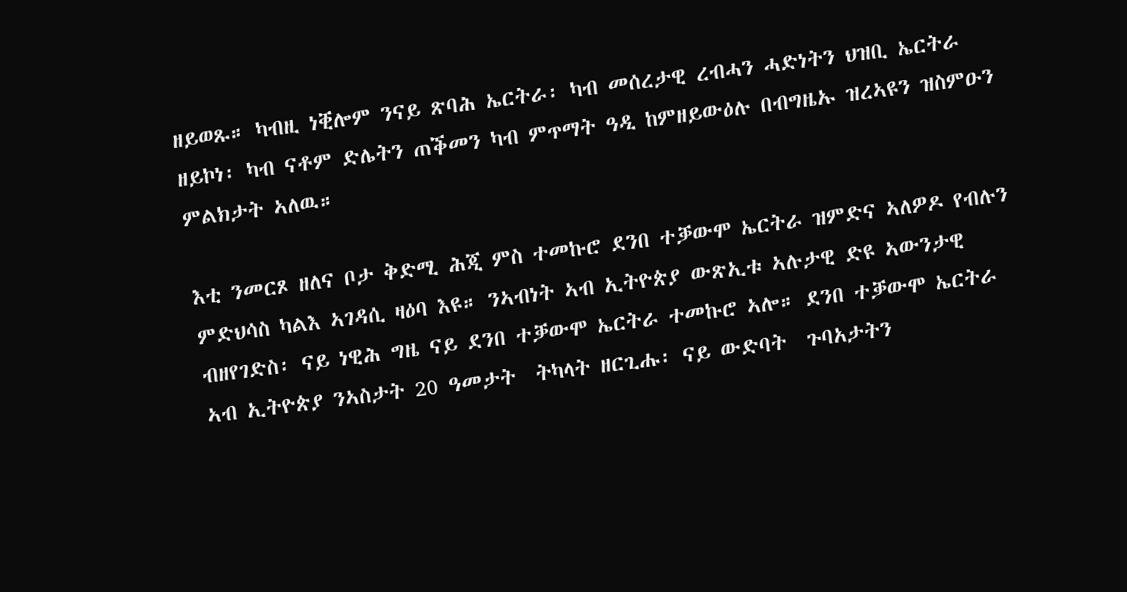ዘይወጹ። ካብዚ ነቒሎም ንናይ ጽባሕ ኤርትራ፡ ካብ መሰረታዊ ረብሓን ሓድነትን ህዝቢ ኤርትራ ዘይኮነ፡ ካብ ናቶም ድሌትን ጠቕመን ካብ ምጥማት ዓዲ ከምዘይውዕሉ በብግዜኡ ዝረኣዩን ዝስምዑን ምልክታት ኣለዉ።

እቲ ንመርጾ ዘለና ቦታ ቅድሚ ሕጂ ምስ ተመኩሮ ደንበ ተቓውሞ ኤርትራ ዝምድና ኣለዎዶ የብሉን ምድህሳስ ካልእ ኣገዳሲ ዛዕባ እዩ። ንኣብነት ኣብ ኢትዮጵያ ውጽኢቱ ኣሉታዊ ድዩ ኣውንታዊ ብዘየገድስ፡ ናይ ነዊሕ ግዜ ናይ ደንበ ተቓውሞ ኤርትራ ተመኩሮ ኣሎ። ደንበ ተቓውሞ ኤርትራ ኣብ ኢትዮጵያ ንኣስታት 20 ዓመታት  ትካላት ዘርጊሑ፡ ናይ ውድባት  ጉባአታትን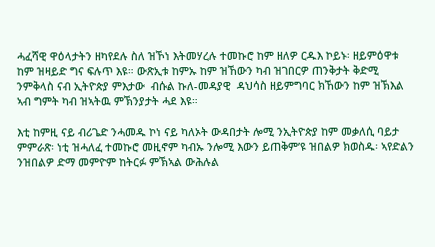ሓፈሻዊ ዋዕላታትን ዘካየደሉ ስለ ዝኾነ እትመሃረሉ ተመኩሮ ከም ዘለዎ ርዱእ ኮይኑ፡ ዘይምዕዋቱ ከም ዝዛይድ ግና ፍሉጥ እዩ። ውጽኢቱ ከምኡ ከም ዝኸውን ካብ ዝገበርዎ ጠንቅታት ቅድሚ ንምቅላስ ናብ ኢትዮጵያ ምእታው  ብሱል ኩለ-መዳያዊ  ዳህሳስ ዘይምግባር ክኸውን ከም ዝኽእል ኣብ ግምት ካብ ዝኣትዉ ምኽንያታት ሓደ እዩ።

እቲ ከምዚ ናይ ብሪጌድ ንሓመዱ ኮነ ናይ ካለኦት ውዳበታት ሎሚ ንኢትዮጵያ ከም መቃለሲ ባይታ ምምራጽ፡ ነቲ ዝሓለፈ ተመኩሮ መዚኖም ካብኡ ንሎሚ እውን ይጠቅም’ዩ ዝበልዎ ክወስዱ፡ ኣየድልን ንዝበልዎ ድማ መምዮም ከትርፉ ምኽኣል ውሕሉል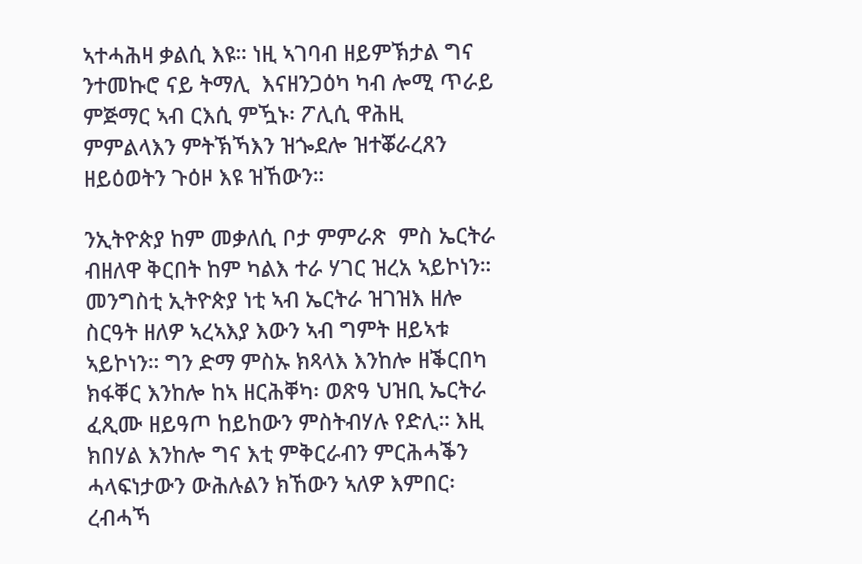ኣተሓሕዛ ቃልሲ እዩ። ነዚ ኣገባብ ዘይምኽታል ግና ንተመኩሮ ናይ ትማሊ  እናዘንጋዕካ ካብ ሎሚ ጥራይ ምጅማር ኣብ ርእሲ ምዃኑ፡ ፖሊሲ ዋሕዚ ምምልላእን ምትኽኻእን ዝጐደሎ ዝተቖራረጸን ዘይዕወትን ጉዕዞ እዩ ዝኸውን።

ንኢትዮጵያ ከም መቃለሲ ቦታ ምምራጽ  ምስ ኤርትራ ብዘለዋ ቅርበት ከም ካልእ ተራ ሃገር ዝረአ ኣይኮነን። መንግስቲ ኢትዮጵያ ነቲ ኣብ ኤርትራ ዝገዝእ ዘሎ ስርዓት ዘለዎ ኣረኣእያ እውን ኣብ ግምት ዘይኣቱ ኣይኮነን። ግን ድማ ምስኡ ክጻላእ እንከሎ ዘቕርበካ ክፋቐር እንከሎ ከኣ ዘርሕቐካ፡ ወጽዓ ህዝቢ ኤርትራ ፈጺሙ ዘይዓጦ ከይከውን ምስትብሃሉ የድሊ። እዚ ክበሃል እንከሎ ግና እቲ ምቅርራብን ምርሕሓቕን ሓላፍነታውን ውሕሉልን ክኸውን ኣለዎ እምበር፡ ረብሓኻ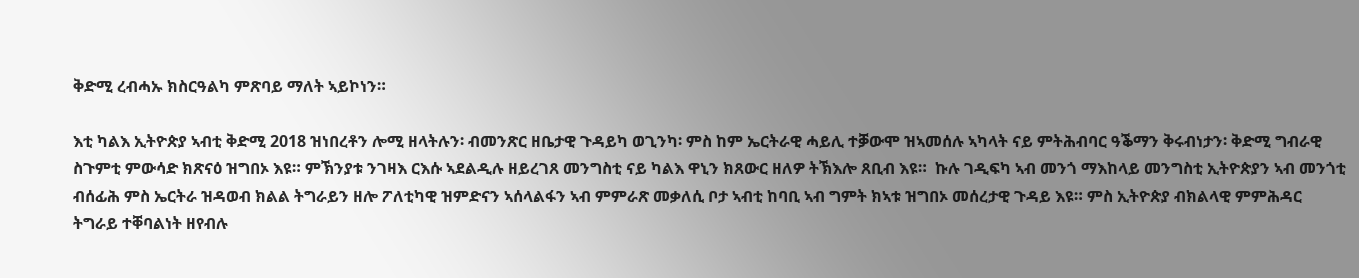ቅድሚ ረብሓኡ ክስርዓልካ ምጽባይ ማለት ኣይኮነን።

እቲ ካልእ ኢትዮጵያ ኣብቲ ቅድሚ 2018 ዝነበረቶን ሎሚ ዘላትሉን፡ ብመንጽር ዘቤታዊ ጉዳይካ ወጊንካ፡ ምስ ከም ኤርትራዊ ሓይሊ ተቓውሞ ዝኣመሰሉ ኣካላት ናይ ምትሕብባር ዓቕማን ቅሩብነታን፡ ቅድሚ ግብራዊ ስጉምቲ ምውሳድ ክጽናዕ ዝግበኦ እዩ። ምኽንያቱ ንገዛእ ርእሱ ኣደልዲሉ ዘይረገጸ መንግስቲ ናይ ካልእ ዋኒን ክጸውር ዘለዎ ትኽእሎ ጸቢብ እዩ።  ኩሉ ገዲፍካ ኣብ መንጎ ማእከላይ መንግስቲ ኢትዮጵያን ኣብ መንጎቲ ብሰፊሕ ምስ ኤርትራ ዝዳወብ ክልል ትግራይን ዘሎ ፖለቲካዊ ዝምድናን ኣሰላልፋን ኣብ ምምራጽ መቃለሲ ቦታ ኣብቲ ከባቢ ኣብ ግምት ክኣቱ ዝግበኦ መሰረታዊ ጉዳይ እዩ። ምስ ኢትዮጵያ ብክልላዊ ምምሕዳር ትግራይ ተቐባልነት ዘየብሉ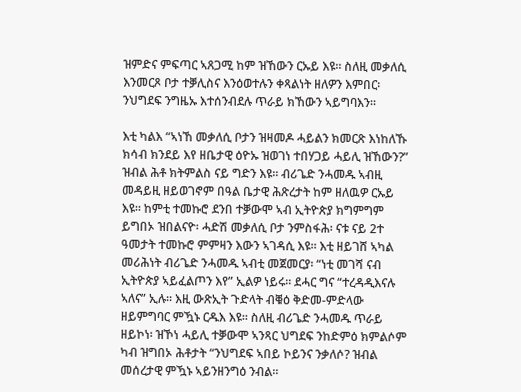ዝምድና ምፍጣር ኣጸጋሚ ከም ዝኸውን ርኡይ እዩ። ስለዚ መቃለሲ እንመርጾ ቦታ ተቓሊስና እንዕወተሉን ቀጻልነት ዘለዎን እምበር፡ ንህግደፍ ንግዜኡ እተሰንብደሉ ጥራይ ክኸውን ኣይግባእን።

እቲ ካልእ “ኣነኸ መቃለሲ ቦታን ዝዛመዶ ሓይልን ክመርጽ እነከለኹ ክሳብ ክንደይ እየ ዘቤታዊ ዕዮኡ ዝወገነ ተበሃጋይ ሓይሊ ዝኸውን?” ዝብል ሕቶ ክትምልስ ናይ ግድን እዩ። ብሪጌድ ንሓመዱ ኣብዚ መዳይዚ ዘይወገኖም በዓል ቤታዊ ሕጽረታት ከም ዘለዉዎ ርኡይ እዩ። ከምቲ ተመኩሮ ደንበ ተቓውሞ ኣብ ኢትዮጵያ ክግምግም ይግበኦ ዝበልናዮ፡ ሓድሽ መቃለሲ ቦታ ንምስፋሕ፡ ናቱ ናይ 2ተ ዓመታት ተመኩሮ ምምዛን እውን ኣገዳሲ እዩ። እቲ ዘይገሸ ኣካል መሪሕነት ብሪጌድ ንሓመዱ ኣብቲ መጀመርያ፡ “ነቲ መገሻ ናብ ኢትዮጵያ ኣይፈልጦን እየ” ኢልዎ ነይሩ። ደሓር ግና “ተረዳዲእናሉ ኣለና” ኢሉ። እዚ ውጽኢት ጉድላት ብቑዕ ቅድመ-ምድላው ዘይምግባር ምዃኑ ርዱእ እዩ። ስለዚ ብሪጌድ ንሓመዱ ጥራይ ዘይኮነ፡ ዝኾነ ሓይሊ ተቓውሞ ኣንጻር ህግደፍ ንከድምዕ ክምልሶም ካብ ዝግበኦ ሕቶታት “ንህግደፍ ኣበይ ኮይንና ንቃለሶ? ዝብል መሰረታዊ ምዃኑ ኣይንዘንግዕ ንብል።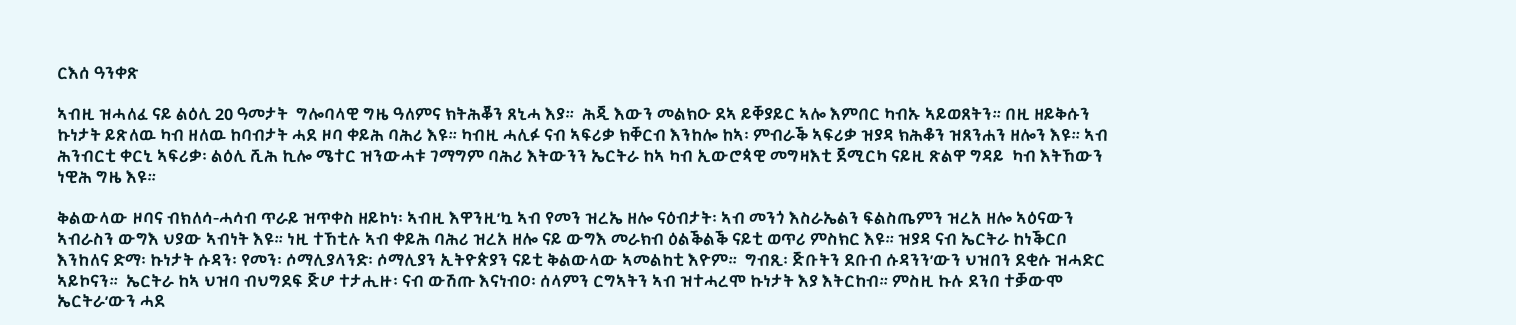ርእሰ ዓንቀጽ

ኣብዚ ዝሓለፈ ናይ ልዕሊ 20 ዓመታት  ግሎባላዊ ግዜ ዓለምና ክትሕቖን ጸኒሓ እያ።  ሕጂ እውን መልክዑ ደኣ ይቐያይር ኣሎ እምበር ካብኡ ኣይወጸትን። በዚ ዘይቅሱን ኩነታት ይጽለዉ ካብ ዘለዉ ከባብታት ሓደ ዞባ ቀይሕ ባሕሪ እዩ። ካብዚ ሓሊፉ ናብ ኣፍሪቃ ክቐርብ እንከሎ ከኣ፡ ምብራቕ ኣፍሪቃ ዝያዳ ክሕቆን ዝጸንሐን ዘሎን እዩ። ኣብ ሕንብርቲ ቀርኒ ኣፍሪቃ፡ ልዕሊ ሺሕ ኪሎ ሜተር ዝንውሓቱ ገማግም ባሕሪ እትውንን ኤርትራ ከኣ ካብ ኢውሮጳዊ መግዛእቲ ጀሚርካ ናይዚ ጽልዋ ግዳይ  ካብ እትኸውን ነዊሕ ግዜ እዩ።

ቅልውላው ዞባና ብክለሳ-ሓሳብ ጥራይ ዝጥቀስ ዘይኮነ፡ ኣብዚ እዋንዚ’ኳ ኣብ የመን ዝረኤ ዘሎ ናዕብታት፡ ኣብ መንጎ እስራኤልን ፍልስጤምን ዝረአ ዘሎ ኣዕናውን ኣብራስን ውግእ ህያው ኣብነት እዩ። ነዚ ተኸቲሉ ኣብ ቀይሕ ባሕሪ ዝረአ ዘሎ ናይ ውግእ መራክብ ዕልቕልቕ ናይቲ ወጥሪ ምስክር እዩ። ዝያዳ ናብ ኤርትራ ከነቕርቦ እንከለና ድማ፡ ኩነታት ሱዳን፡ የመን፡ ሶማሊያላንድ፡ ሶማሊያን ኢትዮጵያን ናይቲ ቅልውላው ኣመልከቲ እዮም።  ግብጺ፡ ጅቡትን ደቡብ ሱዳንን’ውን ህዝበን ደቂሱ ዝሓድር ኣይኮናን።  ኤርትራ ከኣ ህዝባ ብህግደፍ ጅሆ ተታሒዙ፡ ናብ ውሽጡ እናነብዐ፡ ሰላምን ርግኣትን ኣብ ዝተሓረሞ ኩነታት እያ እትርከብ። ምስዚ ኩሉ ደንበ ተቓውሞ ኤርትራ’ውን ሓደ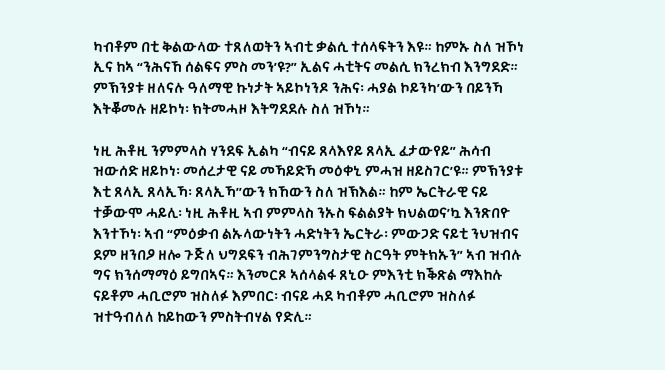ካብቶም በቲ ቅልውላው ተጸለወትን ኣብቲ ቃልሲ ተሰላፍትን እዩ። ከምኡ ስለ ዝኾነ ኢና ከኣ “ንሕናኸ ሰልፍና ምስ መን’ዩ?” ኢልና ሓቲትና መልሲ ክንረክብ እንግደድ። ምኽንያቱ ዘለናሉ ዓለማዊ ኩነታት ኣይኮነንዶ ንሕና፡ ሓያል ኮይንካ’ውን በይንኻ  እትቖመሉ ዘይኮነ፡ ክትመሓዞ እትግደደሉ ስለ ዝኾነ።

ነዚ ሕቶዚ ንምምላስ ሃንደፍ ኢልካ “ብናይ ጸላእየይ ጸላኢ ፈታውየይ” ሕሳብ  ዝውሰድ ዘይኮነ፡ መሰረታዊ ናይ መኻይድኻ መዕቀኒ ምሓዝ ዘይስገር’ዩ። ምኽንያቱ እቲ ጸላኢ ጸላኢኻ፡ ጸላኢኻ’’ውን ክኸውን ስለ ዝኽእል። ከም ኤርትራዊ ናይ ተቓውሞ ሓይሊ፡ ነዚ ሕቶዚ ኣብ ምምላስ ንኡስ ፍልልያት ክህልወና’ኳ እንጽበዮ እንተኾነ፡ ኣብ “ምዕቃብ ልኡላውነትን ሓድነትን ኤርትራ፡ ምውጋድ ናይቲ ንህዝብና ደም ዘንበዖ ዘሎ ጉጅለ ህግደፍን ብሕገምንግስታዊ ስርዓት ምትክኡን” ኣብ ዝብሉ ግና ክንሰማማዕ ይግበኣና። እንመርጾ ኣሰላልፋ ጸኒዑ ምእንቲ ክቕጽል ማእከሉ ናይቶም ሓቢሮም ዝስለፉ እምበር፡ ብናይ ሓደ ካብቶም ሓቢሮም ዝስለፉ ዝተዓብለለ ከይከውን ምስትብሃል የድሊ።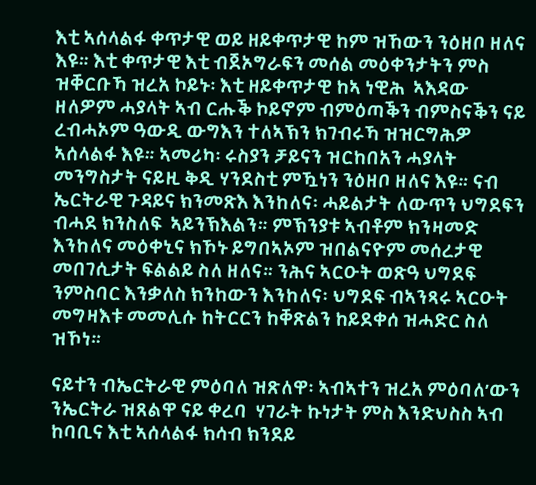እቲ ኣሰላልፋ ቀጥታዊ ወይ ዘይቀጥታዊ ከም ዝኸውን ንዕዘቦ ዘለና እዩ። እቲ ቀጥታዊ እቲ ብጀኦግራፍን መሰል መዕቀንታትን ምስ ዝቐርቡኻ ዝረአ ኮይኑ፡ እቲ ዘይቀጥታዊ ከኣ ነዊሕ  ኣእዳው ዘለዎም ሓያላት ኣብ ርሑቕ ኮይኖም ብምዕጣቕን ብምስናቕን ናይ ረብሓኦም ዓውዲ ውግእን ተለኣኽን ክገብሩኻ ዝዝርግሕዎ ኣሰላልፋ እዩ። ኣመሪካ፡ ሩስያን ቻይናን ዝርከበአን ሓያላት መንግስታት ናይዚ ቅዲ ሃንደስቲ ምዃነን ንዕዘቦ ዘለና እዩ። ናብ ኤርትራዊ ጉዳይና ክንመጽእ እንከለና፡ ሓይልታት ለውጥን ህግደፍን ብሓደ ክንስለፍ  ኣይንኽእልን። ምኽንያቱ ኣብቶም ክንዛመድ እንከለና መዕቀኒና ክኾኑ ይግበኣኦም ዝበልናዮም መሰረታዊ መበገሲታት ፍልልይ ስለ ዘለና። ንሕና ኣርዑት ወጽዓ ህግደፍ ንምስባር እንቃለስ ክንከውን እንከለና፡ ህግደፍ ብኣንጻሩ ኣርዑት መግዛእቱ መመሊሱ ከትርርን ከቐጽልን ከይደቀሰ ዝሓድር ስለ ዝኾነ።

ናይተን ብኤርትራዊ ምዕባለ ዝጽለዋ፡ ኣብኣተን ዝረአ ምዕባለ’ውን ንኤርትራ ዝጸልዋ ናይ ቀረባ  ሃገራት ኩነታት ምስ እንድህስስ ኣብ ከባቢና እቲ ኣሰላልፋ ክሳብ ክንደይ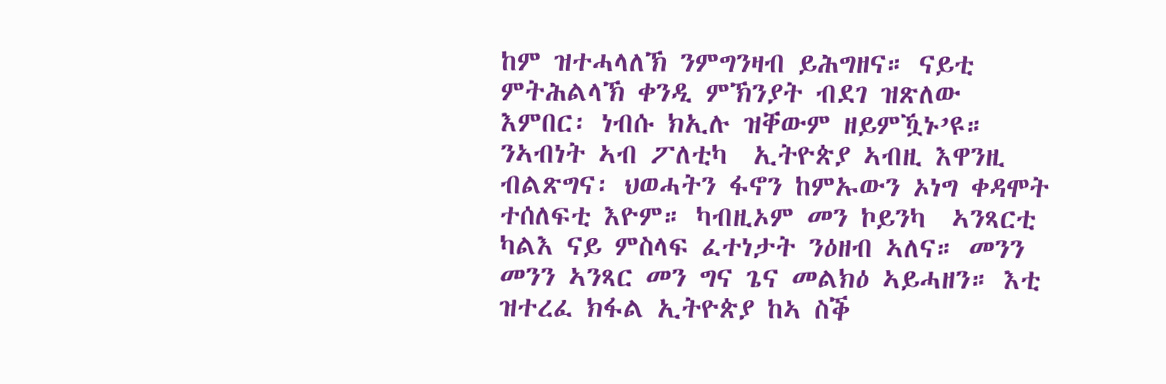ከም ዝተሓላለኽ ንምግንዛብ ይሕግዘና። ናይቲ ምትሕልላኽ ቀንዲ ምኽንያት ብደገ ዝጽለው እምበር፡ ነብሱ ክኢሉ ዝቐውም ዘይምዃኑ’ዩ። ንኣብነት ኣብ ፖለቲካ  ኢትዮጵያ ኣብዚ እዋንዚ ብልጽግና፡ ህወሓትን ፋኖን ከምኡውን ኦነግ ቀዳሞት ተሰለፍቲ እዮም። ካብዚኦም መን ኮይንካ  ኣንጻርቲ ካልእ ናይ ምስላፍ ፈተነታት ንዕዘብ ኣለና። መንን መንን ኣንጻር መን ግና ጌና መልክዕ ኣይሓዘን። እቲ ዝተረፈ ክፋል ኢትዮጵያ ከኣ ስቕ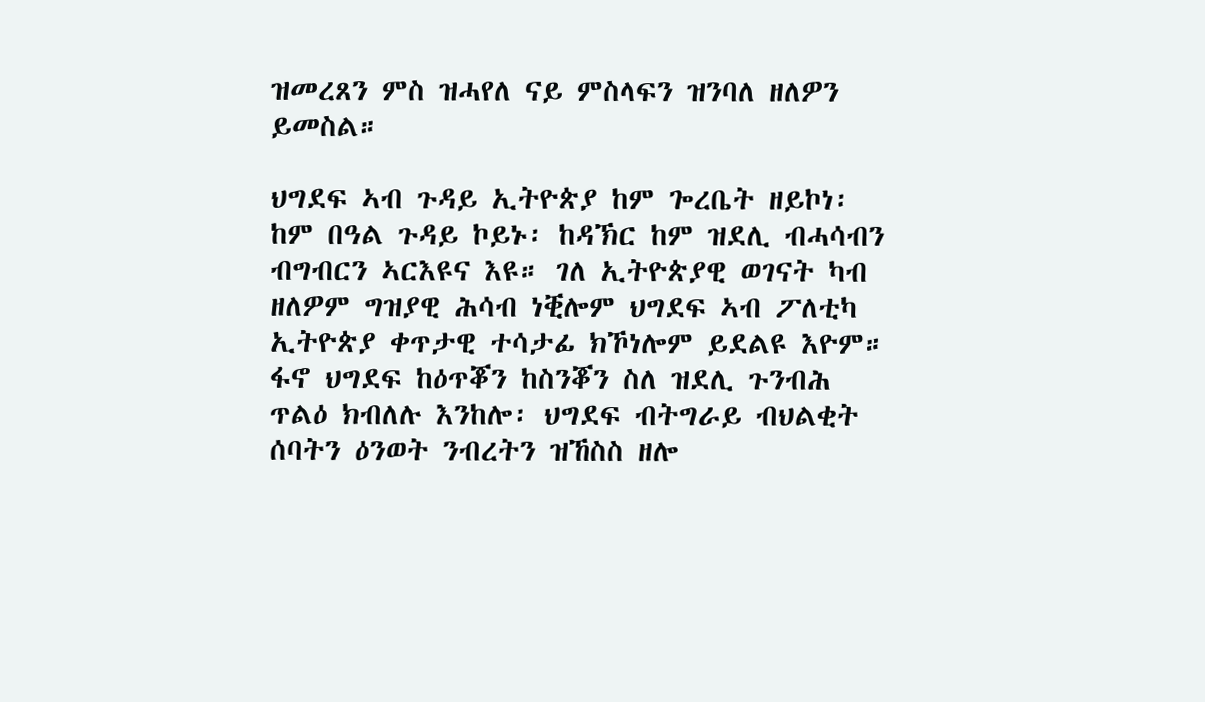ዝመረጸን ምስ ዝሓየለ ናይ ምስላፍን ዝንባለ ዘለዎን ይመስል።

ህግደፍ ኣብ ጉዳይ ኢትዮጵያ ከም ጐረቤት ዘይኮነ፡ ከም በዓል ጉዳይ ኮይኑ፡ ከዳኽር ከም ዝደሊ ብሓሳብን ብግብርን ኣርእዩና እዩ። ገለ ኢትዮጵያዊ ወገናት ካብ ዘለዎም ግዝያዊ ሕሳብ ነቒሎም ህግደፍ ኣብ ፖለቲካ ኢትዮጵያ ቀጥታዊ ተሳታፊ ክኾነሎም ይደልዩ እዮም። ፋኖ ህግደፍ ከዕጥቖን ከስንቖን ስለ ዝደሊ ጉንብሕ ጥልዕ ክብለሉ እንከሎ፡ ህግደፍ ብትግራይ ብህልቂት ሰባትን ዕንወት ንብረትን ዝኸስስ ዘሎ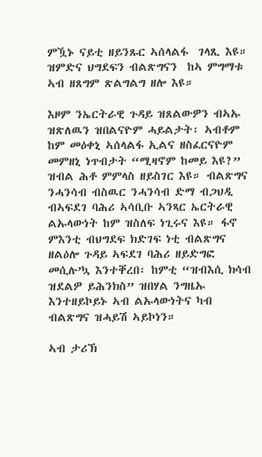ምዃኑ ናይቲ ዘይንጹር ኣሰላልፋ  ገላጺ እዩ። ዝምድና ህግደፍን ብልጽግናን  ከኣ ምግማቱ ኣብ ዘጸግም ጽልግልግ ዘሎ እዩ።

እዞም ንኤርትራዊ ጉዳይ ዝጸልውዎን ብኣኡ ዝጽለዉን ዝበልናዮም ሓይልታት፡ ኣብቶም ከም መዕቀኒ ኣሰላልፋ ኢልና ዘስፈርናዮም መምዘኒ ነጥብታት “ሚዛኖም ከመይ እዩ?” ዝብል ሕቶ ምምላስ ዘይስገር እዩ። ብልጽግና ንሓንሳብ ብስዉር ንሓንሳብ ድማ ብጋህዲ ብኣፍደገ ባሕሪ ኣሳቢቡ ኣንጻር ኤርትራዊ ልኡላውነት ከም ዝስለፍ ነጊሩና እዩ። ፋኖ ምእንቲ ብህግደፍ ክድገፍ ነቲ ብልጽግና ዘልዕሎ ጉዳይ ኣፍደገ ባሕሪ ዘይድግፎ መሲሉ’ኳ እንተቐረበ፡ ከምቲ “ዝብእሲ ክሳብ ዝደልዎ ይሕንክስ” ዝበሃል ንግዜኡ እንተዘይኮይኑ ኣብ ልኡላውነትና ካብ ብልጽግና ዝሓይሽ ኣይኮነን።

ኣብ ታሪኽ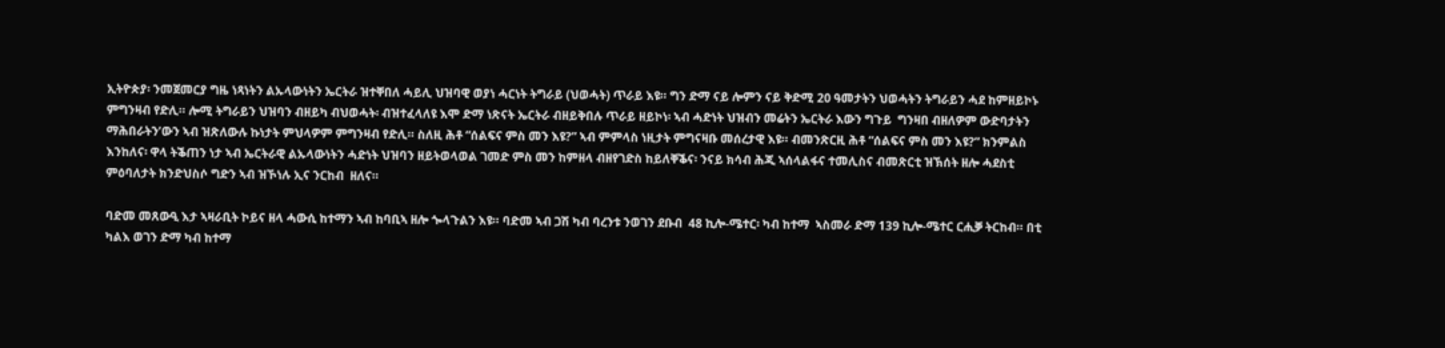ኢትዮጵያ፡ ንመጀመርያ ግዜ ነጻነትን ልኡላውነትን ኤርትራ ዝተቐበለ ሓይሊ ህዝባዊ ወያነ ሓርነት ትግራይ (ህወሓት) ጥራይ እዩ። ግን ድማ ናይ ሎምን ናይ ቅድሚ 20 ዓመታትን ህወሓትን ትግራይን ሓደ ከምዘይኮኑ ምግንዛብ የድሊ። ሎሚ ትግራይን ህዝባን ብዘይካ ብህወሓት፡ ብዝተፈላለዩ እሞ ድማ ነጽናት ኤርትራ ብዘይቅበሉ ጥራይ ዘይኮነ፡ ኣብ ሓድነት ህዝብን መሬትን ኤርትራ እውን ግጉይ  ግንዛበ ብዘለዎም ውድባታትን ማሕበራትን’ውን ኣብ ዝጽለውሉ ኩነታት ምህላዎም ምግንዛብ የድሊ። ስለዚ ሕቶ “ሰልፍና ምስ መን እዩ?” ኣብ ምምላስ ነዚታት ምግናዛቡ መሰረታዊ እዩ። ብመንጽርዚ ሕቶ “ሰልፍና ምስ መን እዩ?” ክንምልስ እንከለና፡ ዋላ ትቕጠን ነታ ኣብ ኤርትራዊ ልኡላውነትን ሓድነት ህዝባን ዘይትወላወል ገመድ ምስ መን ከምዘላ ብዘየገድስ ከይለቐቕና፡ ንናይ ክሳብ ሕጂ ኣሰላልፋና ተመሊስና ብመጽርቲ ዝኽሰት ዘሎ ሓደስቲ ምዕባለታት ክንድህስሶ ግድን ኣብ ዝኾነሉ ኢና ንርከብ  ዘለና።

ባድመ መጸውዒ እታ ኣዛራቢት ኮይና ዘላ ሓውሲ ከተማን ኣብ ከባቢኣ ዘሎ ጐላጉልን እዩ። ባድመ ኣብ ጋሽ ካብ ባረንቱ ንወገን ደቡብ  48 ኪሎ-ሜተር፡ ካብ ከተማ  ኣስመራ ድማ 139 ኪሎ-ሜተር ርሒቓ ትርከብ። በቲ ካልእ ወገን ድማ ካብ ከተማ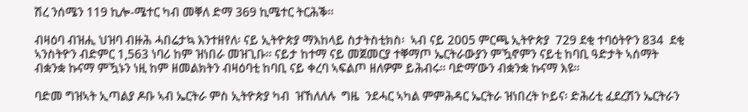ሽረ ንሰሜን 119 ኪሎ-ሜተር ካብ መቐለ ድማ 369 ኪሜተር ትርሕቕ።

ብዛዕባ ብዝሒ ህዝባ ብዙሕ ሓበሬታኳ እንተዘየለ፡ ናይ ኢትዮጵያ ማእከላይ ስታትስቲክስ፡  ኣብ ናይ 2005 ምርጫ ኢትዮጵያ  729 ደቂ ተባዕትዮን 834  ደቂ ኣንስትዮን ብድምር 1,563 ነባሪ ከም ዝነበራ መዝጊቡ። ናይታ ከተማ ናይ መጀመርያ ተቐማጦ ኤርትራውያን ምዃኖምን ናይቲ ከባቢ ዓድታት ኣሰማት ብቋንቋ ኩናማ ምዃኑን ነዚ ከም ዘመልክትን ብዛዕባቲ ከባቢ ናይ ቀረባ ኣፍልጦ ዘለዎም ይሕብሩ። ባድማ’ውን ብቋንቋ ኩናማ እዩ።

ባድመ ግዝኣት ኢጣልያ ዶቡ ኣብ ኤርትራ ምስ ኢትዮጵያ ካብ  ዝኸለለሉ  ግዜ  ንደሓር ኣካል ምምሕዳር ኤርትራ ዝነበረት ኮይና፡ ድሕሪቲ ፈደረሽን ኤርትራን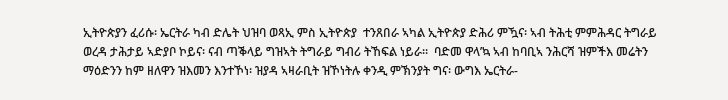ኢትዮጵያን ፈሪሱ፡ ኤርትራ ካብ ድሌት ህዝባ ወጻኢ ምስ ኢትዮጵያ  ተንጸበራ ኣካል ኢትዮጵያ ድሕሪ ምዃና፡ ኣብ ትሕቲ ምምሕዳር ትግራይ ወረዳ ታሕታይ ኣድያቦ ኮይና፡ ናብ ጣቕላይ ግዝኣት ትግራይ ግብሪ ትኸፍል ነይራ።  ባድመ ዋላ’ኳ ኣብ ከባቢኣ ንሕርሻ ዝምችእ መሬትን ማዕድንን ከም ዘለዋን ዝእመን እንተኾነ፡ ዝያዳ ኣዛራቢት ዝኾነትሉ ቀንዲ ምኽንያት ግና፡ ውግእ ኤርትራ-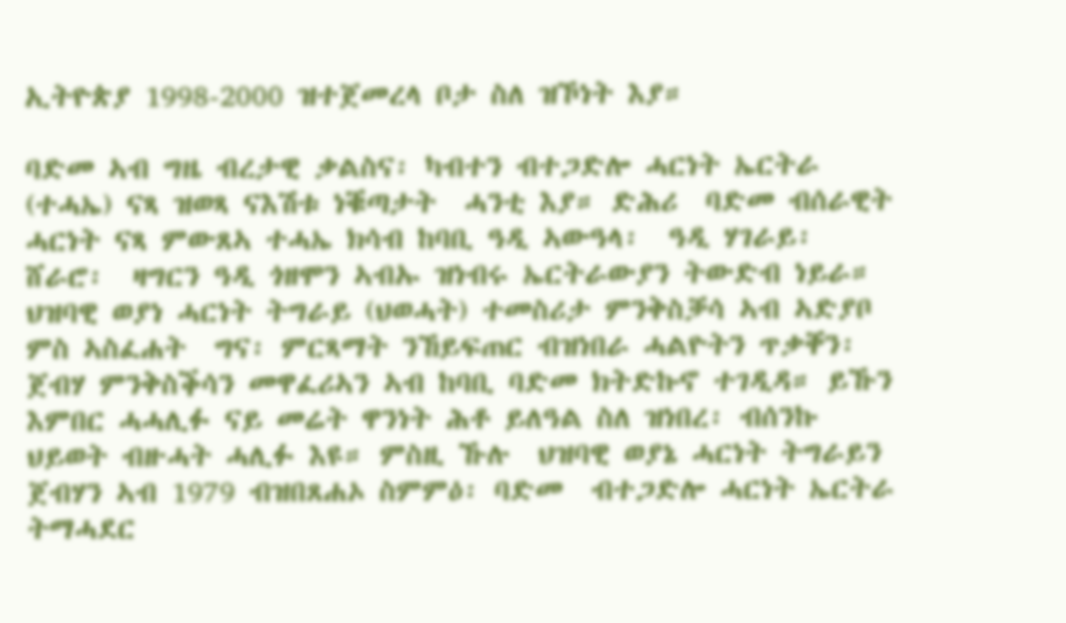ኢትዮጵያ 1998-2000 ዝተጀመረላ ቦታ ስለ ዝኾነት እያ።

ባድመ ኣብ ግዜ ብረታዊ ቃልስና፡ ካብተን ብተጋድሎ ሓርነት ኤርትራ (ተሓኤ) ናጻ ዝወጻ ናእሽቱ ነቑጣታት  ሓንቲ እያ። ድሕሪ  ባድመ ብሰራዊት ሓርነት ናጻ ምውጸኣ ተሓኤ ክሳብ ከባቢ ዓዲ ኣውዓላ፡  ዓዲ ሃገራይ፡ ሸራሮ፡  ዛግርን ዓዲ ጎዘሞን ኣብኡ ዝነብሩ ኤርትራውያን ትውድብ ነይራ። ህዝባዊ ወያነ ሓርነት ትግራይ (ህወሓት) ተመስሪታ ምንቅስቓሳ ኣብ ኣድያቦ ምስ ኣስፈሐት  ግና፡ ምርጻማት ንኸይፍጠር ብዝነበራ ሓልዮትን ጥቃቐን፡ ጀብሃ ምንቅስቕሳን መዋፈሪኣን ኣብ ከባቢ ባድመ ክትድኩኖ ተገዲዳ። ይኹን እምበር ሓሓሊፉ ናይ መሬት ዋንነት ሕቶ ይለዓል ስለ ዝነበረ፡ ብሰንኩ ህይወት ብዙሓት ሓሊፉ እዩ። ምስዚ ኹሉ  ህዝባዊ ወያኔ ሓርነት ትግራይን ጀብሃን ኣብ 1979 ብዝበጸሐኦ ስምምዕ፡ ባድመ  ብተጋድሎ ሓርነት ኤርትራ ትማሓደር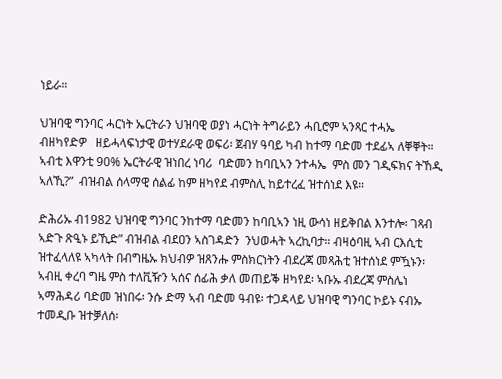ነይራ።

ህዝባዊ ግንባር ሓርነት ኤርትራን ህዝባዊ ወያነ ሓርነት ትግራይን ሓቢሮም ኣንጻር ተሓኤ ብዘካየድዎ   ዘይሓላፍነታዊ ወተሃደራዊ ወፍሪ፡ ጀብሃ ዓባይ ካብ ከተማ ባድመ ተደፊኣ ለቐቐት። ኣብቲ እዋንቲ 90% ኤርትራዊ ዝነበረ ነባሪ  ባድመን ከባቢኣን ንተሓኤ  ምስ መን ገዲፍክና ትኸዲ ኣለኺ?”  ብዝብል ሰላማዊ ሰልፊ ከም ዘካየደ ብምስሊ ከይተረፈ ዝተሰነደ እዩ።

ድሕሪኡ ብ1982 ህዝባዊ ግንባር ንከተማ ባድመን ከባቢኣን ነዚ ውሳነ ዘይቅበል እንተሎ፡ ገጻብ ኣድጉ ጽዒኑ ይኺድ” ብዝብል ብደዐን ኣስገዳድን  ንህወሓት ኣረኪባታ። ብዛዕባዚ ኣብ ርእሲቲ ዝተፈላለዩ ኣካላት በብግዜኡ ክህብዎ ዝጸንሑ ምስክርነትን ብደረጃ መጻሕቲ ዝተሰነደ ምዃኑን፡  ኣብዚ ቀረባ ግዜ ምስ ተለቪዥን ኣሰና ሰፊሕ ቃለ መጠይቕ ዘካየደ፡ ኣቡኡ ብደረጃ ምስሌነ ኣማሕዳሪ ባድመ ዝነበሩ፡ ንሱ ድማ ኣብ ባድመ ዓብዩ፡ ተጋዳላይ ህዝባዊ ግንባር ኮይኑ ናብኡ ተመዲቡ ዝተቓለሰ፡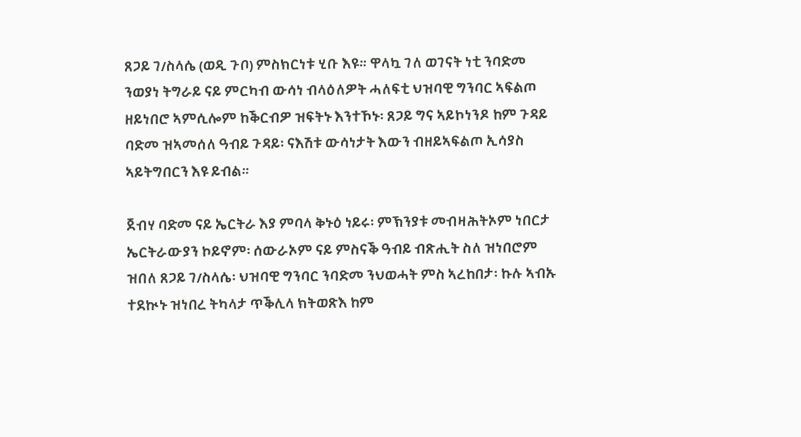ጸጋይ ገ/ስላሴ (ወዲ ጉቦ) ምስክርነቱ ሂቡ እዩ። ዋላኳ ገለ ወገናት ነቲ ንባድመ ንወያነ ትግራይ ናይ ምርካብ ውሳነ ብላዕለዎት ሓለፍቲ ህዝባዊ ግንባር ኣፍልጦ ዘይነበሮ ኣምሲሎም ከቕርብዎ ዝፍትኑ እንተኾኑ፡ ጸጋይ ግና ኣይኮነንዶ ከም ጉዳይ ባድመ ዝኣመሰለ ዓብይ ጉዳይ፡ ናእሽቱ ውሳነታት እውን ብዘይኣፍልጦ ኢሳያስ ኣይትግበርን እዩ ይብል።

ጀብሃ ባድመ ናይ ኤርትራ እያ ምባላ ቅኑዕ ነይሩ፡ ምኽንያቱ መብዛሕትኦም ነበርታ ኤርትራውያን ኮይኖም፡ ሰውራኦም ናይ ምስናቕ ዓብይ ብጽሒት ስለ ዝነበሮም ዝበለ ጸጋይ ገ/ስላሴ፡ ህዝባዊ ግንባር ንባድመ ንህወሓት ምስ ኣረከበታ፡ ኩሉ ኣብኡ ተደኲኑ ዝነበረ ትካላታ ጥቕሊላ ክትወጽእ ከም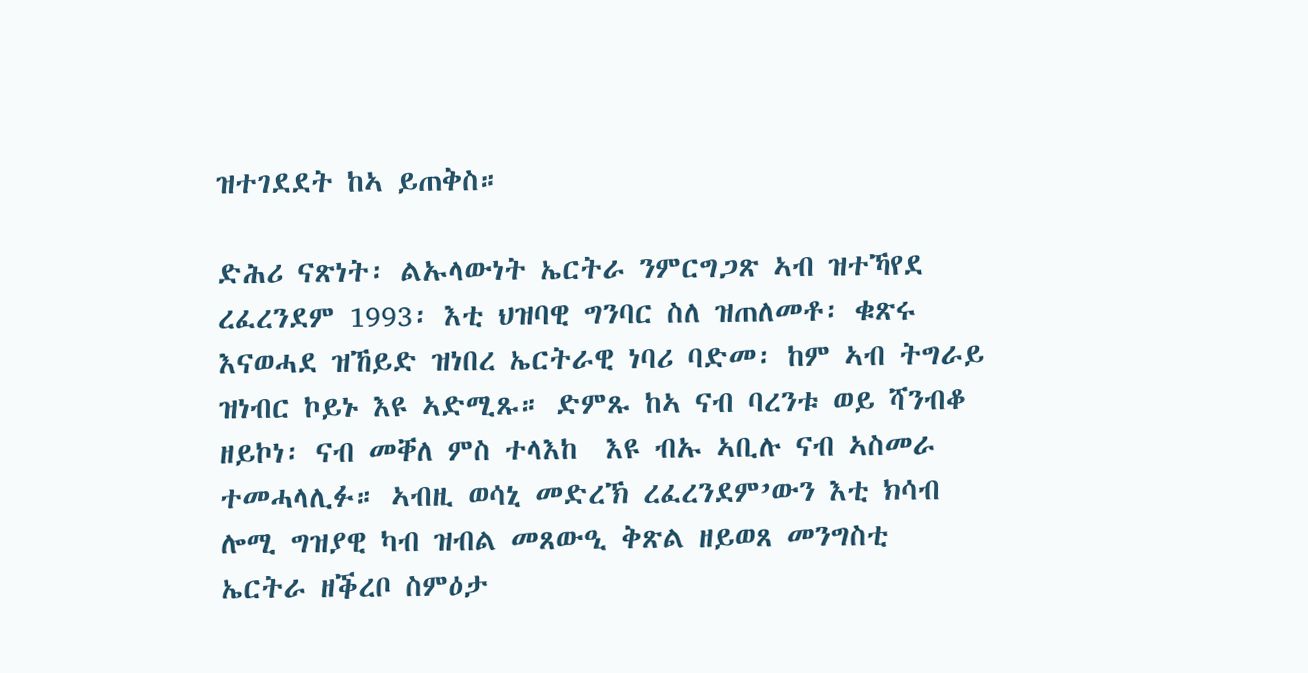ዝተገደደት ከኣ ይጠቅስ።

ድሕሪ ናጽነት፡ ልኡላውነት ኤርትራ ንምርግጋጽ ኣብ ዝተኻየደ ረፈረንደም 1993፡ እቲ ህዝባዊ ግንባር ስለ ዝጠለመቶ፡ ቁጽሩ እናወሓደ ዝኸይድ ዝነበረ ኤርትራዊ ነባሪ ባድመ፡ ከም ኣብ ትግራይ ዝነብር ኮይኑ እዩ ኣድሚጹ። ድምጹ ከኣ ናብ ባረንቱ ወይ ሻንብቆ ዘይኮነ፡ ናብ መቐለ ምስ ተላእከ  እዩ ብኡ ኣቢሉ ናብ ኣስመራ ተመሓላሊፉ። ኣብዚ ወሳኒ መድረኽ ረፈረንደም’ውን እቲ ክሳብ ሎሚ ግዝያዊ ካብ ዝብል መጸውዒ ቅጽል ዘይወጸ መንግስቲ ኤርትራ ዘቕረቦ ስምዕታ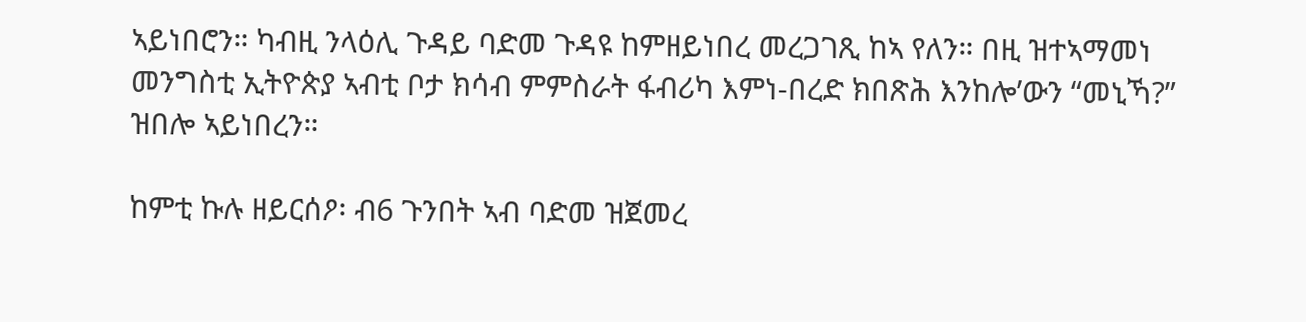ኣይነበሮን። ካብዚ ንላዕሊ ጉዳይ ባድመ ጉዳዩ ከምዘይነበረ መረጋገጺ ከኣ የለን። በዚ ዝተኣማመነ መንግስቲ ኢትዮጵያ ኣብቲ ቦታ ክሳብ ምምስራት ፋብሪካ እምነ-በረድ ክበጽሕ እንከሎ’ውን “መኒኻ?” ዝበሎ ኣይነበረን።

ከምቲ ኩሉ ዘይርሰዖ፡ ብ6 ጉንበት ኣብ ባድመ ዝጀመረ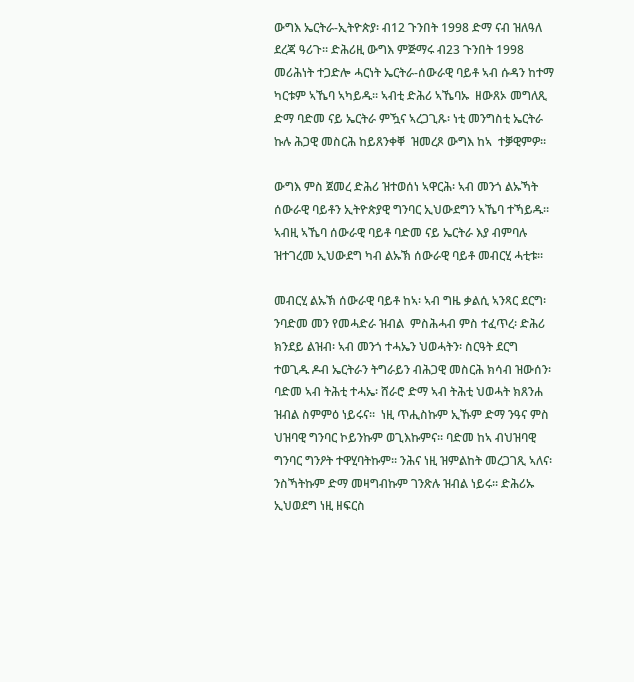ውግእ ኤርትራ-ኢትዮጵያ፡ ብ12 ጉንበት 1998 ድማ ናብ ዝለዓለ ደረጃ ዓሪጉ። ድሕሪዚ ውግእ ምጅማሩ ብ23 ጉንበት 1998 መሪሕነት ተጋድሎ ሓርነት ኤርትራ-ሰውራዊ ባይቶ ኣብ ሱዳን ከተማ ካርቱም ኣኼባ ኣካይዱ። ኣብቲ ድሕሪ ኣኼባኡ  ዘውጸኦ መግለጺ ድማ ባድመ ናይ ኤርትራ ምዃና ኣረጋጊጹ፡ ነቲ መንግስቲ ኤርትራ ኩሉ ሕጋዊ መስርሕ ከይጸንቀቐ  ዝመረጾ ውግእ ከኣ  ተቓዊምዎ።

ውግእ ምስ ጀመረ ድሕሪ ዝተወሰነ ኣዋርሕ፡ ኣብ መንጎ ልኡኻት ሰውራዊ ባይቶን ኢትዮጵያዊ ግንባር ኢህውደግን ኣኼባ ተኻይዱ። ኣብዚ ኣኼባ ሰውራዊ ባይቶ ባድመ ናይ ኤርትራ እያ ብምባሉ ዝተገረመ ኢህውደግ ካብ ልኡኽ ሰውራዊ ባይቶ መብርሂ ሓቲቱ።

መብርሂ ልኡኽ ሰውራዊ ባይቶ ከኣ፡ ኣብ ግዜ ቃልሲ ኣንጻር ደርግ፡ ንባድመ መን የመሓድራ ዝብል  ምስሕሓብ ምስ ተፈጥረ፡ ድሕሪ ክንደይ ልዝብ፡ ኣብ መንጎ ተሓኤን ህወሓትን፡ ስርዓት ደርግ ተወጊዱ ዶብ ኤርትራን ትግራይን ብሕጋዊ መስርሕ ክሳብ ዝውሰን፡ ባድመ ኣብ ትሕቲ ተሓኤ፡ ሸራሮ ድማ ኣብ ትሕቲ ህወሓት ክጸንሐ ዝብል ስምምዕ ነይሩና።  ነዚ ጥሒስኩም ኢኹም ድማ ንዓና ምስ ህዝባዊ ግንባር ኮይንኩም ወጊእኩምና። ባድመ ከኣ ብህዝባዊ ግንባር ግንዖት ተዋሂባትኩም። ንሕና ነዚ ዝምልከት መረጋገጺ ኣለና፡ ንስኻትኩም ድማ መዛግብኩም ገንጽሉ ዝብል ነይሩ። ድሕሪኡ ኢህወደግ ነዚ ዘፍርስ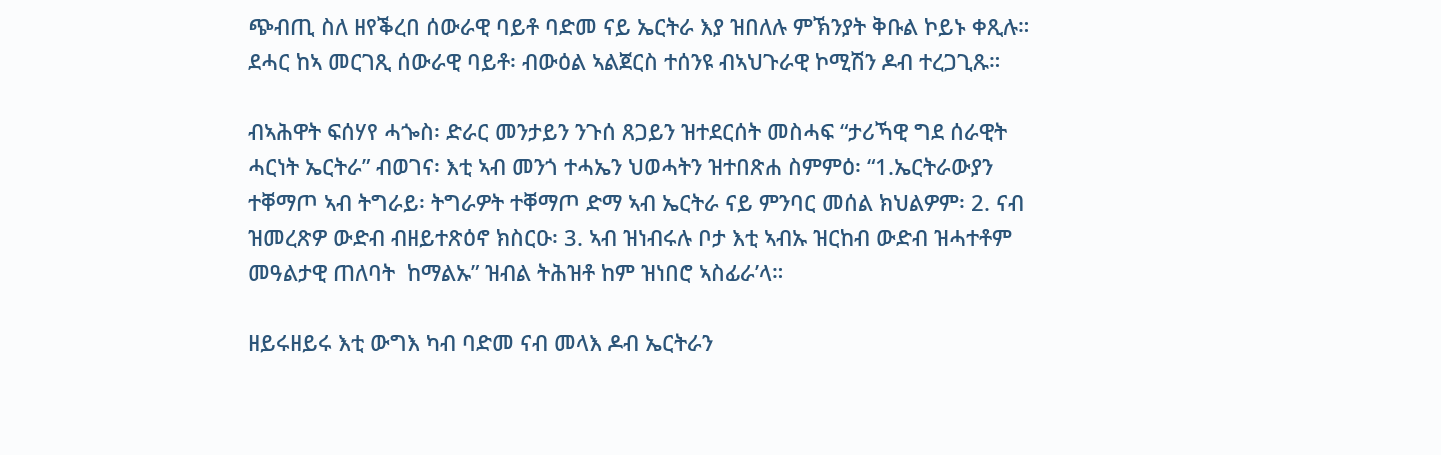ጭብጢ ስለ ዘየቕረበ ሰውራዊ ባይቶ ባድመ ናይ ኤርትራ እያ ዝበለሉ ምኽንያት ቅቡል ኮይኑ ቀጺሉ። ደሓር ከኣ መርገጺ ሰውራዊ ባይቶ፡ ብውዕል ኣልጀርስ ተሰንዩ ብኣህጉራዊ ኮሚሽን ዶብ ተረጋጊጹ።

ብኣሕዋት ፍሰሃየ ሓጐስ፡ ድራር መንታይን ንጉሰ ጸጋይን ዝተደርሰት መስሓፍ “ታሪኻዊ ግደ ሰራዊት ሓርነት ኤርትራ” ብወገና፡ እቲ ኣብ መንጎ ተሓኤን ህወሓትን ዝተበጽሐ ስምምዕ፡ “1.ኤርትራውያን ተቐማጦ ኣብ ትግራይ፡ ትግራዎት ተቐማጦ ድማ ኣብ ኤርትራ ናይ ምንባር መሰል ክህልዎም፡ 2. ናብ ዝመረጽዎ ውድብ ብዘይተጽዕኖ ክስርዑ፡ 3. ኣብ ዝነብሩሉ ቦታ እቲ ኣብኡ ዝርከብ ውድብ ዝሓተቶም መዓልታዊ ጠለባት  ከማልኡ” ዝብል ትሕዝቶ ከም ዝነበሮ ኣስፊራ’ላ።

ዘይሩዘይሩ እቲ ውግእ ካብ ባድመ ናብ መላእ ዶብ ኤርትራን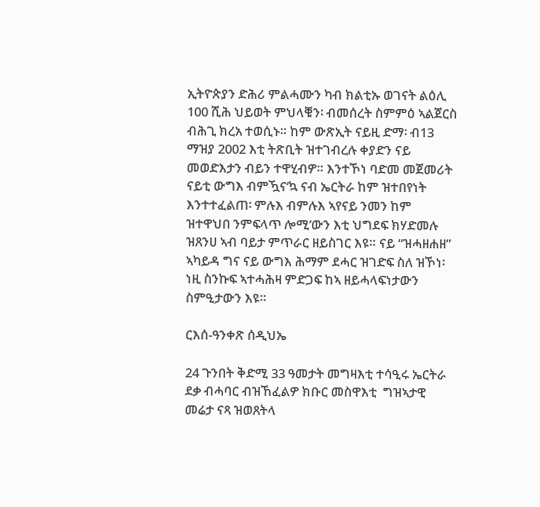ኢትዮጵያን ድሕሪ ምልሓሙን ካብ ክልቲኡ ወገናት ልዕሊ 100 ሺሕ ህይወት ምህላቑን፡ ብመሰረት ስምምዕ ኣልጀርስ ብሕጊ ክረአ ተወሲኑ። ከም ውጽኢት ናይዚ ድማ፡ ብ13 ማዝያ 2002 እቲ ትጽቢት ዝተገብረሉ ቀያድን ናይ መወድእታን ብይን ተዋሂብዎ። እንተኾነ ባድመ መጀመሪት ናይቲ ውግእ ብምዃና’ኳ ናብ ኤርትራ ከም ዝተበየነት እንተተፈልጠ፡ ምሉእ ብምሉእ ኣየናይ ንመን ከም ዝተዋህበ ንምፍላጥ ሎሚ’ውን እቲ ህግደፍ ክሃድመሉ ዝጸንሀ ኣብ ባይታ ምጥራር ዘይስገር እዩ። ናይ “ዝሓዘሐዘ”  ኣካይዳ ግና ናይ ውግእ ሕማም ደሓር ዝገድፍ ስለ ዝኾነ፡ ነዚ ስንኩፍ ኣተሓሕዛ ምድጋፍ ከኣ ዘይሓላፍነታውን ስምዒታውን እዩ።

ርእሰ-ዓንቀጽ ሰዲህኤ

24 ጉንበት ቅድሚ 33 ዓመታት መግዛእቲ ተሳዒሩ ኤርትራ ደቃ ብሓባር ብዝኸፈልዎ ክቡር መስዋእቲ  ግዝኣታዊ መሬታ ናጻ ዝወጸትላ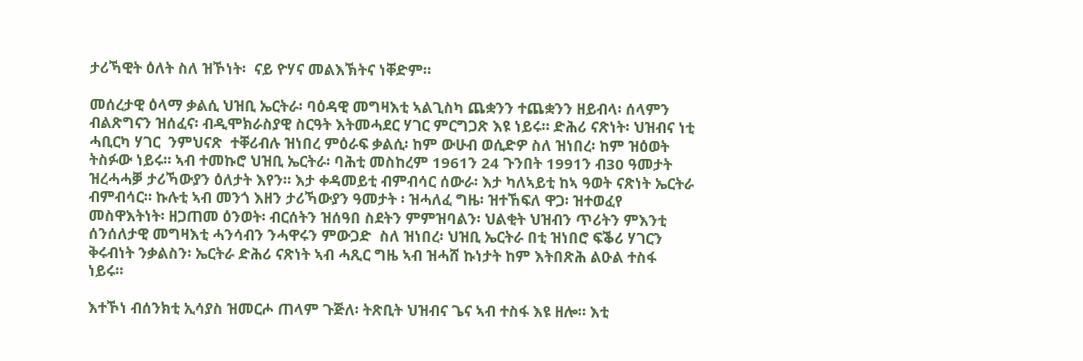ታሪኻዊት ዕለት ስለ ዝኾነት፡  ናይ ዮሃና መልእኽትና ነቐድም።

መሰረታዊ ዕላማ ቃልሲ ህዝቢ ኤርትራ፡ ባዕዳዊ መግዛእቲ ኣልጊስካ ጨቋንን ተጨቋንን ዘይብላ፡ ሰላምን ብልጽግናን ዝሰፈና፡ ብዲሞክራስያዊ ስርዓት እትመሓደር ሃገር ምርግጋጽ እዩ ነይሩ። ድሕሪ ናጽነት፡ ህዝብና ነቲ  ሓቢርካ ሃገር  ንምህናጽ  ተቐሪብሉ ዝነበረ ምዕራፍ ቃልሲ፡ ከም ውሁብ ወሲድዎ ስለ ዝነበረ፡ ከም ዝዕወት ትስፉው ነይሩ። ኣብ ተመኩሮ ህዝቢ ኤርትራ፡ ባሕቲ መስከረም 1961ን 24 ጉንበት 1991ን ብ30 ዓመታት ዝረሓሓቓ ታሪኻውያን ዕለታት እየን። እታ ቀዳመይቲ ብምብሳር ሰውራ፡ እታ ካለኣይቲ ከኣ ዓወት ናጽነት ኤርትራ ብምብሳር። ኩሉቲ ኣብ መንጎ እዘን ታሪኻውያን ዓመታት ፡ ዝሓለፈ ግዜ፡ ዝተኸፍለ ዋጋ፡ ዝተወፈየ መስዋእትነት፡ ዘጋጠመ ዕንወት፡ ብርሰትን ዝሰዓበ ስደትን ምምዝባልን፡ ህልቂት ህዝብን ጥሪትን ምእንቲ ሰንሰለታዊ መግዛእቲ ሓንሳብን ንሓዋሩን ምውጋድ  ስለ ዝነበረ፡ ህዝቢ ኤርትራ በቲ ዝነበሮ ፍቕሪ ሃገርን ቅሩብነት ንቃልስን፡ ኤርትራ ድሕሪ ናጽነት ኣብ ሓጺር ግዜ ኣብ ዝሓሸ ኩነታት ከም እትበጽሕ ልዑል ተስፋ ነይሩ።

እተኾነ ብሰንክቲ ኢሳያስ ዝመርሖ ጠላም ጉጅለ፡ ትጽቢት ህዝብና ጌና ኣብ ተስፋ እዩ ዘሎ። እቲ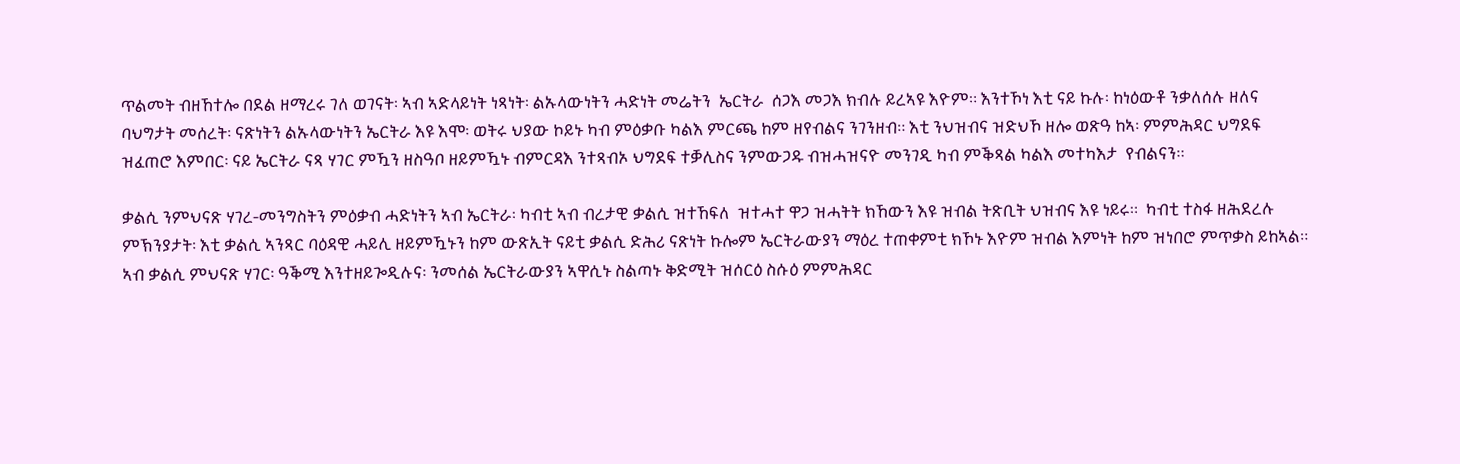ጥልመት ብዘኸተሎ በደል ዘማረሩ ገለ ወገናት፡ ኣብ ኣድላይነት ነጻነት፡ ልኡላውነትን ሓድነት መሬትን  ኤርትራ  ሰጋእ መጋእ ክብሉ ይረኣዩ እዮም። እንተኾነ እቲ ናይ ኩሉ፡ ከነዕውቶ ንቃለሰሉ ዘለና ባህግታት መሰረት፡ ናጽነትን ልኡላውነትን ኤርትራ እዩ እሞ፡ ወትሩ ህያው ኮይኑ ካብ ምዕቃቡ ካልእ ምርጫ ከም ዘየብልና ንገንዘብ። እቲ ንህዝብና ዝድህኾ ዘሎ ወጽዓ ከኣ፡ ምምሕዳር ህግደፍ ዝፈጠሮ እምበር፡ ናይ ኤርትራ ናጻ ሃገር ምዃን ዘስዓቦ ዘይምዃኑ ብምርዳእ ንተጻብኦ ህግደፍ ተቓሊስና ንምውጋዱ ብዝሓዝናዮ መንገዲ ካብ ምቕጻል ካልእ መተካእታ  የብልናን።

ቃልሲ ንምህናጽ ሃገረ-መንግስትን ምዕቃብ ሓድነትን ኣብ ኤርትራ፡ ካብቲ ኣብ ብረታዊ ቃልሲ ዝተኸፍለ  ዝተሓተ ዋጋ ዝሓትት ክኸውን እዩ ዝብል ትጽቢት ህዝብና እዩ ነይሩ።  ካብቲ ተስፋ ዘሕደረሉ ምኽንያታት፡ እቲ ቃልሲ ኣንጻር ባዕዳዊ ሓይሊ ዘይምዃኑን ከም ውጽኢት ናይቲ ቃልሲ ድሕሪ ናጽነት ኩሎም ኤርትራውያን ማዕረ ተጠቀምቲ ክኾኑ እዮም ዝብል እምነት ከም ዝነበሮ ምጥቃስ ይከኣል። ኣብ ቃልሲ ምህናጽ ሃገር፡ ዓቕሚ እንተዘይጐዲሉና፡ ንመሰል ኤርትራውያን ኣዋሲኑ ስልጣኑ ቅድሚት ዝሰርዕ ስሱዕ ምምሕዳር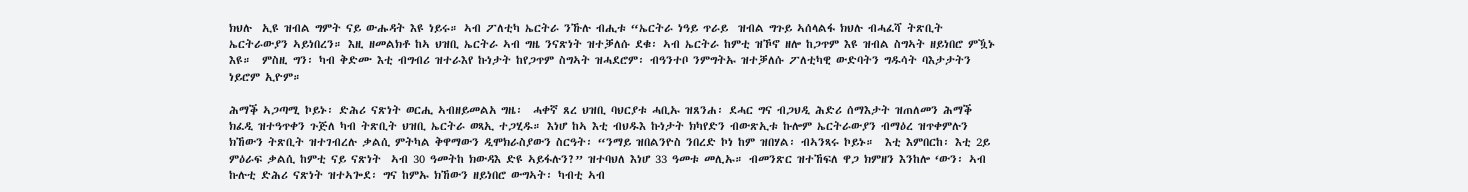ክህሉ  ኢዩ ዝብል ግምት ናይ ውሑዳት እዩ ነይሩ። ኣብ ፖለቲካ ኤርትራ ንኹሉ ብሒቱ “ኤርትራ ነዓይ ጥራይ  ዝብል ግጉይ ኣሰላልፋ ክህሉ ብሓፈሻ ትጽቢት ኤርትራውያን ኣይነበረን። እዚ ዘመልክቶ ከኣ ህዝቢ ኤርትራ ኣብ ግዜ ንናጽነት ዝተቓለሱ ደቁ፡ ኣብ ኤርትራ ከምቲ ዝኾኖ ዘሎ ከጋጥም እዩ ዝብል ስግኣት ዘይነበሮ ምዃኑ እዩ።  ምስዚ ግን፡ ካብ ቅድሙ እቲ ብግብሪ ዝተራእየ ኩነታት ከየጋጥም ስግኣት ዝሓደሮም፡ ብዓንተቦ ንምግትኡ ዝተቓለሱ ፖለቲካዊ ውድባትን ግዱሳት ባእታታትን ነይሮም ኢዮም።

ሕማቕ ኣጋጣሚ ኮይኑ፡ ድሕሪ ናጽነት ወርሒ ኣብዘይመልአ ግዜ፡  ሓቀኛ ጸረ ህዝቢ ባህርያቱ ሓቢኡ ዝጸንሐ፡ ደሓር ግና ብጋህዲ ሕድሪ ሰማእታት ዝጠለመን ሕማቕ ክፈዲ ዝተዓጥቀን ጉጅለ ካብ ትጽቢት ህዝቢ ኤርትራ ወጻኢ ተጋሂዱ። እነሆ ከኣ እቲ ብህዱእ ኩነታት ክካየድን ብውጽኢቱ ኩሎም ኤርትራውያን ብማዕረ ዝጥቀምሉን ክኸውን ትጽቢት ዝተገብረሉ ቃልሲ ምትካል ቅዋማውን ዲሞክራስያውን ስርዓት፡ “ንማይ ዝበልንዮስ ንበረድ ኮነ ከም ዝበሃል፡ ብኣንጻሩ ኮይኑ።  እቲ እምበርከ፡ እቲ 2ይ ምዕራፍ ቃልሲ ከምቲ ናይ ናጽነት  ኣብ 30 ዓመትከ ክውዳእ ድዩ ኣይፋሉን?” ዝተባህለ እነሆ 33 ዓመቱ መሊኡ። ብመንጽር ዝተኸፍለ ዋጋ ክምዘን እንከሎ ‘ውን፡ ኣብ ኩሉቲ ድሕሪ ናጽነት ዝተኣጐደ፡ ግና ከምኡ ክኸውን ዘይነበሮ ውግኣት፡ ካብቲ ኣብ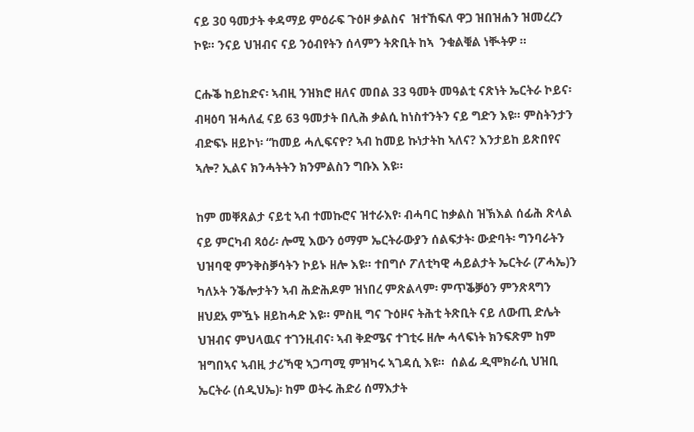ናይ 30 ዓመታት ቀዳማይ ምዕራፍ ጉዕዞ ቃልስና  ዝተኸፍለ ዋጋ ዝበዝሐን ዝመረረን ኮዩ። ንናይ ህዝብና ናይ ንዕብየትን ሰላምን ትጽቢት ከኣ  ንቁልቑል ነቚትዎ ።

ርሑቕ ከይከድና፡ ኣብዚ ንዝክሮ ዘለና መበል 33 ዓመት መዓልቲ ናጽነት ኤርትራ ኮይና፡ ብዛዕባ ዝሓለፈ ናይ 63 ዓመታት በሊሕ ቃልሲ ከነስተንትን ናይ ግድን እዩ። ምስትንታን ብድፍኑ ዘይኮነ፡ “ከመይ ሓሊፍናዮ? ኣብ ከመይ ኩነታትከ ኣለና? እንታይከ ይጽበየና ኣሎ? ኢልና ክንሓትትን ክንምልስን ግቡእ እዩ።

ከም መቐጸልታ ናይቲ ኣብ ተመኩሮና ዝተራእየ፡ ብሓባር ከቃልስ ዝኽእል ሰፊሕ ጽላል ናይ ምርካብ ጻዕሪ፡ ሎሚ እውን ዕማም ኤርትራውያን ሰልፍታት፡ ውድባት፡ ግንባራትን ህዝባዊ ምንቅስቓሳትን ኮይኑ ዘሎ እዩ። ተበግሶ ፖለቲካዊ ሓይልታት ኤርትራ (ፖሓኤ)ን ካለኦት ንቕሎታትን ኣብ ሕድሕዶም ዝነበረ ምጽልላም፡ ምጥቕቓዕን ምንጽጻግን ዘህደአ ምዃኑ ዘይከሓድ እዩ። ምስዚ ግና ጉዕዞና ትሕቲ ትጽቢት ናይ ለውጢ ድሌት ህዝብና ምህላዉና ተገንዚብና፡ ኣብ ቅድሜና ተገቲሩ ዘሎ ሓላፍነት ክንፍጽም ከም ዝግበኣና ኣብዚ ታሪኻዊ ኣጋጣሚ ምዝካሩ ኣገዳሲ እዩ።  ሰልፊ ዲሞክራሲ ህዝቢ ኤርትራ (ሰዲህኤ)፡ ከም ወትሩ ሕድሪ ሰማእታት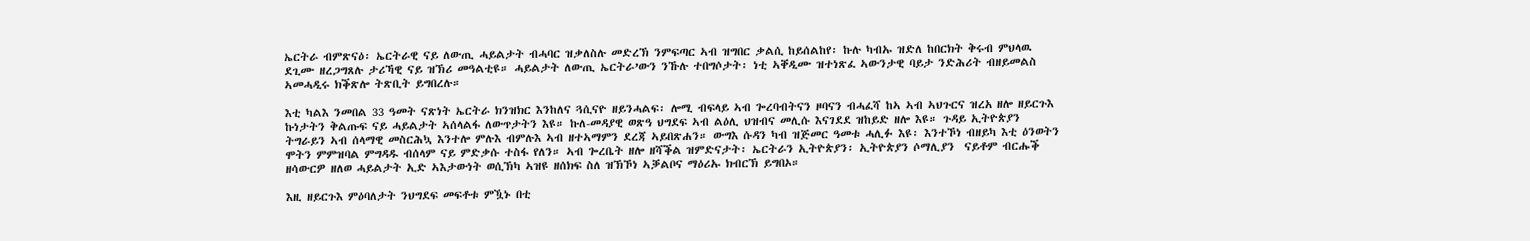ኤርትራ ብምጽናዕ፡ ኤርትራዊ ናይ ለውጢ ሓይልታት ብሓባር ዝቃለስሉ መድረኽ ንምፍጣር ኣብ ዝግበር ቃልሲ ከይሰልከየ፡ ኩሉ ካብኡ ዝድለ ከበርክት ቅሩብ ምህላዉ ደጊሙ ዘረጋግጸሉ ታሪኻዊ ናይ ዝኽሪ መዓልቲዩ። ሓይልታት ለውጢ ኤርትራ’ውን ንኹሉ ተበግሶታት፡ ነቲ ኣቐዲሙ ዝተነጽፈ ኣውንታዊ ባይታ ንድሕሪት ብዘይመልስ ኣመሓዲሩ ክቕጽሎ ትጽቢት ይግበረሉ።

እቲ ካልእ ንመበል 33 ዓመት ናጽነት ኤርትራ ክንዝክር እንከለና ጓሲናዮ ዘይንሓልፍ፡ ሎሚ ብፍላይ ኣብ ጐረባብትናን ዞባናን ብሓፈሻ ከኣ ኣብ ኣህጉርና ዝረአ ዘሎ ዘይርጉእ ኩነታትን ቅልጡፍ ናይ ሓይልታት ኣሰላልፋ ለውጥታትን እዩ። ኩለ-መዳያዊ ወጽዓ ህግደፍ ኣብ ልዕሊ ህዝብና መሊሱ እናገደደ ዝከይድ ዘሎ እዩ። ጉዳይ ኢትዮጵያን ትግራይን ኣብ ሰላማዊ መስርሕኳ እንተሎ ምሉእ ብምሉእ ኣብ ዘተኣማምን ደረጃ ኣይበጽሐን። ውግእ ሱዳን ካብ ዝጅመር ዓመቱ ሓሊፉ እዩ፡ እንተኾነ ብዘይካ እቲ ዕንወትን ሞትን ምምዝባል ምግዳዱ ብሰላም ናይ ምድቃሱ ተስፋ የለን። ኣብ ጐረቤት ዘሎ ዘሻቕል ዝምድናታት፡ ኤርትራን ኢትዮጵያን፡ ኢትዮጵያን ሶማሊያን  ናይቶም ብርሑቕ ዘሳውርዎ ዘለወ ሓይልታት ኢድ ኣእታውነት ወሲኽካ ኣዝዩ ዘሰክፍ ስለ ዝኽኾነ ኣቓልቦና ማዕሪኡ ክብርኽ ይግበኦ።

እዚ ዘይርጉእ ምዕባለታት ንህግደፍ መፍቶቱ ምዃኑ በቲ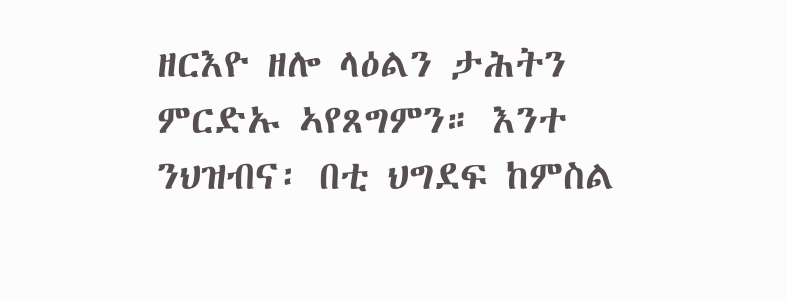ዘርእዮ ዘሎ ላዕልን ታሕትን ምርድኡ ኣየጸግምን። እንተ ንህዝብና፡ በቲ ህግደፍ ከምስል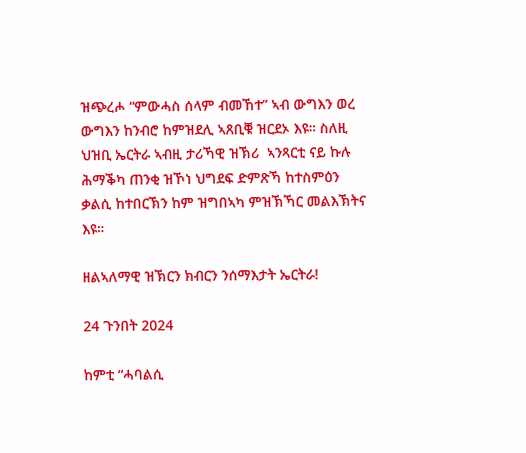ዝጭረሖ “ምውሓስ ሰላም ብመኸተ” ኣብ ውግእን ወረ ውግእን ከንብሮ ከምዝደሊ ኣጸቢቑ ዝርደኦ እዩ። ስለዚ ህዝቢ ኤርትራ ኣብዚ ታሪኻዊ ዝኽሪ  ኣንጻርቲ ናይ ኩሉ ሕማቕካ ጠንቂ ዝኾነ ህግደፍ ድምጽኻ ከተስምዕን ቃልሲ ከተበርኽን ከም ዝግበኣካ ምዝኽኻር መልእኽትና እዩ።

ዘልኣለማዊ ዝኽርን ክብርን ንሰማእታት ኤርትራ!

24 ጉንበት 2024

ከምቲ “ሓባልሲ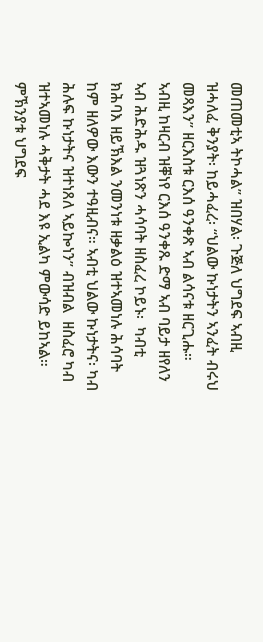መጠመቲኣ ትኮሓል” ዝበሃል፡ ጉጅለ ህግደፍ ኣብዚ ዝሓለፈ ቅንያት፡ ከይሓፈረ፡ “ህልው ኩነታትን ኣንፈት ብሩህ መጻእን” ዘርእስቱ ርእሰ ዓንቀጽ ኣብ ልሳናቱ ዘርጊሑ። ኣብዚ ከዛርብ ዝቐነየ ርእሰ ዓንቀጹ ድማ ኣብ ባይታ ዘየለን ኣብ ሕድሕዱ ዝጓነጽን ሓሳባት ዘስፈረ ኮይኑ፡  ካብቲ ክሕባእ ዘይኽእል ንመንነቱ ዘቃልዕ ዝተኣመነሉ ሕሳባት ከም ዘለዎው እውን ተዓዚብና። ኣብቲ ህልው ኩነታትና፡ ካብ ሕሉፍ ኩነታትና ዝተነጸለ ኣይኰነን” ብዝብል  ዘስፈሮ ካብ ዝተኣመነሉ ሓቅታት ሓደ እዩ ኢልካ ምውሳድ ይከኣል። ምኽንያቱ ህግደፍ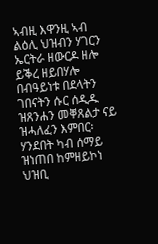ኣብዚ እዋንዚ ኣብ ልዕሊ ህዝብን ሃገርን ኤርትራ ዘውርዶ ዘሎ ይቕረ ዘይበሃሎ በብዓይነቱ በደላትን ገበናትን ሱር ሰዲዱ ዝጸንሐን መቐጸልታ ናይ ዝሓለፈን እምበር፡ ሃንደበት ካብ ሰማይ ዝነጠበ ከምዘይኮነ ህዝቢ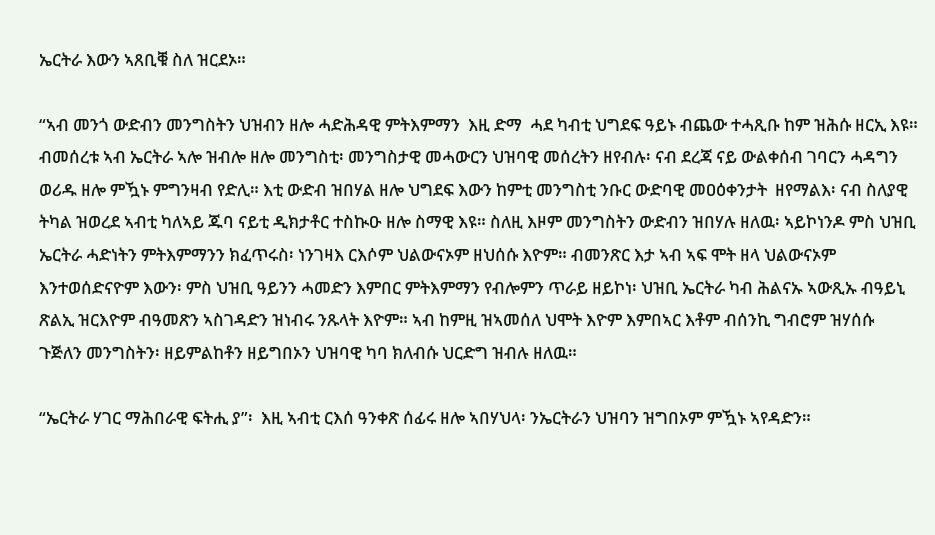ኤርትራ እውን ኣጸቢቑ ስለ ዝርደኦ።

“ኣብ መንጎ ውድብን መንግስትን ህዝብን ዘሎ ሓድሕዳዊ ምትእምማን  እዚ ድማ  ሓደ ካብቲ ህግደፍ ዓይኑ ብጨው ተሓጺቡ ከም ዝሕሱ ዘርኢ እዩ። ብመሰረቱ ኣብ ኤርትራ ኣሎ ዝብሎ ዘሎ መንግስቲ፡ መንግስታዊ መሓውርን ህዝባዊ መሰረትን ዘየብሉ፡ ናብ ደረጃ ናይ ውልቀሰብ ገባርን ሓዳግን ወሪዱ ዘሎ ምዃኑ ምግንዛብ የድሊ። እቲ ውድብ ዝበሃል ዘሎ ህግደፍ እውን ከምቲ መንግስቲ ንቡር ውድባዊ መዐዕቀንታት  ዘየማልእ፡ ናብ ስለያዊ ትካል ዝወረደ ኣብቲ ካለኣይ ጁባ ናይቲ ዲክታቶር ተስኲዑ ዘሎ ስማዊ እዩ። ስለዚ እዞም መንግስትን ውድብን ዝበሃሉ ዘለዉ፡ ኣይኮነንዶ ምስ ህዝቢ ኤርትራ ሓድነትን ምትእምማንን ክፈጥሩስ፡ ነንገዛእ ርእሶም ህልውናኦም ዘህሰሱ እዮም። ብመንጽር እታ ኣብ ኣፍ ሞት ዘላ ህልውናኦም እንተወሰድናዮም እውን፡ ምስ ህዝቢ ዓይንን ሓመድን እምበር ምትእምማን የብሎምን ጥራይ ዘይኮነ፡ ህዝቢ ኤርትራ ካብ ሕልናኡ ኣውጺኡ ብዓይኒ ጽልኢ ዝርእዮም ብዓመጽን ኣስገዳድን ዝነብሩ ንጹላት እዮም። ኣብ ከምዚ ዝኣመሰለ ህሞት እዮም እምበኣር እቶም ብሰንኪ ግብሮም ዝሃሰሱ ጉጅለን መንግስትን፡ ዘይምልከቶን ዘይግበኦን ህዝባዊ ካባ ክለብሱ ህርድግ ዝብሉ ዘለዉ።

“ኤርትራ ሃገር ማሕበራዊ ፍትሒ ያ”፡  እዚ ኣብቲ ርእሰ ዓንቀጽ ሰፊሩ ዘሎ ኣበሃህላ፡ ንኤርትራን ህዝባን ዝግበኦም ምዃኑ ኣየዳድን።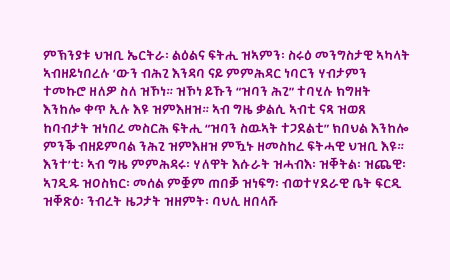ምኽንያቱ ህዝቢ ኤርትራ፡ ልዕልና ፍትሒ ዝኣምን፡ ስሩዕ መንግስታዊ ኣካላት  ኣብዘይነበረሉ ’ውን ብሕጊ እንዳባ ናይ ምምሕዳር ነባርን ሃብታምን ተመኩሮ ዘለዎ ስለ ዝኾነ። ዝኾነ ይኹን “ዝባን ሕጊ” ተባሂሉ ክግዘት እንከሎ ቀጥ ኢሉ እዩ ዝምእዘዝ። ኣብ ግዜ ቃልሲ ኣብቲ ናጻ ዝወጸ ከባብታት ዝነበረ መስርሕ ፍትሒ “ዝባን ስዉኣት ተጋደልቲ” ክበህል እንከሎ ምንቕ ብዘይምባል ንሕጊ ዝምእዘዝ ምዃኑ ዘመስከረ ፍትሓዊ ህዝቢ እዩ። እንተ’ቲ፡ ኣብ ግዜ ምምሕዳሩ፡ ሃለዋት እሱራት ዝሓብእ፡ ዝቐትል፡ ዝጨዊ፡ ኣገዲዱ ዝዐስክር፡ መሰል ምቛም ጠበቓ ዝነፍግ፡ ብወተሃደራዊ ቤት ፍርዲ ዝቐጽዕ፡ ንብረት ዜጋታት ዝዘምት፡ ባህሊ ዘበላሹ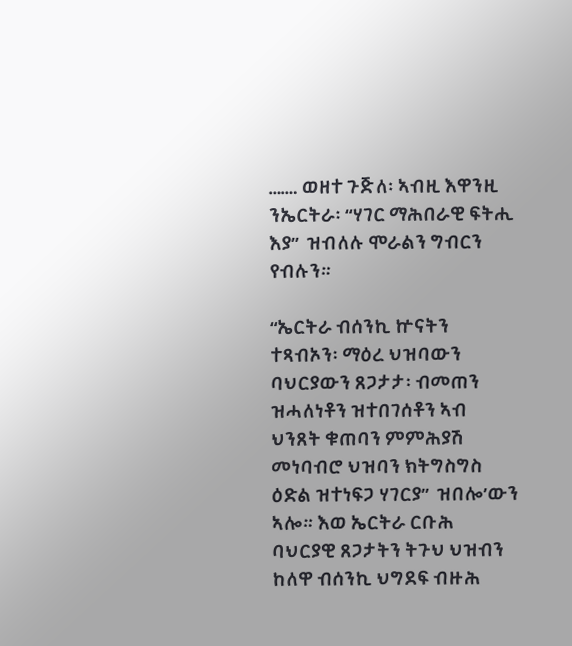……. ወዘተ ጉጅለ፡ ኣብዚ እዋንዚ ንኤርትራ፡ “ሃገር ማሕበራዊ ፍትሒ እያ”  ዝብለሉ ሞራልን ግብርን የብሉን።

“ኤርትራ ብሰንኪ ኵናትን ተጻብኦን፡ ማዕረ ህዝባውን ባህርያውን ጸጋታታ፡ ብመጠን ዝሓለነቶን ዝተበገሰቶን ኣብ ህንጸት ቁጠባን ምምሕያሽ መነባብሮ ህዝባን ክትግስግስ ዕድል ዝተነፍጋ ሃገርያ”  ዝበሎ’ውን ኣሎ። እወ ኤርትራ ርቡሕ ባህርያዊ ጸጋታትን ትጉህ ህዝብን ከለዋ ብሰንኪ ህግደፍ ብዙሕ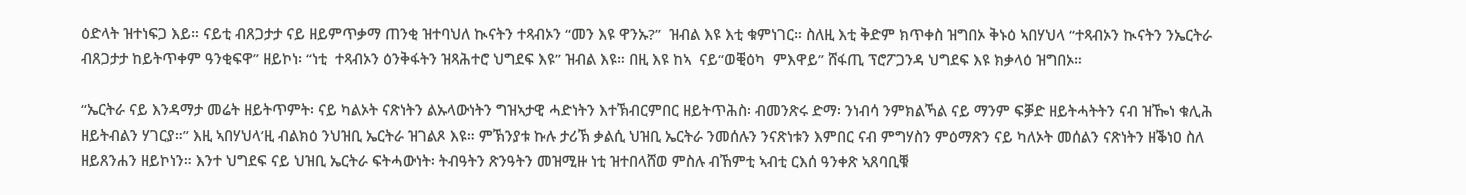ዕድላት ዝተነፍጋ እይ። ናይቲ ብጸጋታታ ናይ ዘይምጥቃማ ጠንቂ ዝተባህለ ኲናትን ተጻብኦን “መን እዩ ዋንኡ?”  ዝብል እዩ እቲ ቁምነገር። ስለዚ እቲ ቅድም ክጥቀስ ዝግበኦ ቅኑዕ ኣበሃህላ “ተጻብኦን ኲናትን ንኤርትራ ብጸጋታታ ከይትጥቀም ዓንቂፍዋ” ዘይኮነ፡ “ነቲ  ተጻብኦን ዕንቅፋትን ዝጻሕተሮ ህግደፍ እዩ” ዝብል እዩ። በዚ እዩ ከኣ  ናይ“ወቒዕካ  ምእዋይ” ሸፋጢ ፕሮፖጋንዳ ህግደፍ እዩ ክቃላዕ ዝግበኦ።

“ኤርትራ ናይ እንዳማታ መሬት ዘይትጥምት፡ ናይ ካልኦት ናጽነትን ልኡላውነትን ግዝኣታዊ ሓድነትን እተኽብርምበር ዘይትጥሕስ፡ ብመንጽሩ ድማ፡ ንነብሳ ንምክልኻል ናይ ማንም ፍቓድ ዘይትሓትትን ናብ ዝዀነ ቁሊሕ ዘይትብልን ሃገርያ።” እዚ ኣበሃህላ’ዚ ብልክዕ ንህዝቢ ኤርትራ ዝገልጾ እዩ። ምኽንያቱ ኩሉ ታሪኽ ቃልሲ ህዝቢ ኤርትራ ንመሰሉን ንናጽነቱን እምበር ናብ ምግሃስን ምዕማጽን ናይ ካለኦት መሰልን ናጽነትን ዘቕነዐ ስለ ዘይጸንሐን ዘይኮነን። እንተ ህግደፍ ናይ ህዝቢ ኤርትራ ፍትሓውነት፡ ትብዓትን ጽንዓትን መዝሚዙ ነቲ ዝተበላሸወ ምስሉ ብኸምቲ ኣብቲ ርእሰ ዓንቀጽ ኣጸባቢቑ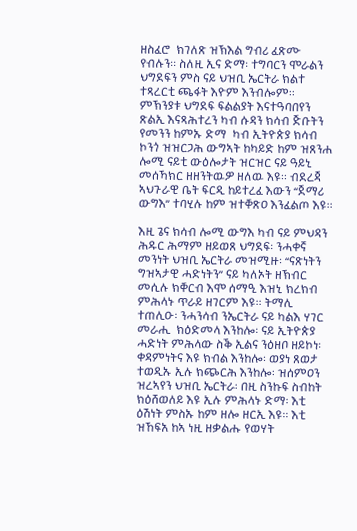ዘስፈሮ  ክገለጽ ዝኽእል ግብሪ ፈጽሙ የብሉን። ስለዚ ኢና ድማ፡ ተግባርን ሞራልን ህግደፍን ምስ ናይ ህዝቢ ኤርትራ ክልተ ተጻረርቲ ጫፋት እዮም እንብሎም።  ምኽንያቱ ህግደፍ ፍልልያት እናተዓባበየን ጽልኢ እናጻሕተረን ካብ ሱዳን ክሳብ ጅቡትን የመንን ከምኡ ድማ  ካብ ኢትዮጵያ ክሳብ ኮንጎ ዝዝርጋሕ ውግኣት ከካይድ ከም ዝጸንሐ ሎሚ ናይቲ ውዕሎታት ዝርዝር ናይ ዓይኒ መሰኻክር ዘዘንትዉዎ ዘለዉ እዩ። ብደረጃ ኣህጉራዊ ቤት ፍርዲ ከይተረፈ እውን “ጀማሪ ውግእ” ተባሂሉ ከም ዝተቐጽዐ እንፈልጦ እዩ።

እዚ ጌና ክሳብ ሎሚ ውግእ ካብ ናይ ምህዳን ሕዱር ሕማም ዘይወጸ ህግደፍ፡ ንሓቀኛ መንነት ህዝቢ ኤርትራ መዝሚዙ፡ “ናጽነትን ግዝኣታዊ ሓድነትን” ናይ ካለኦት ዘኽብር መሲሉ ክቐርብ እሞ ሰማዒ እዝኒ ክረክብ ምሕላኑ ጥራይ ዘገርም እዩ። ትማሊ ተጠሊዑ፡ ንሓንሳብ ንኤርትራ ናይ ካልእ ሃገር መራሒ  ክዕድመላ እንከሎ፡ ናይ ኢትዮጵያ ሓድነት ምሕላው ስቕ ኢልና ንዕዘቦ ዘይኮነ፡ ቀዳምነትና እዩ ክብል እንከሎ፡ ወያነ ጸወታ ተወዲኡ ኢሉ ክጭርሕ እንከሎ፡ ዝሰምዐን ዝረኣየን ህዝቢ ኤርትራ፡ በዚ ስንኩፍ ስብከት ክዕሸወለይ እዩ ኢሉ ምሕላኑ ድማ፡ እቲ ዕሽነት ምስኡ ከም ዘሎ ዘርኢ እዩ። እቲ ዝኸፍአ ከኣ ነዚ ዘቃልሑ የወሃት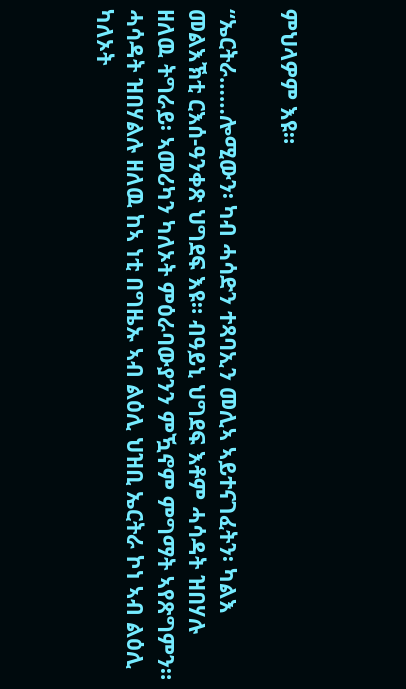ምህላዎም እዩ።

“ኤርትራ……ሎሚውን፡ ካብ ሓሳድን ተጻባኢን መሊኣ ኣይተናገፈትን፡ ካልእ መልእኽቲ ርእሰ-ዓንቀጽ ህግደፍ እዩ። ብዓይኒ ህግደፍ እቶም ሓሳዳት ዝበሃሉ ዘለዉ ትግራይ፡ ኣመሪካን ካለኦት ምዕራባውያንን ምዃኖም ምግማት ኣየጽግምን። ሓሳዳት ዝበሃልሉ ዘለዉ ከኣ ነቲ በግዜኡ ኣብ ልዕሊ ህዝቢ ኤርትራ ኮነ ኣብ ልዕሊ ካለኦት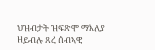ህዝብታት ዝፍጽሞ ማእለያ ዘይብሉ ጸረ ሰብኣዊ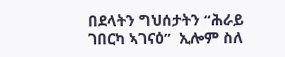በደላትን ግህሰታትን “ሕራይ ገበርካ ኣገናዕ”  ኢሎም ስለ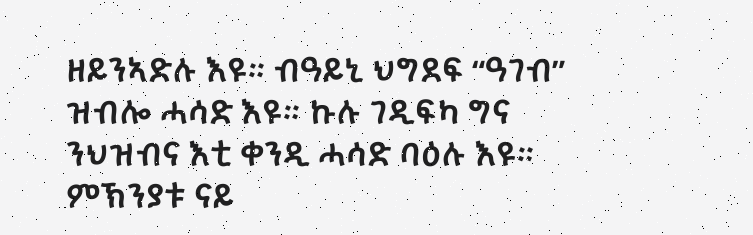ዘይንኣድሉ እዩ። ብዓይኒ ህግደፍ “ዓገብ” ዝብሎ ሓሳድ እዩ። ኩሉ ገዲፍካ ግና ንህዝብና እቲ ቀንዲ ሓሳድ ባዕሉ እዩ። ምኽንያቱ ናይ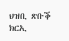ህዝቢ ጽቡቕ ክርኢ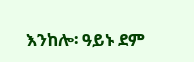እንከሎ፡ ዓይኑ ደም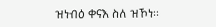ዝነብዕ ቀናእ ስለ ዝኾነ።